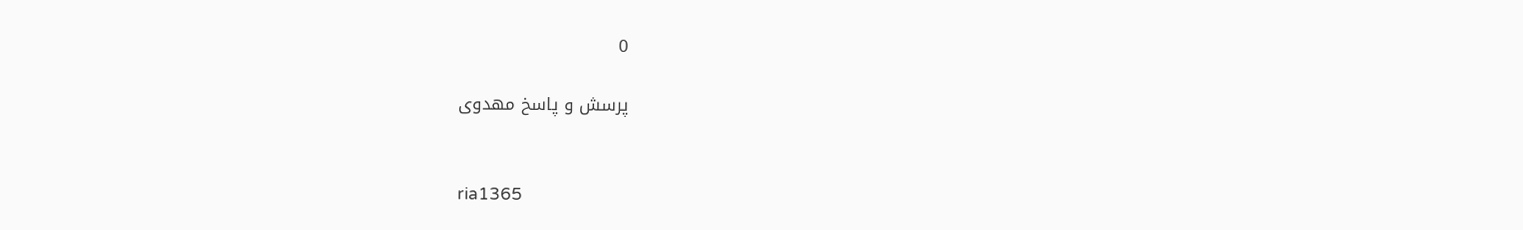0

پرسش و پاسخ مهدوی


ria1365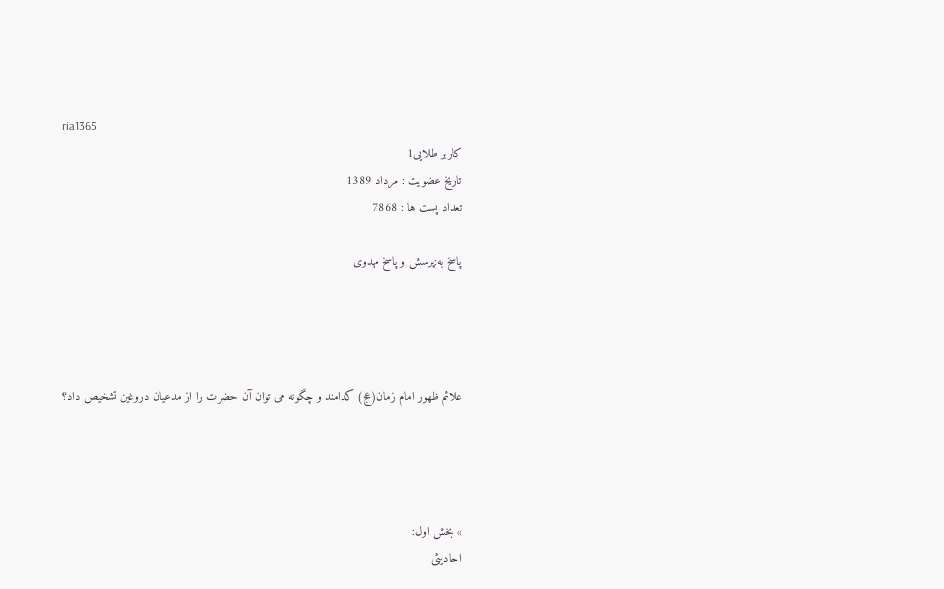ria1365
کاربر طلایی1
تاریخ عضویت : مرداد 1389
تعداد پست ها : 7868

پاسخ به:پرسش و پاسخ مهدوی




علائم ظهور امام زمان(عج) كدامند و چگونه مى توان آن حضرت را از مدعيان دروغين تشخيص داد؟




» بخش اول:
احاديثى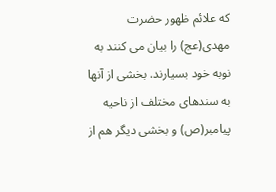كه علائم ظهور حضرت مهدى(عج) را بيان مى كنند به نوبه خود بسيارند. بخشى از آنها به سندهاى مختلف از ناحيه پيامبر(ص) و بخشى ديگر هم از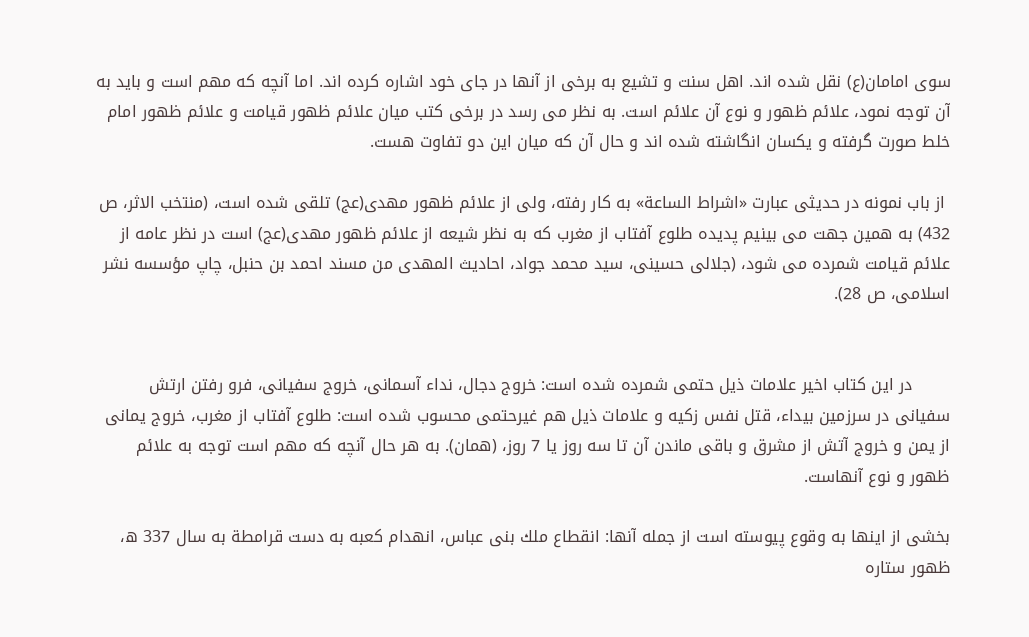سوى امامان(ع) نقل شده اند. اهل سنت و تشيع به برخى از آنها در جاى خود اشاره كرده اند. اما آنچه كه مهم است و بايد به آن توجه نمود، علائم ظهور و نوع آن علائم است. به نظر مى رسد در برخى كتب ميان علائم ظهور قيامت و علائم ظهور امام خلط صورت گرفته و يكسان انگاشته شده اند و حال آن كه ميان اين دو تفاوت هست.

 از باب نمونه در حديثى عبارت «اشراط الساعة» به كار رفته، ولى از علائم ظهور مهدى(عج) تلقى شده است، (منتخب الاثر، ص 432) به همين جهت مى بينيم پديده طلوع آفتاب از مغرب كه به نظر شيعه از علائم ظهور مهدى(عج) است در نظر عامه از علائم قيامت شمرده مى شود، (جلالى حسينى، سيد محمد جواد، احاديث المهدى من مسند احمد بن حنبل، چاپ مؤسسه نشر اسلامى، ص 28).


       در اين كتاب اخير علامات ذيل حتمى شمرده شده است: خروج دجال، نداء آسمانى، خروج سفيانى، فرو رفتن ارتش سفيانى در سرزمين بيداء، قتل نفس زكيه و علامات ذيل هم غيرحتمى محسوب شده است: طلوع آفتاب از مغرب، خروج يمانى از يمن و خروج آتش از مشرق و باقى ماندن آن تا سه روز يا 7 روز، (همان). به هر حال آنچه كه مهم است توجه به علائم ظهور و نوع آنهاست.

بخشى از اينها به وقوع پيوسته است از جمله آنها: انقطاع ملك بنى عباس، انهدام كعبه به دست قرامطة به سال 337 ه، ظهور ستاره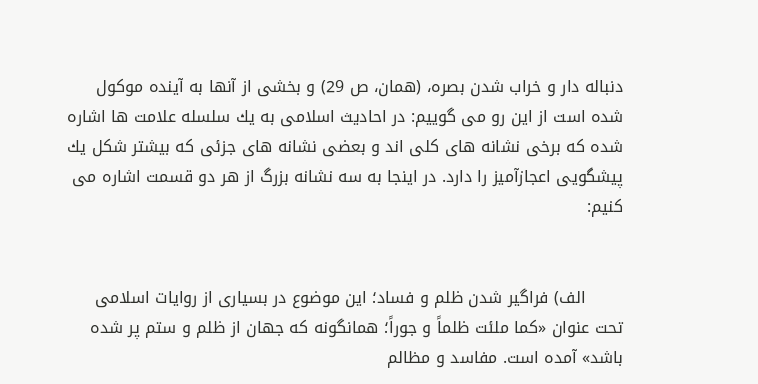دنباله دار و خراب شدن بصره، (همان، ص 29) و بخشى از آنها به آينده موكول شده است از اين رو مى گوييم: در احاديث اسلامى به يك سلسله علامت ها اشاره شده كه برخى نشانه هاى كلى اند و بعضى نشانه هاى جزئى كه بيشتر شكل يك پيشگويى اعجازآميز را دارد. در اينجا به سه نشانه بزرگ از هر دو قسمت اشاره مى كنيم:


       الف) فراگير شدن ظلم و فساد؛ اين موضوع در بسيارى از روايات اسلامى تحت عنوان «كما ملئت ظلماً و جوراً؛ همانگونه كه جهان از ظلم و ستم پر شده باشد» آمده است. مفاسد و مظالم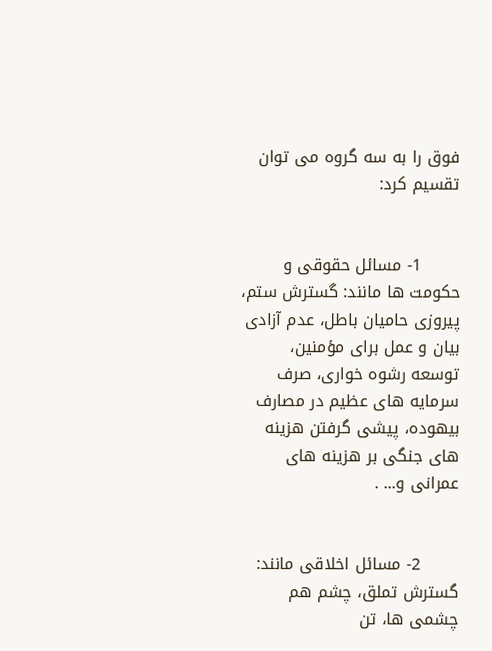فوق را به سه گروه مى توان تقسيم كرد:


       1- مسائل حقوقى و حكومت ها مانند: گسترش ستم، پيروزى حاميان باطل، عدم آزادى بيان و عمل براى مؤمنين، توسعه رشوه خوارى، صرف سرمايه هاى عظيم در مصارف بيهوده، پيشى گرفتن هزينه هاى جنگى بر هزينه هاى عمرانى و... .


       2- مسائل اخلاقى مانند: گسترش تملق، چشم هم چشمى ها، تن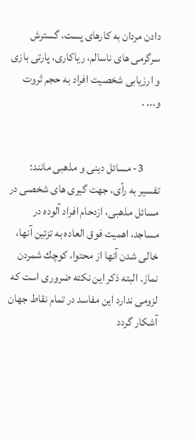دادن مردان به كارهاى پست، گسترش سرگرمى هاى ناسالم، رياكارى، پارتى بازى و ارزيابى شخصيت افراد به حجم ثروت و... .


       3- مسائل دينى و مذهبى مانند: تفسير به رأى، جهت گيرى هاى شخصى در مسائل مذهبى، ازدحام افراد آلوده در مساجد، اهميت فوق العاده به تزئين آنها، خالى شدن آنها از محتوا، كوچك شمردن نماز. البته ذكر اين نكته ضرورى است كه لزومى ندارد اين مفاسد در تمام نقاط جهان آشكار گردد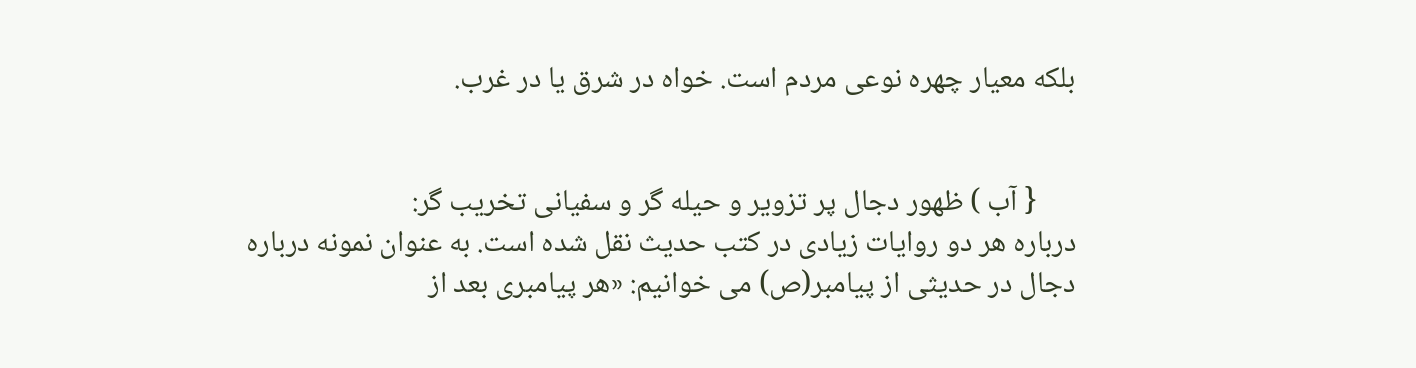بلكه معيار چهره نوعى مردم است. خواه در شرق يا در غرب.


      { آب ) ظهور دجال پر تزوير و حيله گر و سفيانى تخريب گر:
درباره هر دو روايات زيادى در كتب حديث نقل شده است. به عنوان نمونه درباره دجال در حديثى از پيامبر(ص) مى خوانيم: «هر پيامبرى بعد از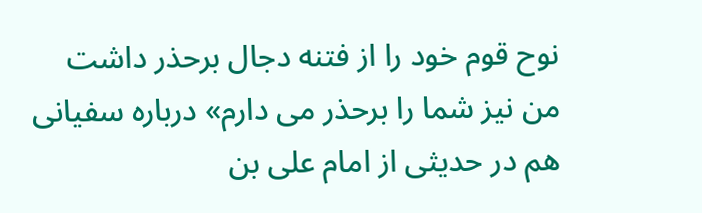نوح قوم خود را از فتنه دجال برحذر داشت من نيز شما را برحذر مى دارم» درباره سفيانى هم در حديثى از امام على بن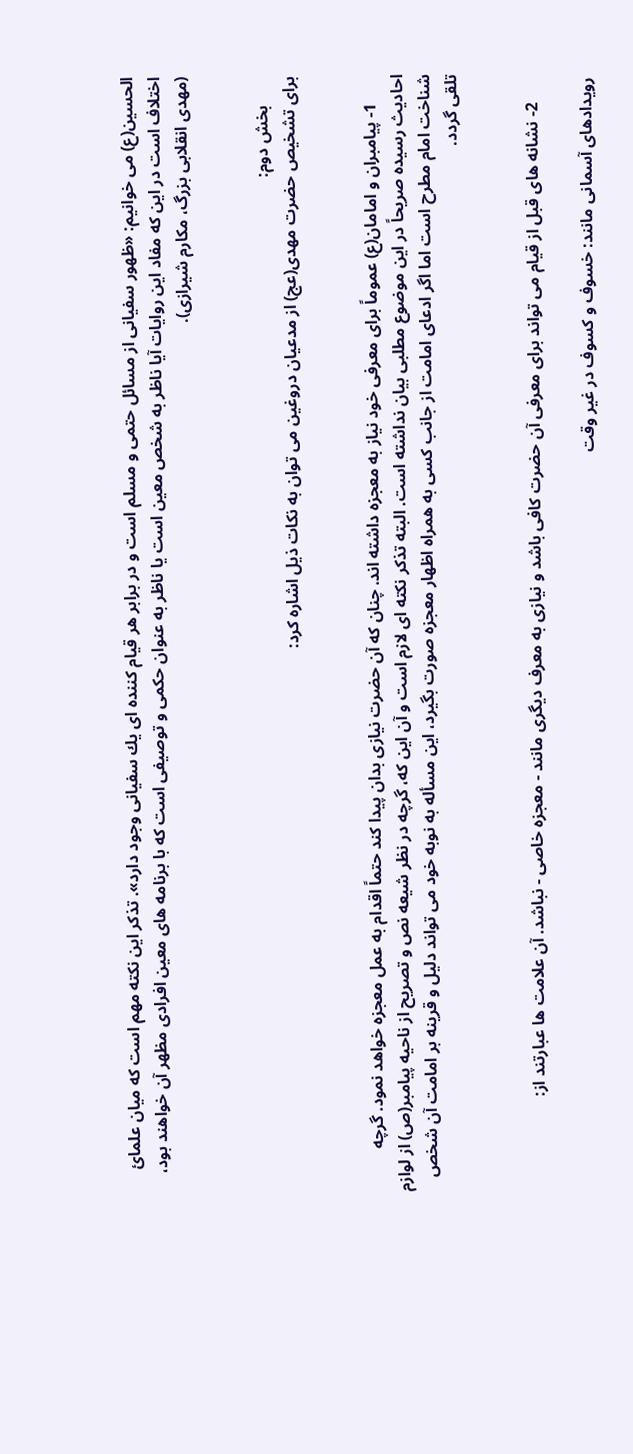الحسين(ع) مى خوانيم: «ظهور سفيانى از مسائل حتمى و مسلم است و در برابر هر قيام كننده اى يك سفيانى وجود دارد». تذكر اين نكته مهم است كه ميان علمائ اختلاف است در اين كه مفاد اين روايات آيا ناظر به شخص معين است يا ناظر به عنوان حكمى و توصيفى است كه با برنامه هاى معين افرادى مظهر آن خواهند بود، (مهدى انقلابى بزرگ، مكارم شيرازى).


       بخش دوم:
براى تشخيص حضرت مهدى(عج) از مدعيان دروغين مى توان به نكات ذيل اشاره كرد:


       1- پيامبران و امامان(ع) عموماً براى معرفى خود نياز به معجزه داشته اند. چنان كه آن حضرت نيازى بدان پيدا كند حتماً اقدام به عمل معجزه خواهد نمود. گرچه احاديث رسيده صريحاً در اين موضوع مطلبى بيان نداشته است. البته تذكر نكته اى لازم است و آن اين كه، گرچه در نظر شيعه نص و تصريح از ناحيه پيامبر(ص) از لوازم شناخت امام مطرح است اما اگر ادعاى امامت از جانب كسى به همراه اظهار معجزه صورت بگيرد، اين مسأله به نوبه خود مى تواند دليل و قرينه بر امامت آن شخص تلقى گردد.


       2- نشانه هاى قبل از قيام مى تواند براى معرفى آن حضرت كافى باشد و نيازى به معرف ديگرى مانند - معجزه خاصى - نباشد. آن علامت ها عبارتند از:

 رويدادهاى آسمانى مانند: خسوف و كسوف در غير وقت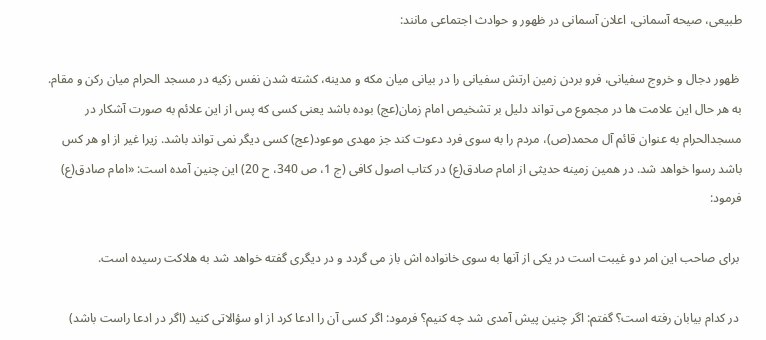طبيعى، صيحه آسمانى، اعلان آسمانى در ظهور و حوادث اجتماعى مانند:

 ظهور دجال و خروج سفيانى، فرو بردن زمين ارتش سفيانى را در بيانى ميان مكه و مدينه، كشته شدن نفس زكيه در مسجد الحرام ميان ركن و مقام. به هر حال اين علامت ها در مجموع مى تواند دليل بر تشخيص امام زمان(عج) بوده باشد يعنى كسى كه پس از اين علائم به صورت آشكار در مسجدالحرام به عنوان قائم آل محمد(ص)، مردم را به سوى فرد دعوت كند جز مهدى موعود(عج) كسى ديگر نمى تواند باشد. زيرا غير از او هر كس باشد رسوا خواهد شد. در همين زمينه حديثى از امام صادق(ع) در كتاب اصول كافى (ج 1، ص 340، ح 20) اين چنين آمده است: «امام صادق(ع) فرمود:

 براى صاحب اين امر دو غيبت است در يكى از آنها به سوى خانواده اش باز مى گردد و در ديگرى گفته خواهد شد به هلاكت رسيده است.

 در كدام بيابان رفته است؟ گفتم: اگر چنين پيش آمدى شد چه كنيم؟ فرمود: اگر كسى آن را ادعا كرد از او سؤالاتى كنيد (اگر در ادعا راست باشد)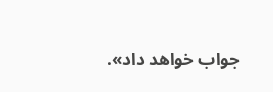جواب خواهد داد».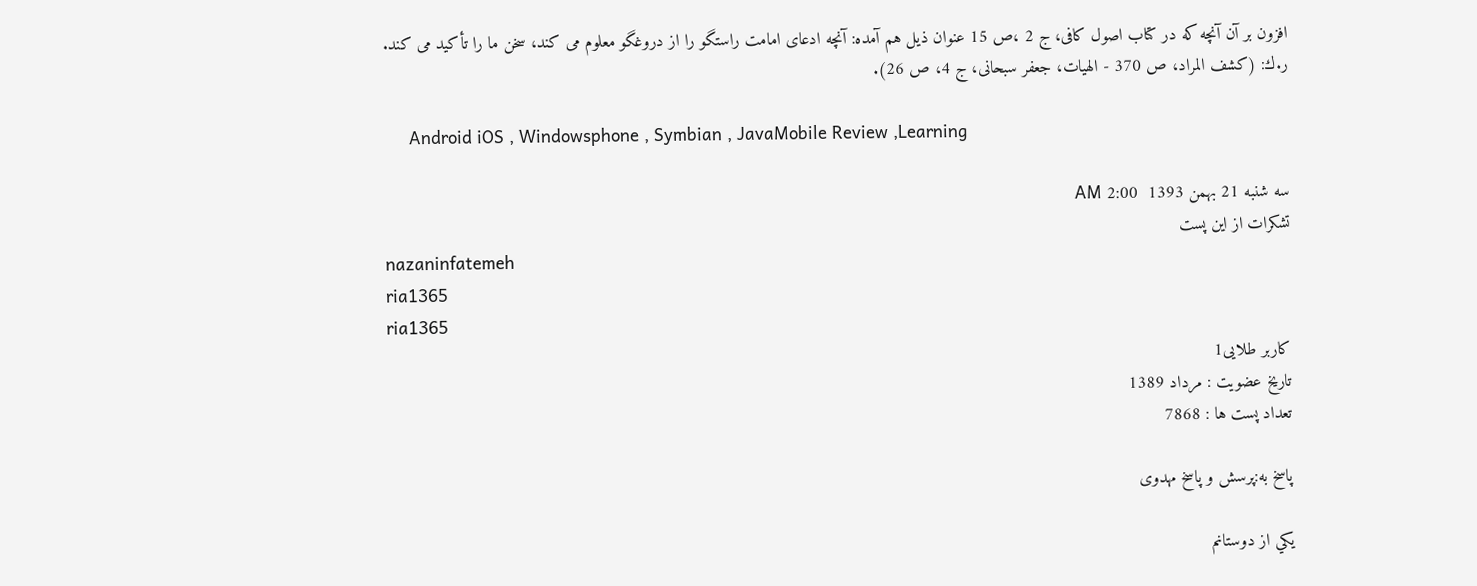افزون بر آن آنچه كه در كتاب اصول كافى، ج 2 ،ص 15 عنوان ذيل هم آمده: آنچه ادعاى امامت راستگو را از دروغگو معلوم مى كند، سخن ما را تأكيد مى كند. ر.ك: (كشف المراد، ص 370 - الهيات، جعفر سبحانى، ج 4، ص 26).

     Android iOS , Windowsphone , Symbian , JavaMobile Review ,Learning

سه شنبه 21 بهمن 1393  2:00 AM
تشکرات از این پست
nazaninfatemeh
ria1365
ria1365
کاربر طلایی1
تاریخ عضویت : مرداد 1389
تعداد پست ها : 7868

پاسخ به:پرسش و پاسخ مهدوی

يكي از دوستانم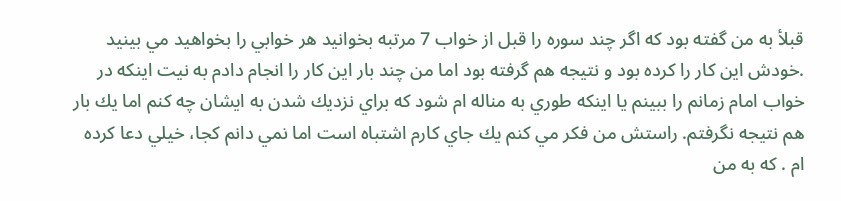قبلأ به من گفته بود كه اگر چند سوره را قبل از خواب 7 مرتبه بخوانيد هر خوابي را بخواهيد مي بينيد .خودش اين كار را كرده بود و نتيجه هم گرفته بود اما من چند بار اين كار را انجام دادم به نيت اينكه در خواب امام زمانم را ببينم يا اينكه طوري به مناله ام شود كه براي نزديك شدن به ايشان چه كنم اما يك بار هم نتيجه نگرفتم. راستش من فكر مي كنم يك جاي كارم اشتباه است اما نمي دانم كجا، خيلي دعا كرده ام . كه به من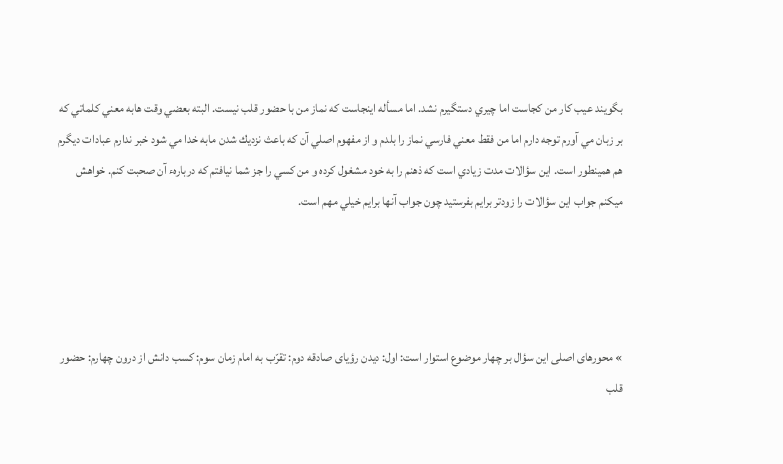بگويند عيب كار من كجاست اما چيري دستگيرم نشد. اما مسأله اينجاست كه نماز من با حضور قلب نيست. البته بعضي وقت هابه معني كلماتي كه بر زبان مي آورم توجه دارم اما من فقط معني فارسي نماز را بلدم و از مفهوم اصلي آن كه باعث نزديك شدن مابه خدا مي شود خبر ندارم عبادات ديگرم هم همينطور است. اين سؤالات مدت زيادي است كه ذهنم را به خود مشغول كرده و من كسي را جز شما نيافتم كه دربارهء آن صحبت كنم. خواهش ميكنم جواب اين سؤالات را زودتر برايم بفرستيد چون جواب آنها برايم خيلي مهم است.




» محورهاى اصلى اين سؤال بر چهار موضوع استوار است: اول: ديدن رؤياى صادقه دوم: تقرّب به امام زمان سوم: كسب دانش از درون چهارم: حضور قلب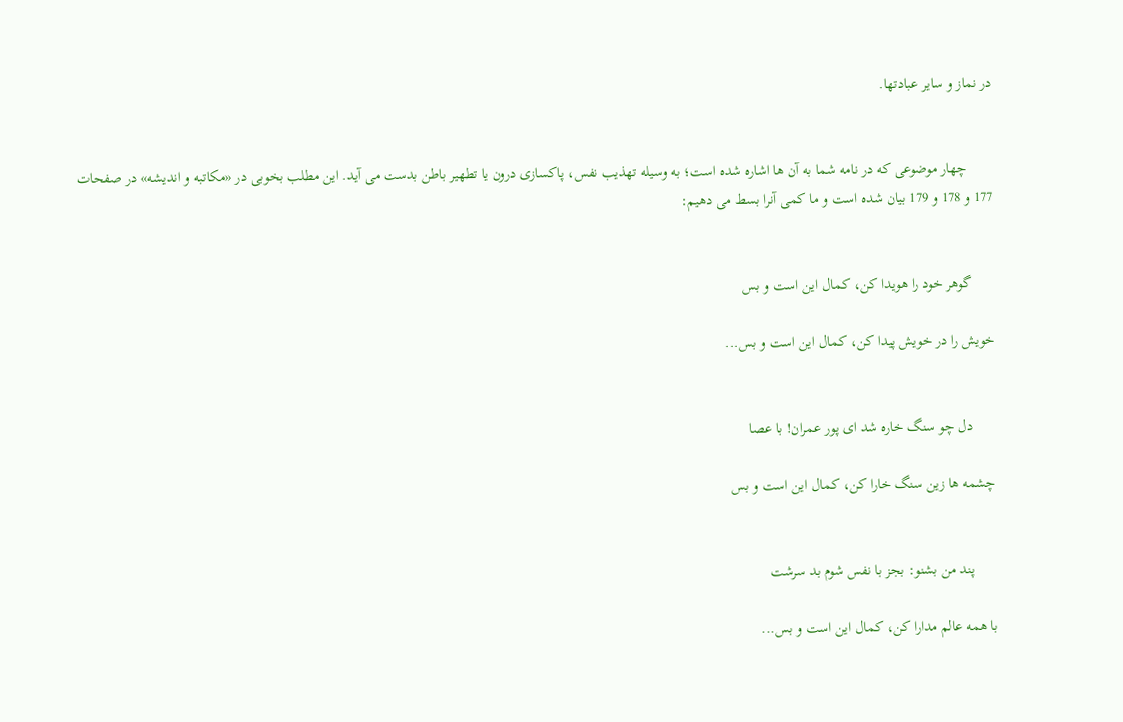در نماز و ساير عبادتها.


       چهار موضوعى كه در نامه شما به آن ها اشاره شده است؛ به وسيله تهذيب نفس، پاكسازى درون يا تطهير باطن بدست مى آيد. اين مطلب بخوبى در «مكاتبه و انديشه» در صفحات 177 و 178 و 179 بيان شده است و ما كمى آنرا بسط مى دهيم:


      گوهر خود را هويدا كن، كمال اين است و بس

خويش را در خويش پيدا كن، كمال اين است و بس...


      دل چو سنگ خاره شد اى پور عمران! با عصا

چشمه ها زين سنگ خارا كن، كمال اين است و بس


      پند من بشنو: بجز با نفس شوم بد سرشت

با همه عالم مدارا كن، كمال اين است و بس...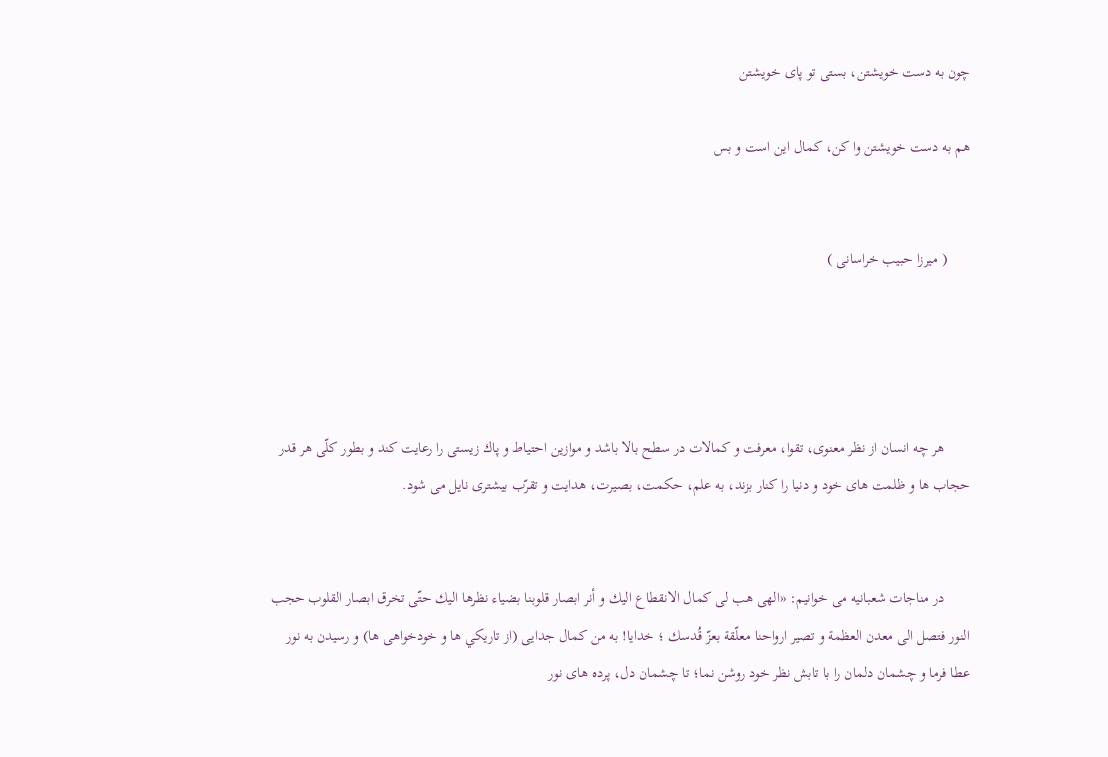چون به دست خويشتن، بستى تو پاى خويشتن

هم به دست خويشتن وا كن، كمال اين است و بس


      ( ميرزا حبيب خراسانى )




       هر چه انسان از نظر معنوى، تقوا، معرفت و كمالات در سطح بالا باشد و موازين احتياط و پاك زيستى را رعايت كند و بطور كلّى هر قدر حجاب ها و ظلمت هاى خود و دنيا را كنار بزند، به علم، حكمت، بصيرت، هدايت و تقرّب بيشترى نايل مى شود.


       در مناجات شعبانيه مى خوانيم: «الهى هب لى كمال الانقطاع اليك و أنر ابصار قلوبنا بضياء نظرها اليك حتّى تخرق ابصار القلوب حجب النور فتصل الى معدن العظمة و تصير ارواحنا معلّقة بعزّ قُدسك ؛ خدايا! به من كمال جدايى (از تاريكي ها و خودخواهى ها) و رسيدن به نور عطا فرما و چشمان دلمان را با تابش نظر خود روشن نما؛ تا چشمان دل، پرده هاى نور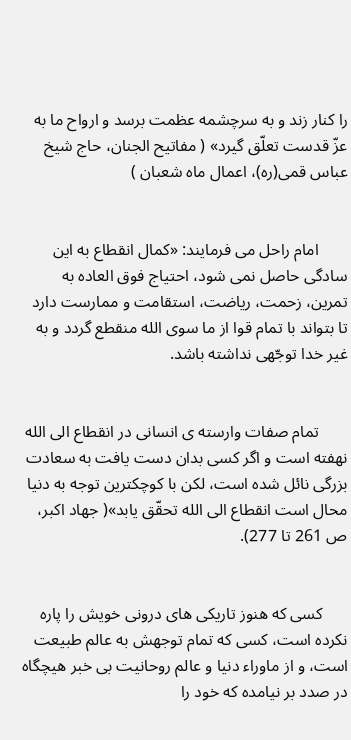را كنار زند و به سرچشمه عظمت برسد و ارواح ما به عزّ قدست تعلّق گيرد» ( مفاتيح الجنان، حاج شيخ عباس قمى(ره)، اعمال ماه شعبان )


       امام راحل مى فرمايند: «كمال انقطاع به اين سادگى حاصل نمى شود، احتياج فوق العاده به تمرين، زحمت، رياضت، استقامت و ممارست دارد تا بتواند با تمام قوا از ما سوى الله منقطع گردد و به غير خدا توجّهى نداشته باشد.


       تمام صفات وارسته ى انسانى در انقطاع الى الله نهفته است و اگر كسى بدان دست يافت به سعادت بزرگى نائل شده است، لكن با كوچكترين توجه به دنيا محال است انقطاع الى الله تحقّق يابد»( جهاد اكبر، ص 261 تا 277).


      كسى كه هنوز تاريكى هاى درونى خويش را پاره نكرده است، كسى كه تمام توجهش به عالم طبيعت است، و از ماوراء دنيا و عالم روحانيت بى خبر هيچگاه در صدد بر نيامده كه خود را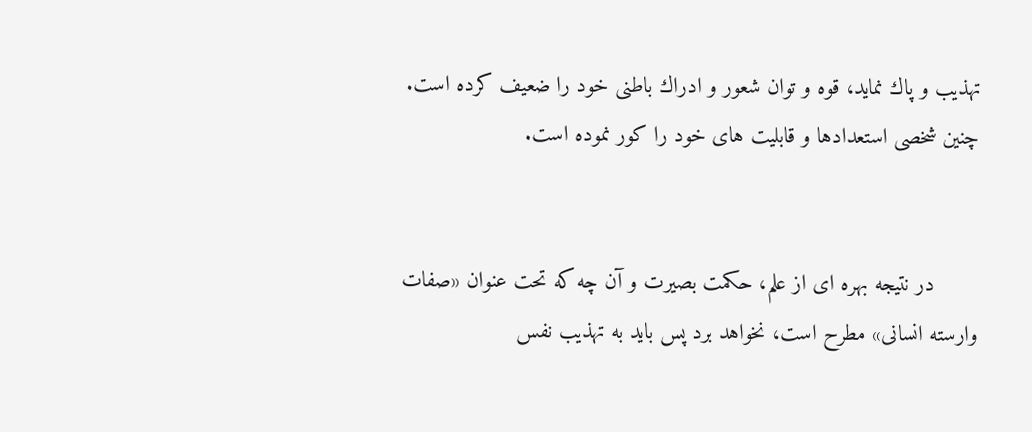تهذيب و پاك نمايد، قوه و توان شعور و ادراك باطنى خود را ضعيف كرده است. چنين شخصى استعدادها و قابليت هاى خود را كور نموده است.


       در نتيجه بهره اى از علم، حكمت بصيرت و آن چه كه تحت عنوان «صفات وارسته انسانى» مطرح است، نخواهد برد پس بايد به تهذيب نفس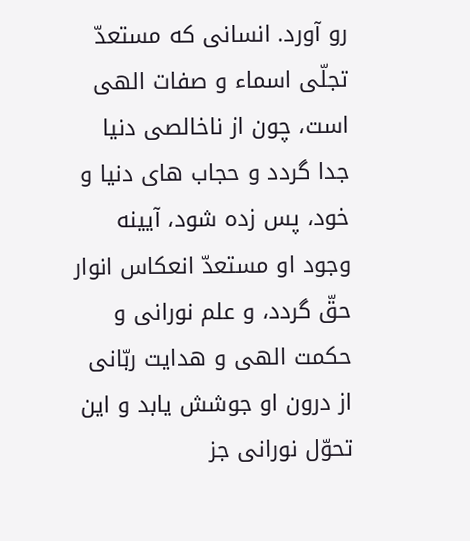رو آورد. انسانى كه مستعدّ تجلّى اسماء و صفات الهى است، چون از ناخالصى دنيا جدا گردد و حجاب هاى دنيا و خود، پس زده شود، آيينه وجود او مستعدّ انعكاس انوار حقّ گردد، و علم نورانى و حكمت الهى و هدايت ربّانى از درون او جوشش يابد و اين تحوّل نورانى جز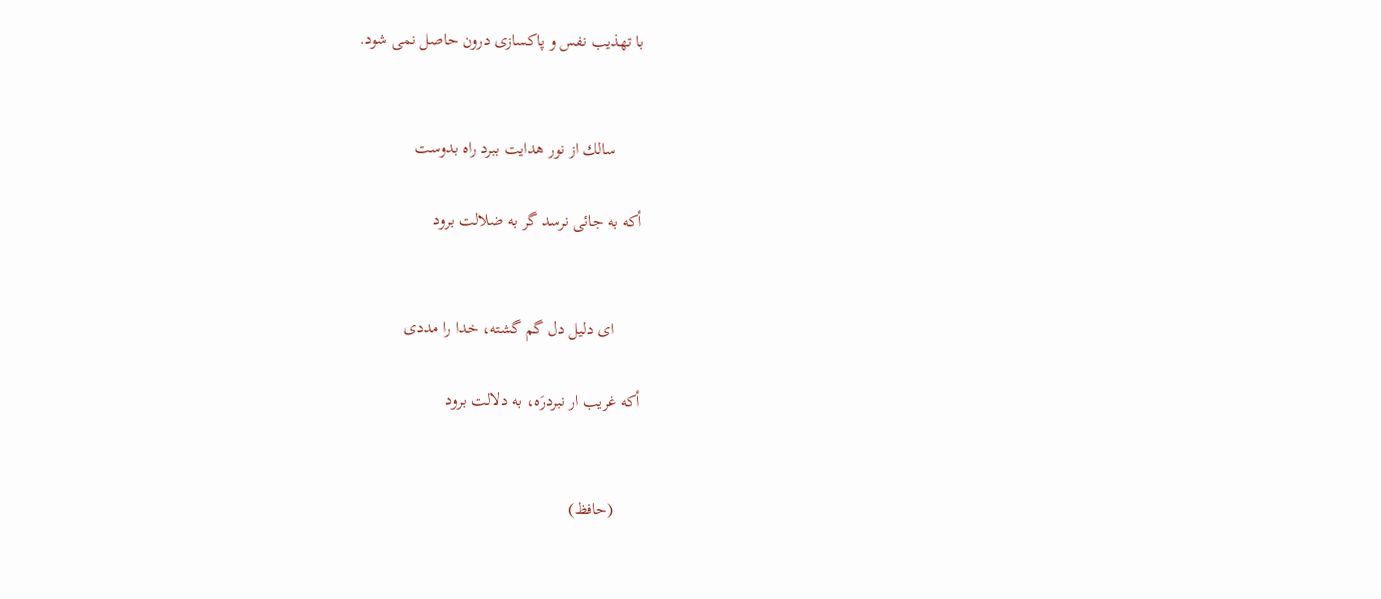با تهذيب نفس و پاكسازى درون حاصل نمى شود.


      سالك از نور هدايت ببرد راه بدوست

أكه به جائى نرسد گر به ضلالت برود


      اى دليل دل گم گشته، خدا را مددى

أكه غريب ار نبردرَه، به دلالت برود


      (حافظ)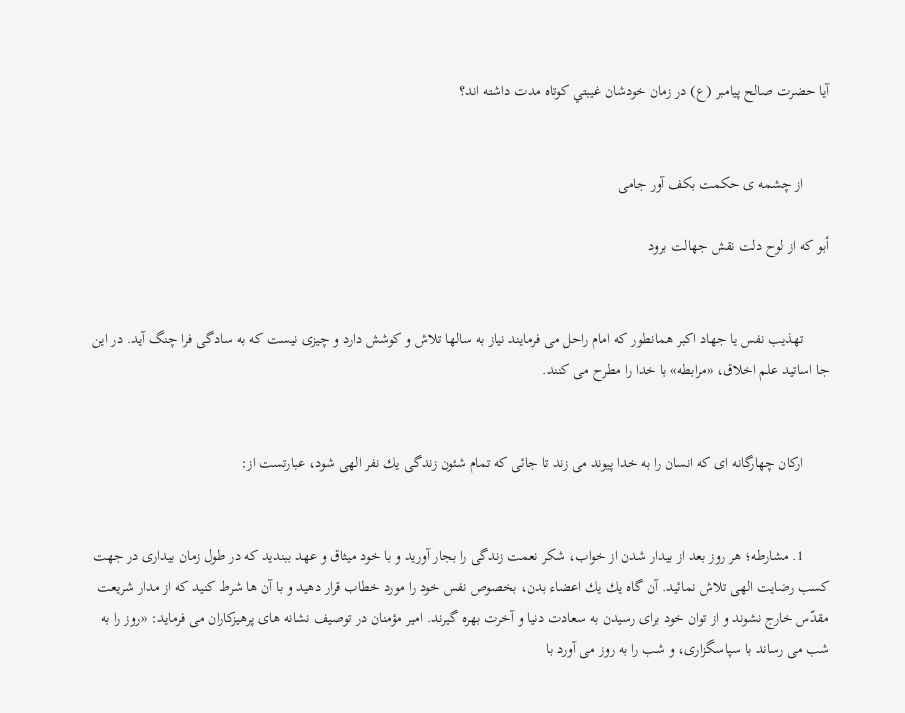آيا حضرت صالح پيامبر (ع) در زمان خودشان غيبتي كوتاه مدت داشته اند؟


       از چشمه ى حكمت بكف آور جامى

أبو كه از لوح دلت نقش جهالت برود


       تهذيب نفس يا جهاد اكبر همانطور كه امام راحل مى فرمايند نياز به سالها تلاش و كوشش دارد و چيزى نيست كه به سادگى فرا چنگ آيد. در اين جا اساتيد علم اخلاق، «مرابطه» با خدا را مطرح مى كنند.


       اركان چهارگانه اى كه انسان را به خدا پيوند مى زند تا جائى كه تمام شئون زندگى يك نفر الهى شود، عبارتست از:


       1. مشارطه؛ هر روز بعد از بيدار شدن از خواب، شكر نعمت زندگى را بجار آوريد و با خود ميثاق و عهد ببنديد كه در طول زمان بيدارى در جهت كسب رضايت الهى تلاش نمائيد. آن گاه يك يك اعضاء بدن، بخصوص نفس خود را مورد خطاب قرار دهيد و با آن ها شرط كنيد كه از مدار شريعت مقدّس خارج نشوند و از توان خود براى رسيدن به سعادت دنيا و آخرت بهره گيرند. امير مؤمنان در توصيف نشانه هاى پرهيزكاران مى فرمايد: «روز را به شب مى رساند با سپاسگزارى، و شب را به روز مى آورد با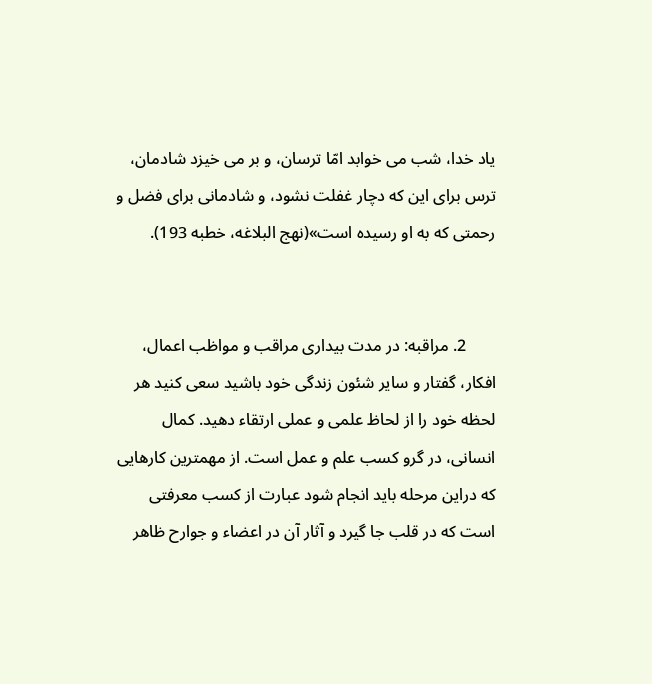ياد خدا، شب مى خوابد امّا ترسان، و بر مى خيزد شادمان، ترس براى اين كه دچار غفلت نشود، و شادمانى براى فضل و رحمتى كه به او رسيده است»(نهج البلاغه، خطبه 193).


       2. مراقبه: در مدت بيدارى مراقب و مواظب اعمال، افكار، گفتار و ساير شئون زندگى خود باشيد سعى كنيد هر لحظه خود را از لحاظ علمى و عملى ارتقاء دهيد. كمال انسانى، در گرو كسب علم و عمل است. از مهمترين كارهايى كه دراين مرحله بايد انجام شود عبارت از كسب معرفتى است كه در قلب جا گيرد و آثار آن در اعضاء و جوارح ظاهر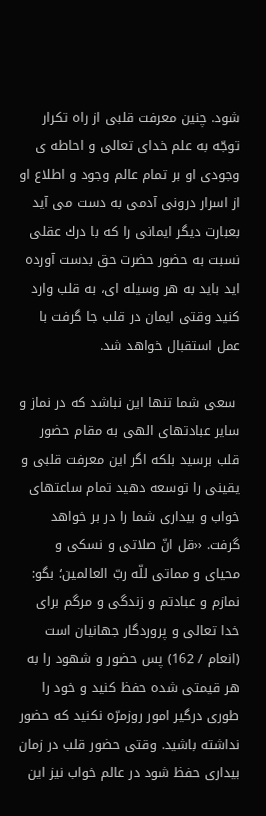شود. چنين معرفت قلبى از راه تكرار توجّه به علم خداى تعالى و احاطه ى وجودى او بر تمام عالم وجود و اطلاع او از اسرار درونى آدمى به دست مى آيد بعبارت ديگر ايمانى را كه با درك عقلى نسبت به حضور حضرت حق بدست آورده ايد بايد به هر وسيله اى، به قلب وارد كنيد وقتى ايمان در قلب جا گرفت با عمل استقبال خواهد شد.

 سعى شما تنها اين نباشد كه در نماز و ساير عبادتهاى الهى به مقام حضور قلب برسيد بلكه اگر اين معرفت قلبى و يقينى را توسعه دهيد تمام ساعتهاى خواب و بيدارى شما را در بر خواهد گرفت. ‹‹قل انّ صلاتى و نسكى و محياى و مماتى للّه ربّ العالمين؛ بگو: نمازم و عبادتم و زندگى و مرگم براى خدا تعالى و پروردگار جهانيان است (انعام / 162) پس حضور و شهود را به هر قيمتى شده حفظ كنيد و خود را طورى درگير امور روزمرّه نكنيد كه حضور نداشته باشيد. وقتى حضور قلب در زمان بيدارى حفظ شود در عالم خواب نيز اين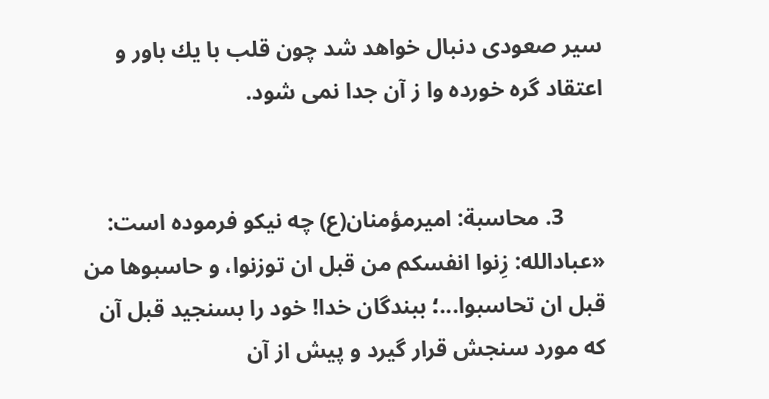سير صعودى دنبال خواهد شد چون قلب با يك باور و اعتقاد گره خورده وا ز آن جدا نمى شود.


       3. محاسبة: اميرمؤمنان(ع) چه نيكو فرموده است: «عبادالله: زِنوا انفسكم من قبل ان توزنوا، و حاسبوها من قبل ان تحاسبوا...؛ ببندگان خدا! خود را بسنجيد قبل آن كه مورد سنجش قرار گيرد و پيش از آن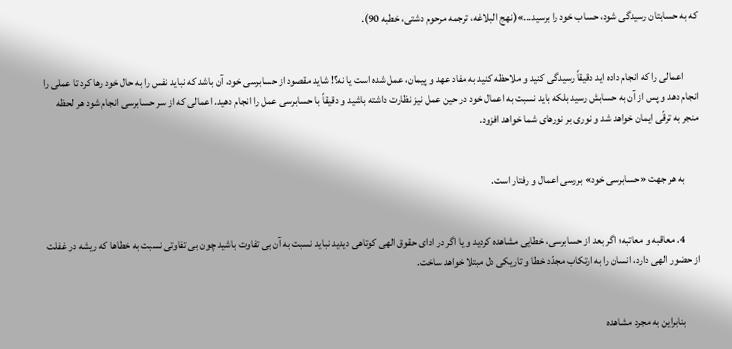كه به حسابتان رسيدگى شود، حساب خود را برسيد...»(نهج البلاغه، ترجمه مرحوم دشتى، خطبه 90).


       اعمالى را كه انجام داده ايد دقيقاً رسيدگى كنيد و ملاحظه كنيد به مفاد عهد و پيمان، عمل شده است يا نه؟! شايد مقصود از حسابرسى خود، آن باشد كه نبايد نفس را به حال خود رها كرد تا عملى را انجام دهد و پس از آن به حسابش رسيد بلكه بايد نسبت به اعمال خود در حين عمل نيز نظارت داشته باشيد و دقيقاً با حسابرسى عمل را انجام دهيد. اعمالى كه از سر حسابرسى انجام شود هر لحظه منجر به ترقّى ايمان خواهد شد و نورى بر نورهاى شما خواهد افزود.


       به هر جهت «حسابرسى خود» بررسى اعمال و رفتار است.


       4. معاقبه و معاتبه؛ اگر بعد از حسابرسى، خطايى مشاهده كرديد و يا اگر در اداى حقوق الهى كوتاهى ديديد نبايد نسبت به آن بى تفاوت باشيد چون بى تفاوتى نسبت به خطاها كه ريشه در غفلت از حضور الهى دارد، انسان را به ارتكاب مجدّد خطا و تاريكى دل مبتلا خواهد ساخت.


       بنابراين به مجرد مشاهده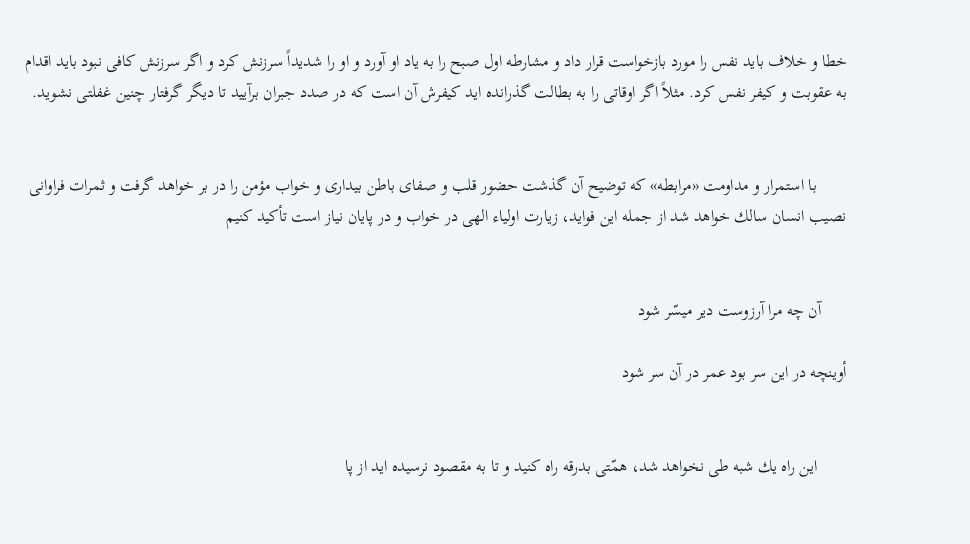خطا و خلاف بايد نفس را مورد بازخواست قرار داد و مشارطه اول صبح را به ياد او آورد و او را شديداً سرزنش كرد و اگر سرزنش كافى نبود بايد اقدام به عقوبت و كيفر نفس كرد. مثلاً اگر اوقاتى را به بطالت گذرانده ايد كيفرش آن است كه در صدد جبران برآييد تا ديگر گرفتار چنين غفلتى نشويد.


       با استمرار و مداومت «مرابطه» كه توضيح آن گذشت حضور قلب و صفاى باطن بيدارى و خواب مؤمن را در بر خواهد گرفت و ثمرات فراوانى نصيب انسان سالك خواهد شد از جمله اين فوايد، زيارت اولياء الهى در خواب و در پايان نياز است تأكيد كنيم


      آن چه مرا آرزوست دير ميسّر شود

أوينچه در اين سر بود عمر در آن سر شود


       اين راه يك شبه طى نخواهد شد، همّتى بدرقه راه كنيد و تا به مقصود نرسيده ايد از پا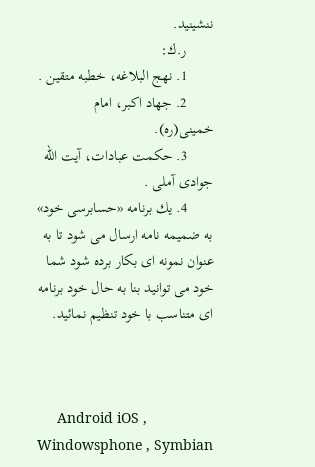ننشينيد.
       ر.ك:
       1. نهج البلاغه، خطبه متقين .
       2. جهاد اكبر، امام خمينى(ره).
       3. حكمت عبادات، آيت الله جوادى آملى .
       4. يك برنامه «حسابرسى خود» به ضميمه نامه ارسال مى شود تا به عنوان نمونه اى بكار برده شود شما خود مى توانيد بنا به حال خود برنامه اى متناسب با خود تنظيم نمائيد.



     Android iOS , Windowsphone , Symbian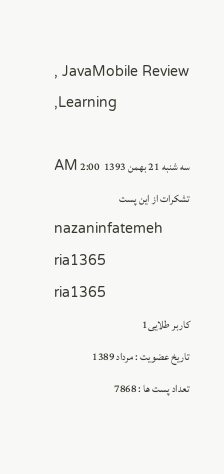, JavaMobile Review ,Learning

سه شنبه 21 بهمن 1393  2:00 AM
تشکرات از این پست
nazaninfatemeh
ria1365
ria1365
کاربر طلایی1
تاریخ عضویت : مرداد 1389
تعداد پست ها : 7868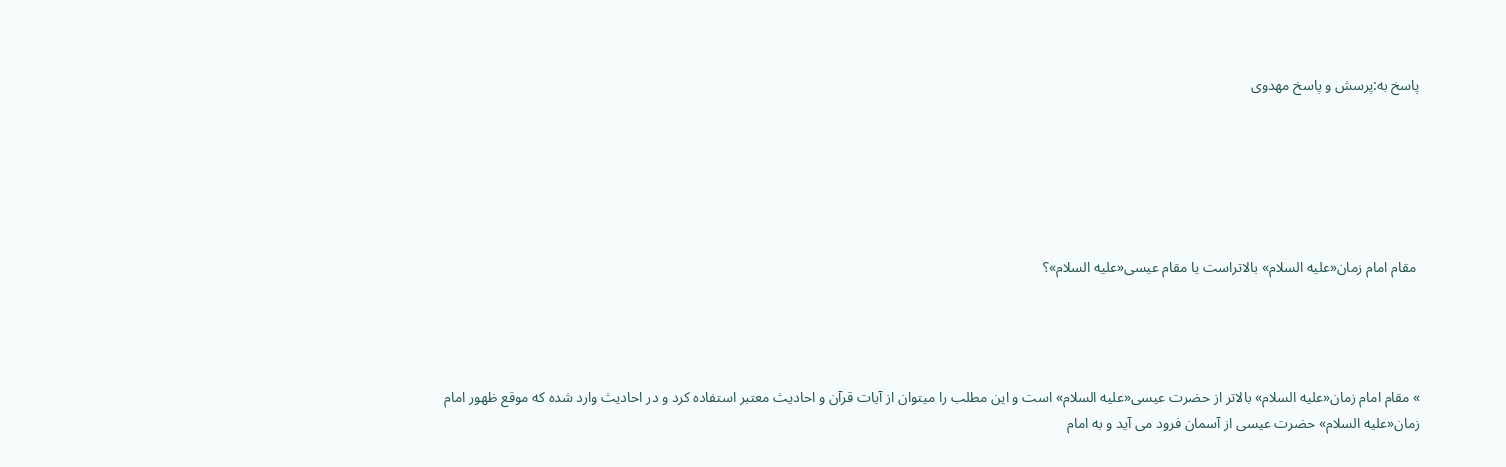پاسخ به:پرسش و پاسخ مهدوی






 مقام امام زمان«علیه السلام» بالاتراست یا مقام عیسی«علیه السلام»؟




» مقام امام زمان«علیه السلام» بالاتر از حضرت عیسی«علیه السلام» است و این مطلب را میتوان از آیات قرآن و احادیث معتبر استفاده کرد و در احادیث وارد شده که موقع ظهور امام زمان«علیه السلام» حضرت عیسی از آسمان فرود می آید و به امام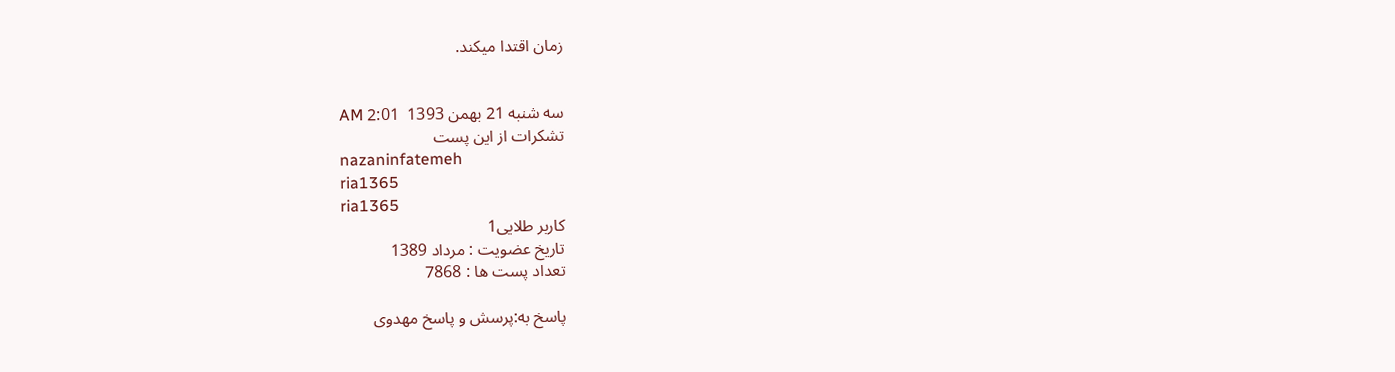زمان اقتدا میکند.


سه شنبه 21 بهمن 1393  2:01 AM
تشکرات از این پست
nazaninfatemeh
ria1365
ria1365
کاربر طلایی1
تاریخ عضویت : مرداد 1389
تعداد پست ها : 7868

پاسخ به:پرسش و پاسخ مهدوی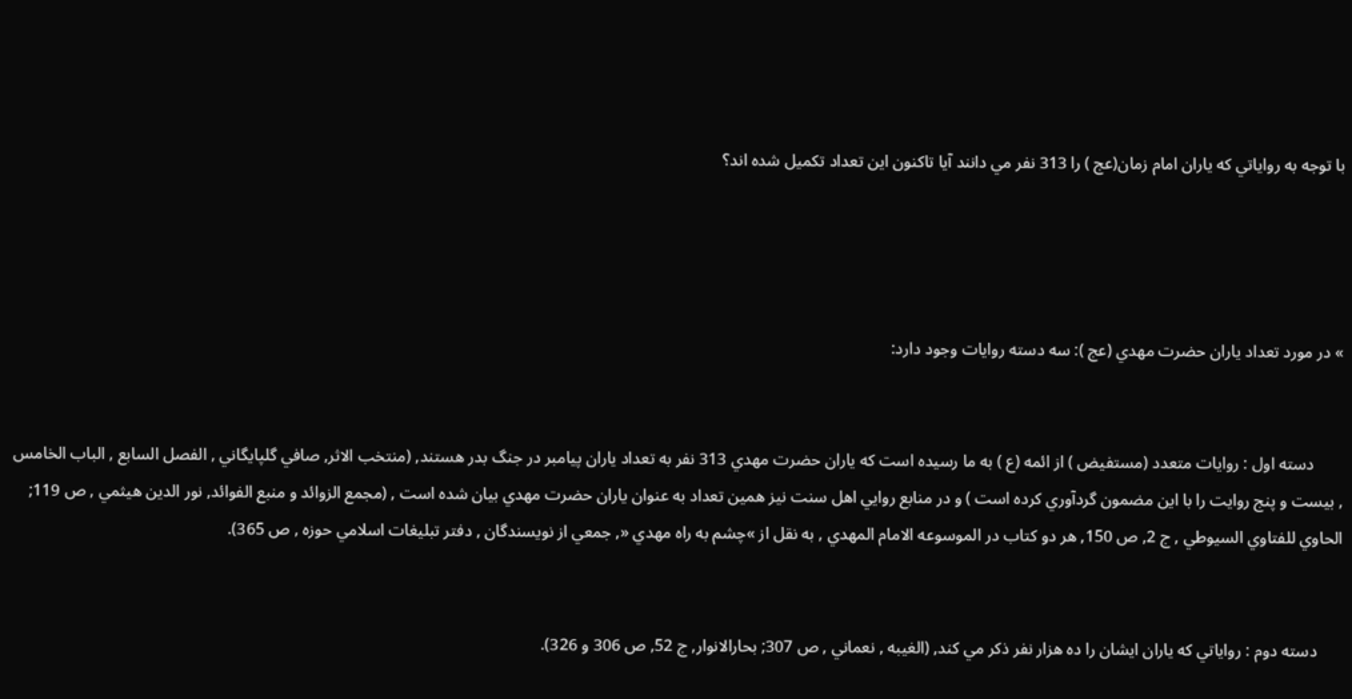با توجه به رواياتي كه ياران امام زمان(عج ) را 313 نفر مي دانند آيا تاكنون اين تعداد تكميل شده اند؟




» در مورد تعداد ياران حضرت مهدي (عج ): سه دسته روايات وجود دارد:


       دسته اول : روايات متعدد (مستفيض ) از ائمه (ع ) به ما رسيده است كه ياران حضرت مهدي 313 نفر به تعداد ياران پيامبر در جنگ بدر هستند, (منتخب الاثر, صافي گلپايگاني , الفصل السابع , الباب الخامس , بيست و پنج روايت را با اين مضمون گردآوري كرده است ) و در منابع روايي اهل سنت نيز همين تعداد به عنوان ياران حضرت مهدي بيان شده است , (مجمع الزوائد و منبع الفوائد, نور الدين هيثمي , ص 119; الحاوي للفتاوي السيوطي , ج 2, ص 150, هر دو كتاب در الموسوعه الامام المهدي , به نقل از »چشم به راه مهدي «, جمعي از نويسندگان , دفتر تبليغات اسلامي حوزه , ص 365).


      دسته دوم : رواياتي كه ياران ايشان را ده هزار نفر ذكر مي كند, (الغيبه , نعماني , ص 307; بحارالانوار, ج 52, ص 306 و 326).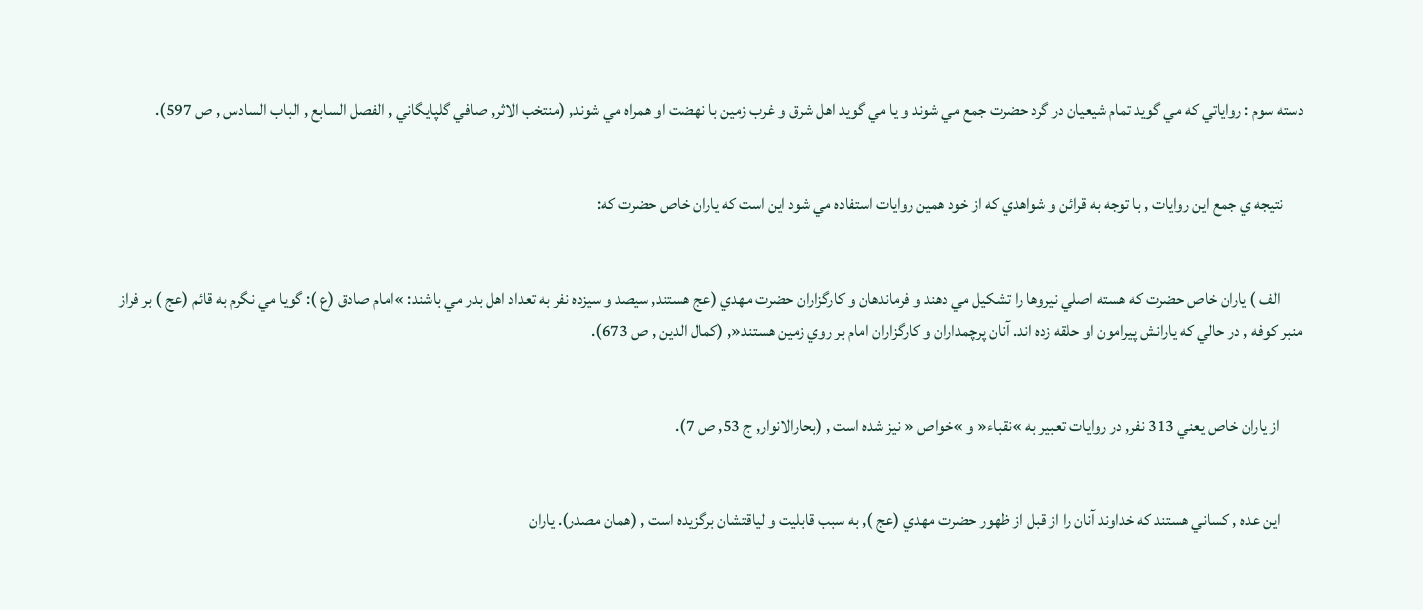دسته سوم : رواياتي كه مي گويد تمام شيعيان در گرد حضرت جمع مي شوند و يا مي گويد اهل شرق و غرب زمين با نهضت او همراه مي شوند, (منتخب الاثر, صافي گلپايگاني , الفصل السابع , الباب السادس , ص 597).


      نتيجه ي جمع اين روايات , با توجه به قرائن و شواهدي كه از خود همين روايات استفاده مي شود اين است كه ياران خاص حضرت كه:


       الف ) ياران خاص حضرت كه هسته اصلي نيروها را تشكيل مي دهند و فرماندهان و كارگزاران حضرت مهدي (عج هستند, سيصد و سيزده نفر به تعداد اهل بدر مي باشند: »امام صادق (ع ): گويا مي نگرم به قائم (عج ) بر فراز منبر كوفه , در حالي كه يارانش پيرامون او حلقه زده اند. آنان پرچمداران و كارگزاران امام بر روي زمين هستند«, (كمال الدين , ص 673).


       از ياران خاص يعني 313 نفر, در روايات تعبير به »نقباء« و »خواص « نيز شده است , (بحارالانوار, ج 53, ص 7).


       اين عده , كساني هستند كه خداوند آنان را از قبل از ظهور حضرت مهدي (عج ), به سبب قابليت و لياقتشان برگزيده است , (همان مصدر). ياران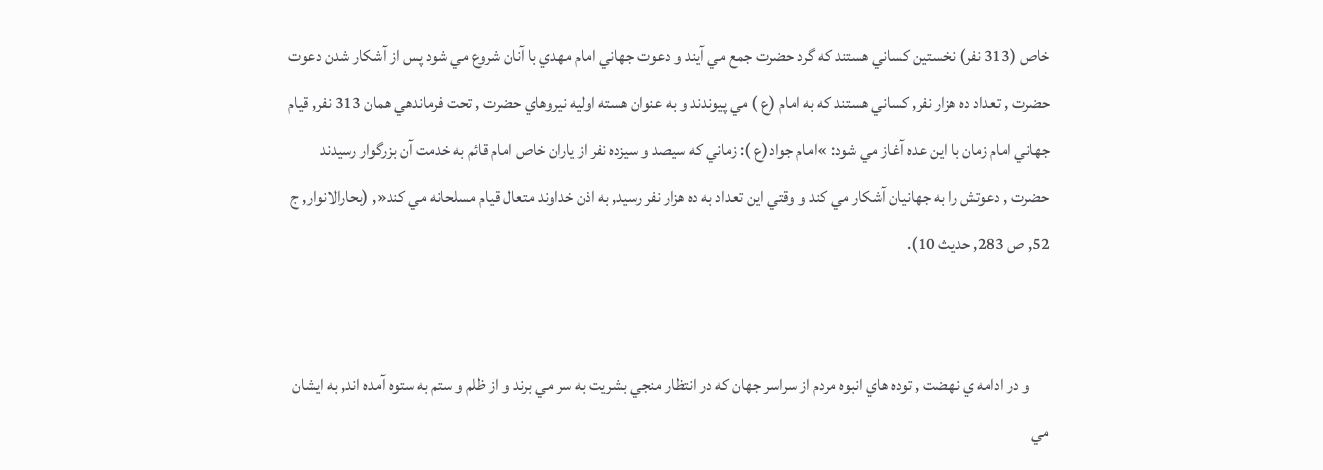خاص (313 نفر) نخستين كساني هستند كه گرد حضرت جمع مي آيند و دعوت جهاني امام مهدي با آنان شروع مي شود پس از آشكار شدن دعوت حضرت , تعداد ده هزار نفر, كساني هستند كه به امام (ع ) مي پيوندند و به عنوان هسته اوليه نيروهاي حضرت , تحت فرماندهي همان 313 نفر, قيام جهاني امام زمان با اين عده آغاز مي شود: »امام جواد(ع ): زماني كه سيصد و سيزده نفر از ياران خاص امام قائم به خدمت آن بزرگوار رسيدند حضرت , دعوتش را به جهانيان آشكار مي كند و وقتي اين تعداد به ده هزار نفر رسيد, به اذن خداوند متعال قيام مسلحانه مي كند«, (بحارالانوار, ج 52, ص 283, حديث 10).


      و در ادامه ي نهضت , توده هاي انبوه مردم از سراسر جهان كه در انتظار منجي بشريت به سر مي برند و از ظلم و ستم به ستوه آمده اند, به ايشان مي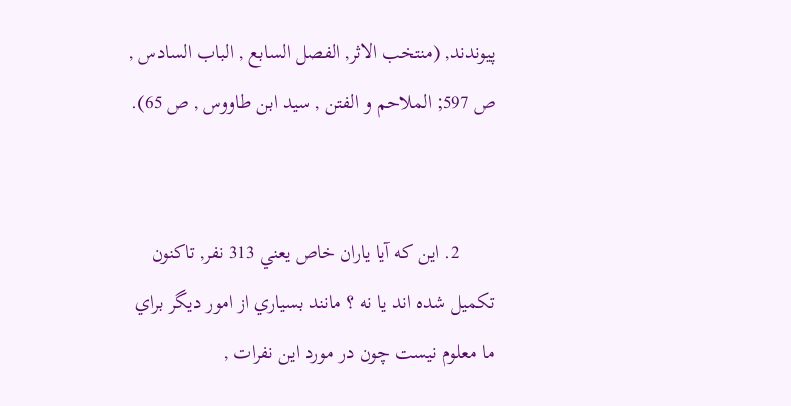پيوندند, (منتخب الاثر, الفصل السابع , الباب السادس , ص 597; الملاحم و الفتن , سيد ابن طاووس , ص 65).


       2. اين كه آيا ياران خاص يعني 313 نفر, تاكنون تكميل شده اند يا نه ؟ مانند بسياري از امور ديگر براي ما معلوم نيست چون در مورد اين نفرات ,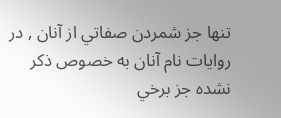تنها جز شمردن صفاتي از آنان , در روايات نام آنان به خصوص ذكر نشده جز برخي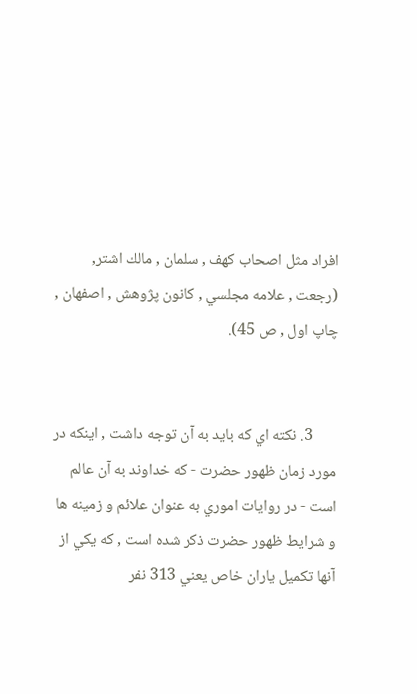افراد مثل اصحاب كهف , سلمان , مالك اشتر, (رجعت , علامه مجلسي , كانون پژوهش , اصفهان , چاپ اول , ص 45).


       3. نكته اي كه بايد به آن توجه داشت , اينكه در مورد زمان ظهور حضرت - كه خداوند به آن عالم است - در روايات اموري به عنوان علائم و زمينه ها و شرايط ظهور حضرت ذكر شده است , كه يكي از آنها تكميل ياران خاص يعني 313 نفر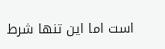است اما اين تنها شرط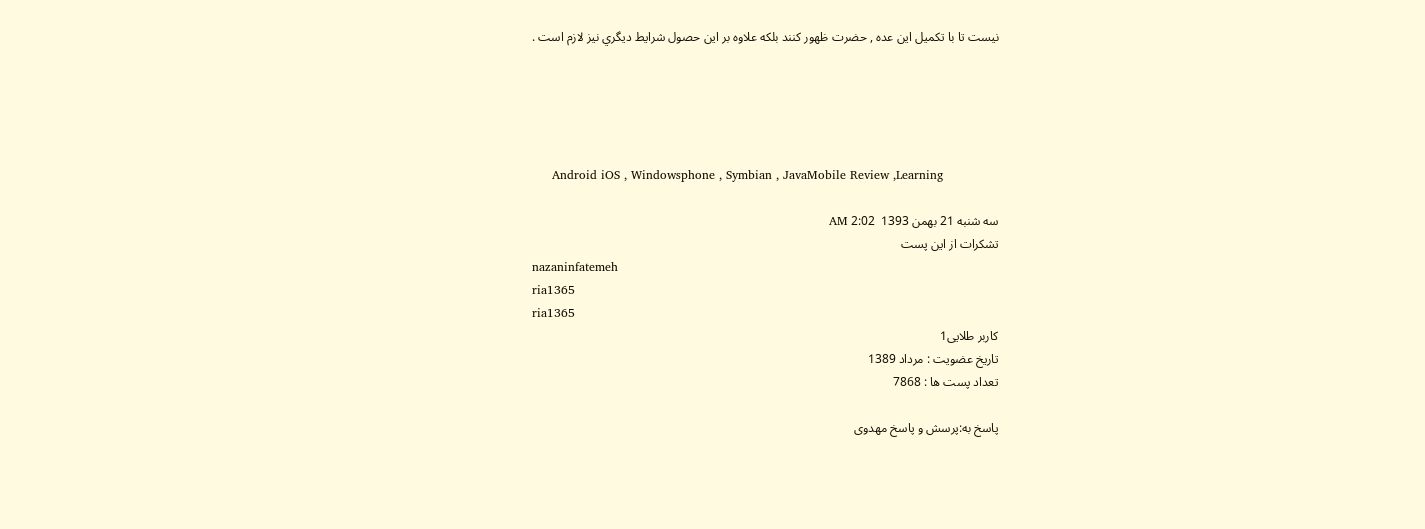نيست تا با تكميل اين عده , حضرت ظهور كنند بلكه علاوه بر اين حصول شرايط ديگري نيز لازم است .





     Android iOS , Windowsphone , Symbian , JavaMobile Review ,Learning

سه شنبه 21 بهمن 1393  2:02 AM
تشکرات از این پست
nazaninfatemeh
ria1365
ria1365
کاربر طلایی1
تاریخ عضویت : مرداد 1389
تعداد پست ها : 7868

پاسخ به:پرسش و پاسخ مهدوی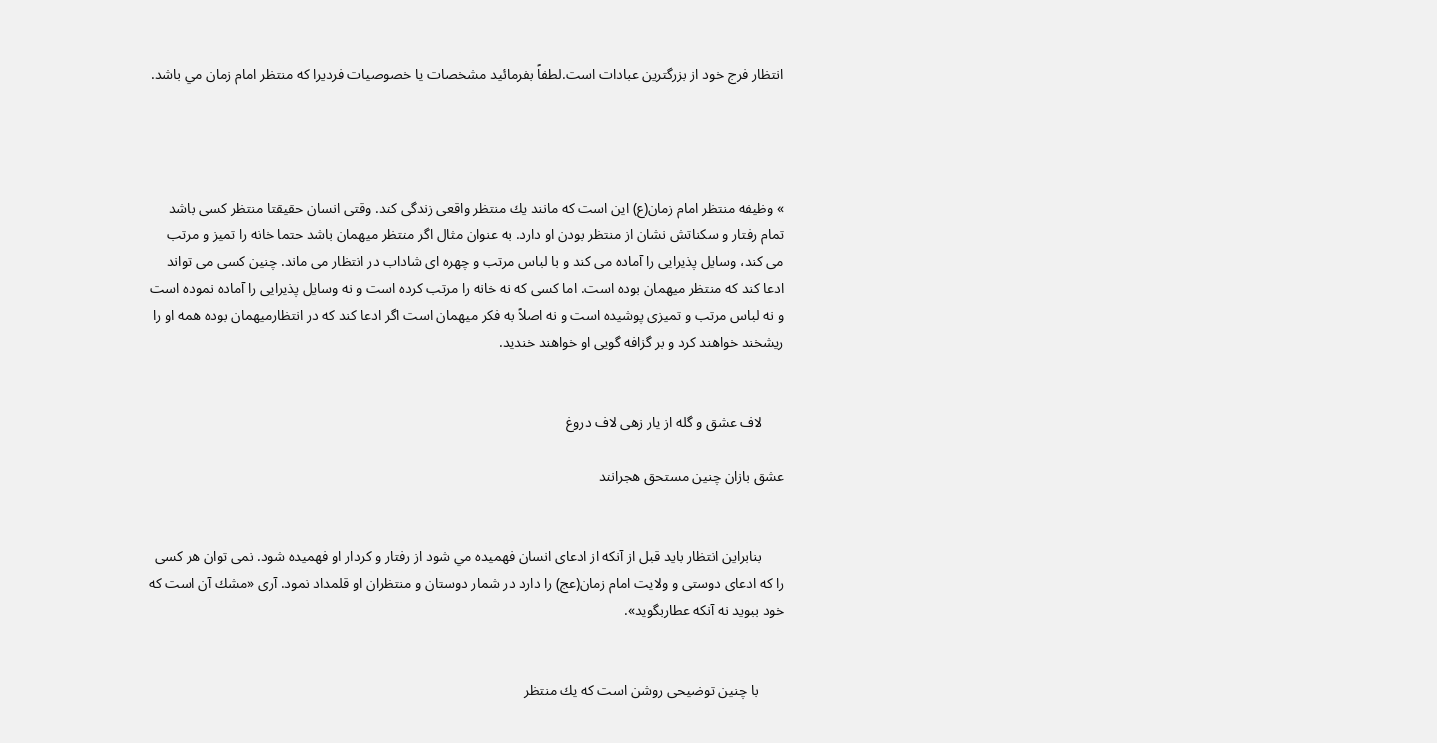انتظار فرج خود از بزرگترين عبادات است.لطفاً بفرمائيد مشخصات يا خصوصيات فرديرا که منتظر امام زمان مي باشد.




» وظيفه منتظر امام زمان(ع) اين است كه مانند يك منتظر واقعى زندگى كند. وقتى انسان حقيقتا منتظر كسى باشد تمام رفتار و سكناتش نشان از منتظر بودن او دارد. به عنوان مثال اگر منتظر ميهمان باشد حتما خانه را تميز و مرتب مى كند، وسايل پذيرايى را آماده مى كند و با لباس مرتب و چهره اى شاداب در انتظار مى ماند. چنين كسى مى تواند ادعا كند كه منتظر ميهمان بوده است. اما كسى كه نه خانه را مرتب كرده است و نه وسايل پذيرايى را آماده نموده است و نه لباس مرتب و تميزى پوشيده است و نه اصلاً به فكر ميهمان است اگر ادعا كند كه در انتظارميهمان بوده همه او را ريشخند خواهند كرد و بر گزافه گويى او خواهند خنديد.


      لاف عشق و گله از يار زهى لاف دروغ

عشق بازان چنين مستحق هجرانند


      بنابراين انتظار بايد قبل از آنكه از ادعاى انسان فهميده مي شود از رفتار و كردار او فهميده شود. نمى توان هر كسى را كه ادعاى دوستى و ولايت امام زمان(عج) را دارد در شمار دوستان و منتظران او قلمداد نمود. آرى «مشك آن است كه خود ببويد نه آنكه عطاربگويد».


       با چنين توضيحى روشن است كه يك منتظر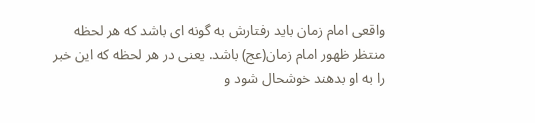واقعى امام زمان بايد رفتارش به گونه اى باشد كه هر لحظه منتظر ظهور امام زمان(عج) باشد. يعنى در هر لحظه كه اين خبر را به او بدهند خوشحال شود و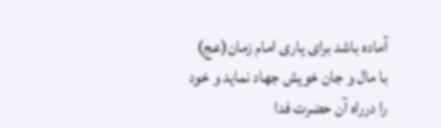آماده باشد براى يارى امام زمان(عج) با مال و جان خويش جهاد نمايد و خود را درراه آن حضرت فدا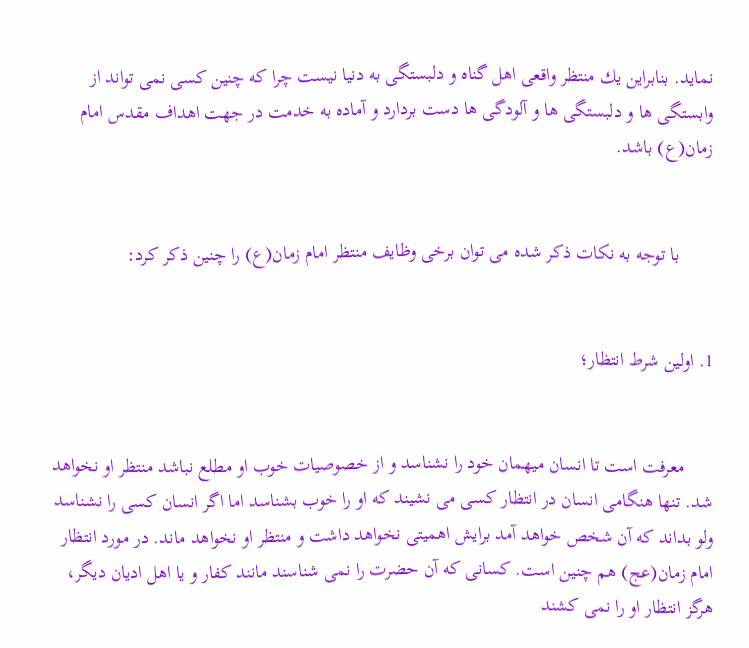نمايد. بنابراين يك منتظر واقعى اهل گناه و دلبستگى به دنيا نيست چرا كه چنين كسى نمى تواند از وابستگى ها و دلبستگى ها و آلودگى ها دست بردارد و آماده به خدمت در جهت اهداف مقدس امام زمان(ع) باشد.


       با توجه به نكات ذكر شده مى توان برخى وظايف منتظر امام زمان(ع) را چنين ذكر كرد:


1. اولين شرط انتظار؛


      معرفت است تا انسان ميهمان خود را نشناسد و از خصوصيات خوب او مطلع نباشد منتظر او نخواهد شد. تنها هنگامى انسان در انتظار كسى مى نشيند كه او را خوب بشناسد اما اگر انسان كسى را نشناسد ولو بداند كه آن شخص خواهد آمد برايش اهميتى نخواهد داشت و منتظر او نخواهد ماند. در مورد انتظار امام زمان(عج) هم چنين است. كسانى كه آن حضرت را نمى شناسند مانند كفار و يا اهل اديان ديگر، هرگز انتظار او را نمى كشند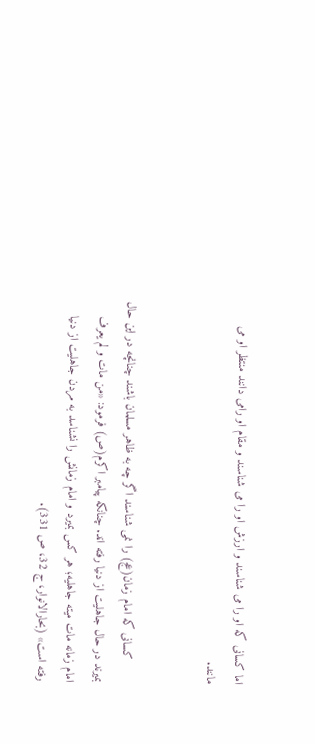اما كسانى كه او را مى شناسند و ارزش او را مى شناسند و مقام او رامى دانند منتظر او مى مانند.


       كسانى كه امام زمان(عج) را نمى شناسند اگر چه به ظاهر مسلمان باشند چنانچه در اين حال بميرند در حال جاهليت از دنيا رفته اند. چنانكه پيامبر اكرم(ص) فرمود: «من مات و لم يعرف امام زمانه مات ميته جاهليه؛ هر كس بميرد و امام زمانش را نشناسد به مردن جاهليت از دنيا رفته است» (بحارالانوار، ج 32، ص 331).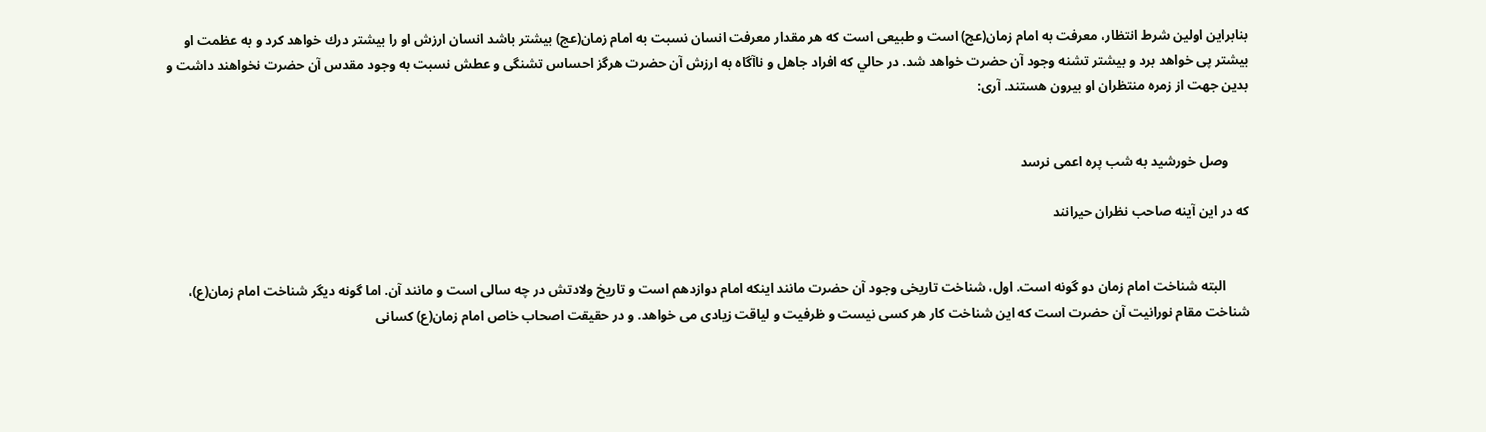بنابراين اولين شرط انتظار، معرفت به امام زمان(عج) است و طبيعى است كه هر مقدار معرفت انسان نسبت به امام زمان(عج) بيشتر باشد انسان ارزش او را بيشتر درك خواهد كرد و به عظمت او بيشتر پى خواهد برد و بيشتر تشنه وجود آن حضرت خواهد شد. در حالي كه افراد جاهل و ناآگاه به ارزش آن حضرت هرگز احساس تشنگى و عطش نسبت به وجود مقدس آن حضرت نخواهند داشت و بدين جهت از زمره منتظران او بيرون هستند. آرى:


      وصل خورشيد به شب پره اعمى نرسد

كه در اين آينه صاحب نظران حيرانند


       البته شناخت امام زمان دو گونه است. اول، شناخت تاريخى وجود آن حضرت مانند اينكه امام دوازدهم است و تاريخ ولادتش در چه سالى است و مانند آن. اما گونه ديگر شناخت امام زمان(ع)، شناخت مقام نورانيت آن حضرت است كه اين شناخت كار هر كسى نيست و ظرفيت و لياقت زيادى مى خواهد. و در حقيقت اصحاب خاص امام زمان(ع) كسانى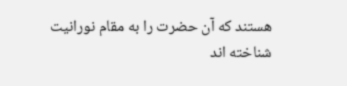هستند كه آن حضرت را به مقام نورانيت شناخته اند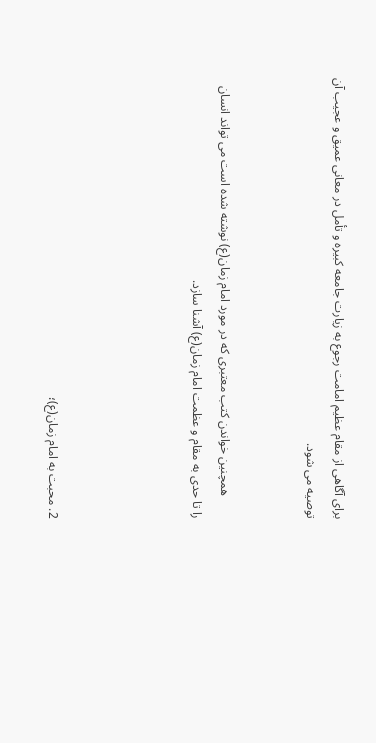براى آگاهى از مقام عظيم امامت رجوع به زيارت جامعه كبيره و تأمل در معانى عميق و عجيب آن توصيه مى شود.


       همچنين خواندن كتب معتبرى كه در مورد امام زمان(ع) نوشته شده است مى تواند انسان را تا حدى به مقام و عظمت امام زمان(ع) آشنا سازد.




2. محبت به امام زمان(ع)؛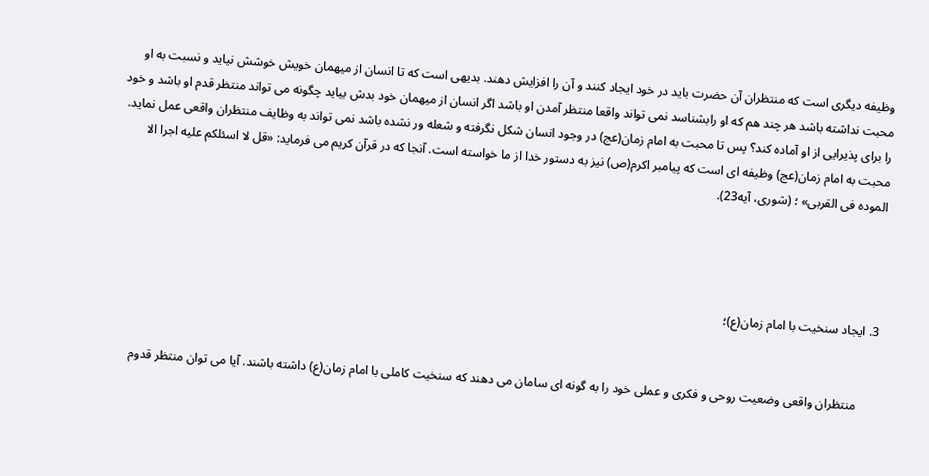وظيفه ديگرى است كه منتظران آن حضرت بايد در خود ايجاد كنند و آن را افزايش دهند. بديهى است كه تا انسان از ميهمان خويش خوشش نيايد و نسبت به او محبت نداشته باشد هر چند هم كه او رابشناسد نمى تواند واقعا منتظر آمدن او باشد اگر انسان از ميهمان خود بدش بيايد چگونه مى تواند منتظر قدم او باشد و خود را براى پذيرايى از او آماده كند؟ پس تا محبت به امام زمان(عج) در وجود انسان شكل نگرفته و شعله ور نشده باشد نمى تواند به وظايف منتظران واقعى عمل نمايد. محبت به امام زمان(عج) وظيفه اى است كه پيامبر اكرم(ص) نيز به دستور خدا از ما خواسته است. آنجا كه در قرآن كريم مى فرمايد: «قل لا اسئلكم عليه اجرا الا الموده فى القربى» ؛ (شورى، آيه23).




3. ايجاد سنخيت با امام زمان(ع)؛


      منتظران واقعى وضعيت روحى و فكرى و عملى خود را به گونه اى سامان مى دهند كه سنخيت كاملى با امام زمان(ع) داشته باشند. آيا مى توان منتظر قدوم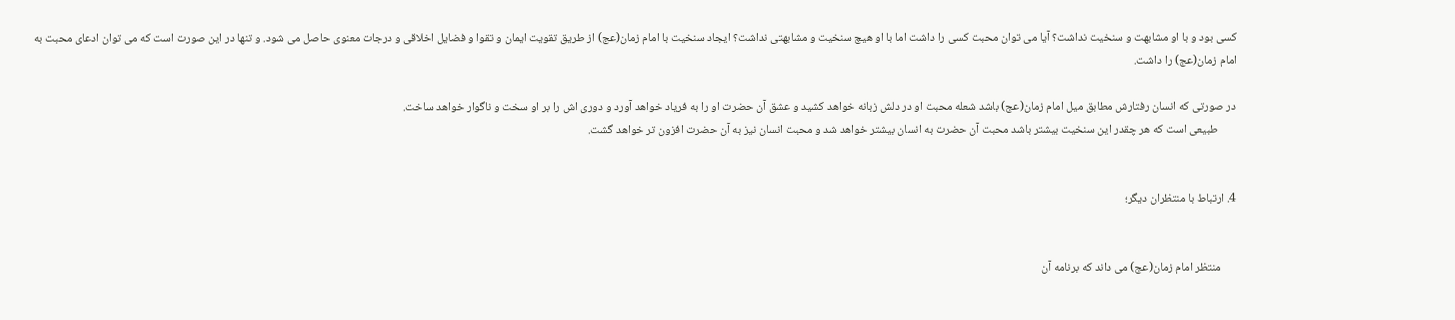كسى بود و با او مشابهت و سنخيت نداشت؟ آيا مى توان محبت كسى را داشت اما با او هيچ سنخيت و مشابهتى نداشت؟ ايجاد سنخيت با امام زمان(عج) از طريق تقويت ايمان و تقوا و فضايل اخلاقى و درجات معنوى حاصل مى شود. و تنها در اين صورت است كه مى توان ادعاى محبت به امام زمان(عج) را داشت.

در صورتى كه انسان رفتارش مطابق ميل امام زمان(عج) باشد شعله محبت او در دلش زبانه خواهد كشيد و عشق آن حضرت او را به فرياد خواهد آورد و دورى اش را بر او سخت و ناگوار خواهد ساخت.
       طبيعى است كه هر چقدر اين سنخيت بيشتر باشد محبت آن حضرت به انسان بيشتر خواهد شد و محبت انسان نيز به آن حضرت افزون تر خواهد گشت.


4. ارتباط با منتظران ديگر؛


      منتظر امام زمان(عج) مى داند كه برنامه آن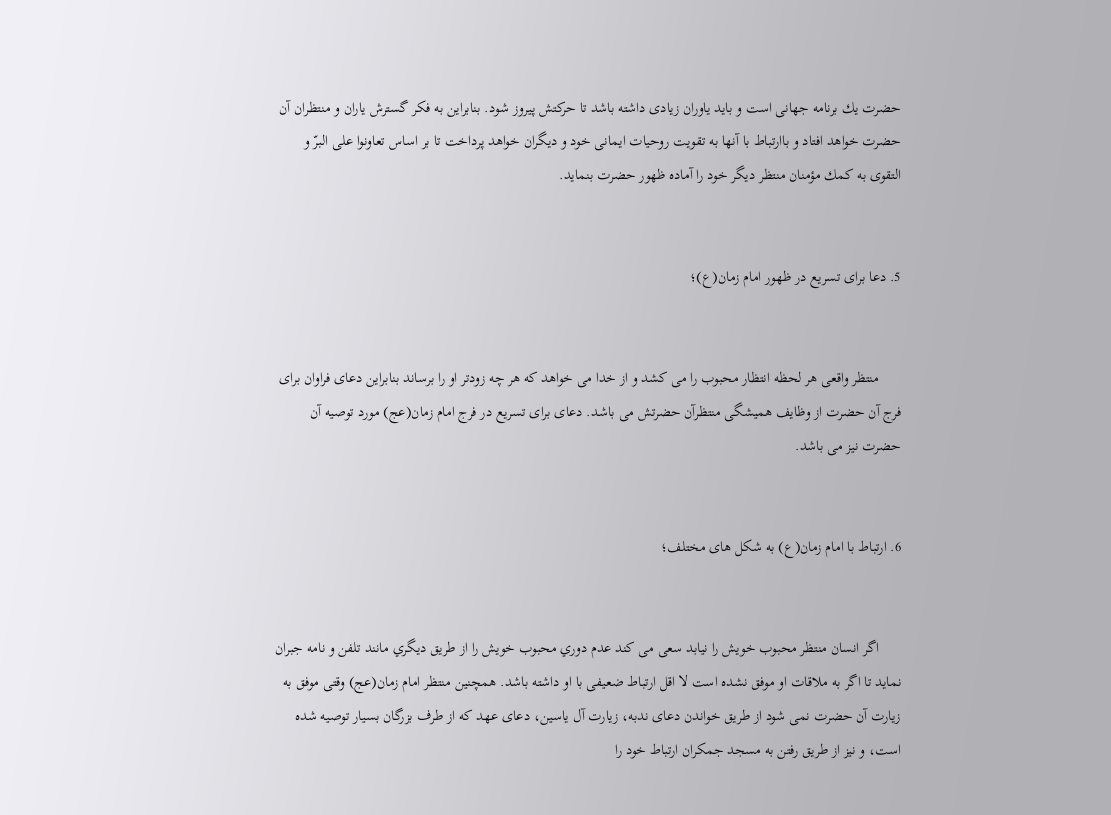حضرت يك برنامه جهانى است و بايد ياوران زيادى داشته باشد تا حركتش پيروز شود. بنابراين به فكر گسترش ياران و منتظران آن حضرت خواهد افتاد و باارتباط با آنها به تقويت روحيات ايمانى خود و ديگران خواهد پرداخت تا بر اساس تعاونوا على البرّ و التقوى به كمك مؤمنان منتظر ديگر خود را آماده ظهور حضرت بنمايد.


5. دعا براى تسريع در ظهور امام زمان(ع)؛


      منتظر واقعى هر لحظه انتظار محبوب را مى كشد و از خدا مى خواهد كه هر چه زودتر او را برساند بنابراين دعاى فراوان براى فرج آن حضرت از وظايف هميشگى منتظرآن حضرتش مى باشد. دعاى براى تسريع در فرج امام زمان(عج) مورد توصيه آن حضرت نيز مى باشد.


6. ارتباط با امام زمان(ع) به شكل هاى مختلف؛


      اگر انسان منتظر محبوب خويش را نيابد سعى مى كند عدم دوري محبوب خويش را از طريق ديگري مانند تلفن و نامه جبران نمايد تا اگر به ملاقات او موفق نشده است لا اقل ارتباط ضعيفى با او داشته باشد. همچنين منتظر امام زمان(عج) وقتى موفق به زيارت آن حضرت نمى شود از طريق خواندن دعاى ندبه، زيارت آل ياسين، دعاى عهد كه از طرف بزرگان بسيار توصيه شده است، و نيز از طريق رفتن به مسجد جمكران ارتباط خود را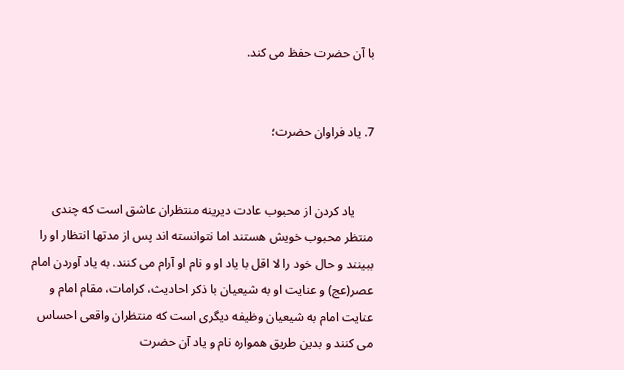با آن حضرت حفظ مى كند.


7. ياد فراوان حضرت؛


      ياد كردن از محبوب عادت ديرينه منتظران عاشق است كه چندى منتظر محبوب خويش هستند اما نتوانسته اند پس از مدتها انتظار او را ببينند و حال خود را لا اقل با ياد او و نام او آرام مى كنند. به ياد آوردن امام عصر(عج) و عنايت او به شيعيان با ذكر احاديث، كرامات، مقام امام و عنايت امام به شيعيان وظيفه ديگرى است كه منتظران واقعى احساس مى كنند و بدين طريق همواره نام و ياد آن حضرت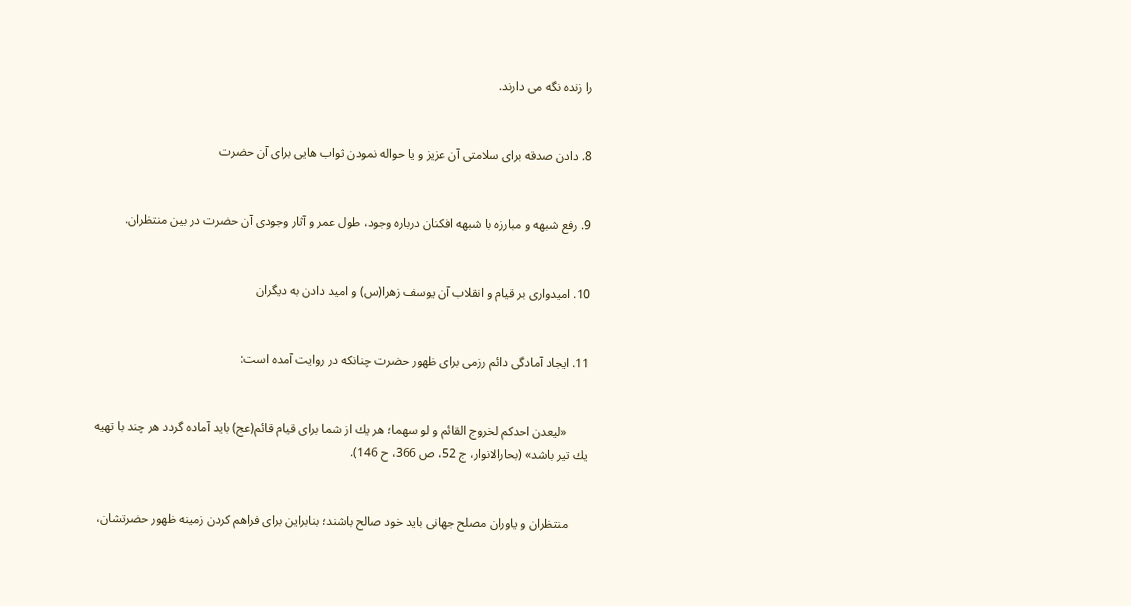را زنده نگه مى دارند.


8. دادن صدقه براى سلامتى آن عزيز و يا حواله نمودن ثواب هايى براى آن حضرت


9. رفع شبهه و مبارزه با شبهه افكنان درباره وجود، طول عمر و آثار وجودى آن حضرت در بين منتظران.


10. اميدوارى بر قيام و انقلاب آن يوسف زهرا(س) و اميد دادن به ديگران


11. ايجاد آمادگى دائم رزمى براى ظهور حضرت چنانكه در روايت آمده است:


       «ليعدن احدكم لخروج القائم و لو سهما؛ هر يك از شما براى قيام قائم(عج) بايد آماده گردد هر چند با تهيه يك تير باشد» (بحارالانوار، ج 52، ص 366، ح 146).


      منتظران و ياوران مصلح جهانى بايد خود صالح باشند؛ بنابراين براى فراهم كردن زمينه ظهور حضرتشان،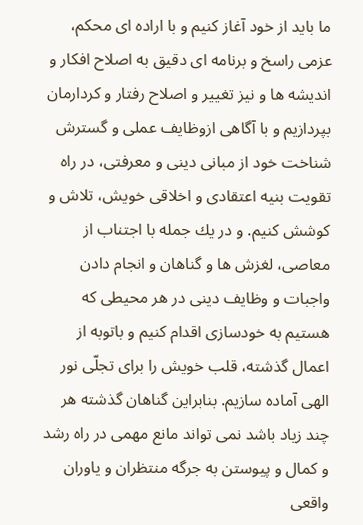ما بايد از خود آغاز كنيم و با اراده اى محكم، عزمى راسخ و برنامه اى دقيق به اصلاح افكار و انديشه ها و نيز تغيير و اصلاح رفتار و كردارمان بپردازيم و با آگاهى ازوظايف عملى و گسترش شناخت خود از مبانى دينى و معرفتى، در راه تقويت بنيه اعتقادى و اخلاقى خويش، تلاش و كوشش كنيم. و در يك جمله با اجتناب از معاصى، لغزش ها و گناهان و انجام دادن واجبات و وظايف دينى در هر محيطى كه هستيم به خودسازى اقدام كنيم و باتوبه از اعمال گذشته، قلب خويش را براى تجلّى نور الهى آماده سازيم. بنابراين گناهان گذشته هر چند زياد باشد نمى تواند مانع مهمى در راه رشد و كمال و پيوستن به جرگه منتظران و ياوران واقعى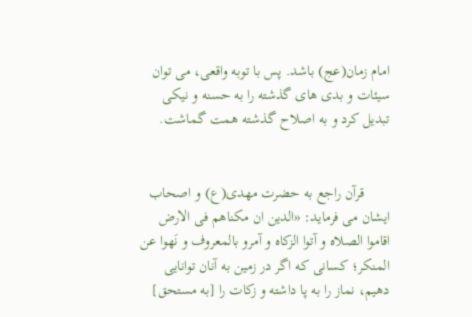امام زمان(عج) باشد. پس با توبه واقعى، مى توان سيئات و بدى هاى گذشته را به حسنه و نيكى تبديل كرد و به اصلاح گذشته همت گماشت.


       قرآن راجع به حضرت مهدى(ع) و اصحاب ايشان مى فرمايد: «الدين ان مكناهم فى الارض اقاموا الصلاه و آتوا الزكاه و آمرو بالمعروف و نَهوا عن المنكر؛ كسانى كه اگر در زمين به آنان توانايى دهيم، نماز را به پا داشته و زكات را [به مستحق]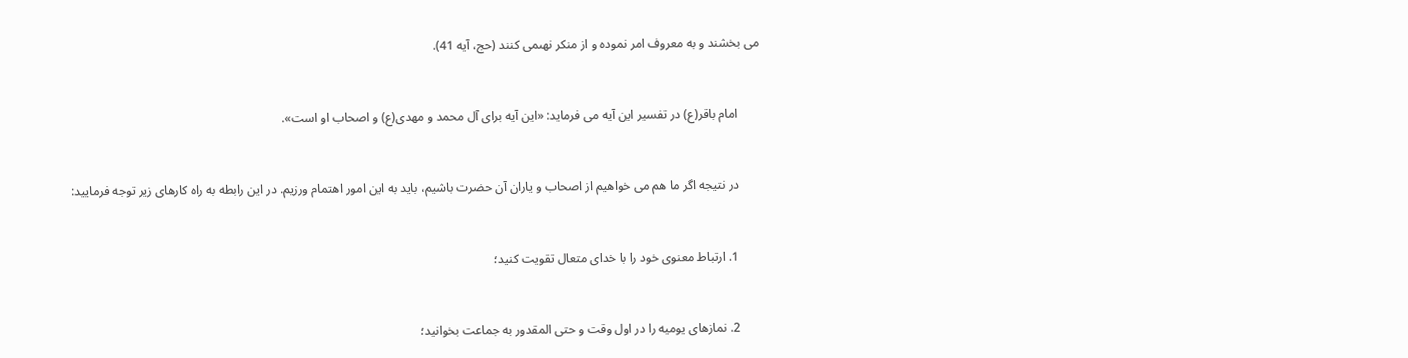مى بخشند و به معروف امر نموده و از منكر نهىمى كنند (حج، آيه 41).


       امام باقر(ع) در تفسير اين آيه مى فرمايد: «اين آيه براى آل محمد و مهدى(ع) و اصحاب او است».


       در نتيجه اگر ما هم مى خواهيم از اصحاب و ياران آن حضرت باشيم، بايد به اين امور اهتمام ورزيم. در اين رابطه به راه كارهاى زير توجه فرماييد:


       1. ارتباط معنوى خود را با خداى متعال تقويت كنيد؛


       2. نمازهاى يوميه را در اول وقت و حتى المقدور به جماعت بخوانيد؛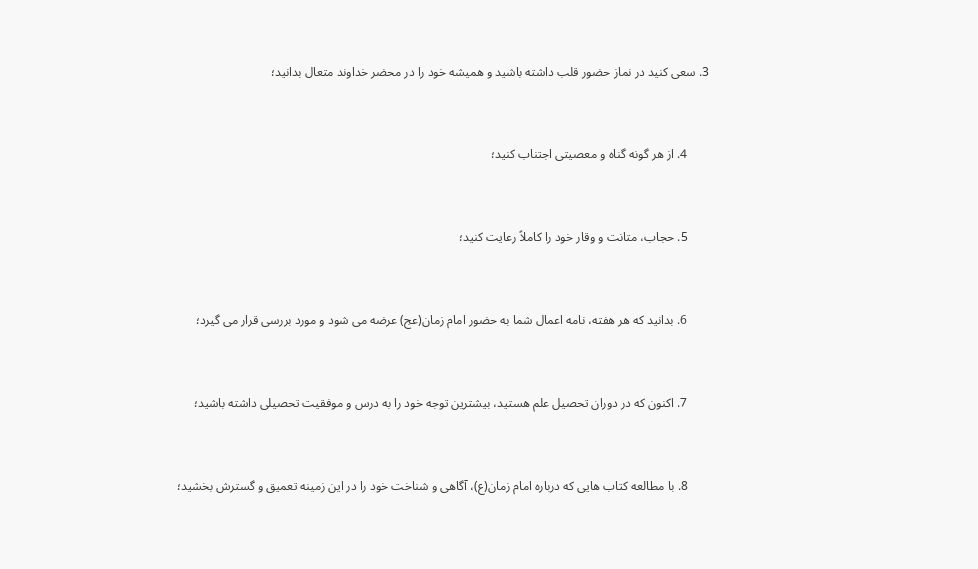3. سعى كنيد در نماز حضور قلب داشته باشيد و هميشه خود را در محضر خداوند متعال بدانيد؛


       4. از هر گونه گناه و معصيتى اجتناب كنيد؛


       5. حجاب، متانت و وقار خود را كاملاً رعايت كنيد؛


       6. بدانيد كه هر هفته، نامه اعمال شما به حضور امام زمان(عج) عرضه مى شود و مورد بررسى قرار مى گيرد؛


       7. اكنون كه در دوران تحصيل علم هستيد، بيشترين توجه خود را به درس و موفقيت تحصيلى داشته باشيد؛


       8. با مطالعه كتاب هايى كه درباره امام زمان(ع)، آگاهى و شناخت خود را در اين زمينه تعميق و گسترش بخشيد؛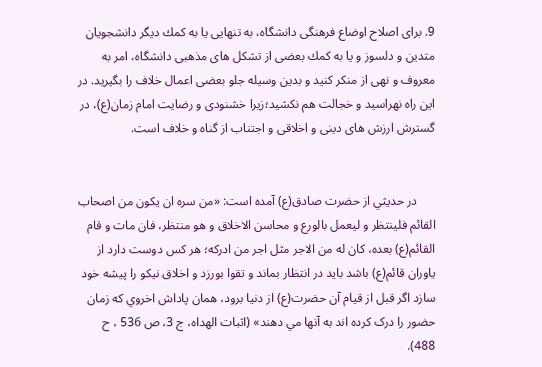9. براى اصلاح اوضاع فرهنگى دانشگاه، به تنهايى يا به كمك ديگر دانشجويان متدين و دلسوز و يا به كمك بعضى از تشكل هاى مذهبى دانشگاه، امر به معروف و نهى از منكر كنيد و بدين وسيله جلو بعضى اعمال خلاف را بگيريد. در اين راه نهراسيد و خجالت هم نكشيد؛زيرا خشنودى و رضايت امام زمان(ع)، در گسترش ارزش هاى دينى و اخلاقى و اجتناب از گناه و خلاف است.


      در حديثي از حضرت صادق(ع) آمده است: «من سره ان يکون من اصحاب القائم فلينتظر و ليعمل بالورع و محاسن الاخلاق و هو منتظر، فان مات و قام القائم(ع) بعده، کان له من الاجر مثل اجر من ادرکه؛ هر کس دوست دارد از ياوران قائم(ع) باشد بايد در انتظار بماند و تقوا بورزد و اخلاق نيکو را پيشه خود سازد اگر قبل از قيام آن حضرت(ع) از دنيا برود، همان پاداش اخروي که زمان حضور را درک کرده اند به آنها مي دهند» (اثبات الهداه، ج 3، ص 536 ، ح 488).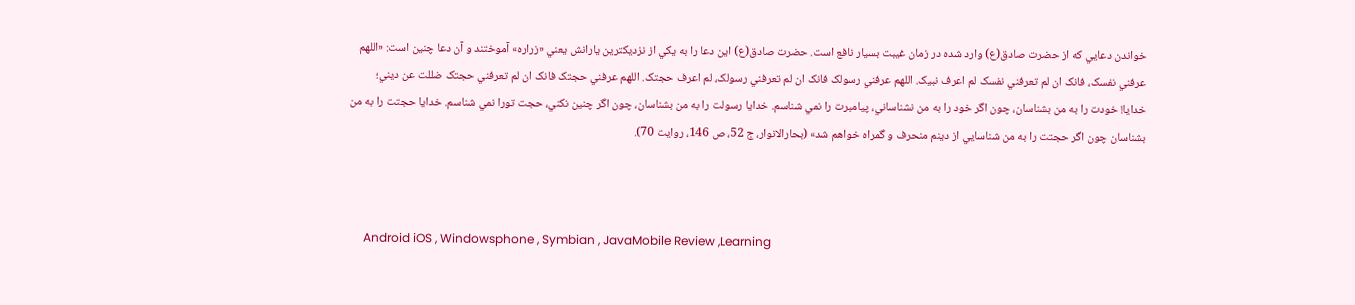خواندن دعايي که از حضرت صادق(ع) وارد شده در زمان غيبت بسيار نافع است. حضرت صادق(ع) اين دعا را به يکي از نزديکترين يارانش يعني «زراره» آموختند و آن دعا چنين است: «اللهم عرفني نفسک، فانک ان لم تعرفني نفسک لم اعرف نبيک. اللهم عرفني رسولک فانک ان لم تعرفني رسولک، لم اعرف حجتک. اللهم عرفني حجتک فانک ان لم تعرفني حجتک ضللت عن ديني؛ خدايا! خودت را به من بشناسان، چون اگر خود را به من نشناساني، پيامبرت را نمي شناسم. خدايا رسولت را به من بشناسان، چون اگر چنين نکني، حجت تورا نمي شناسم. خدايا حجتت را به من بشناسان چون اگر حجتت را به من شناسايي از دينم منحرف و گمراه خواهم شد» (بحارالانوار، ج 52، ص 146، روايت 70).



     Android iOS , Windowsphone , Symbian , JavaMobile Review ,Learning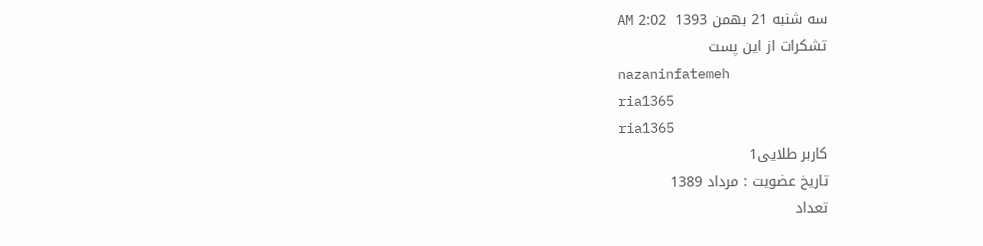سه شنبه 21 بهمن 1393  2:02 AM
تشکرات از این پست
nazaninfatemeh
ria1365
ria1365
کاربر طلایی1
تاریخ عضویت : مرداد 1389
تعداد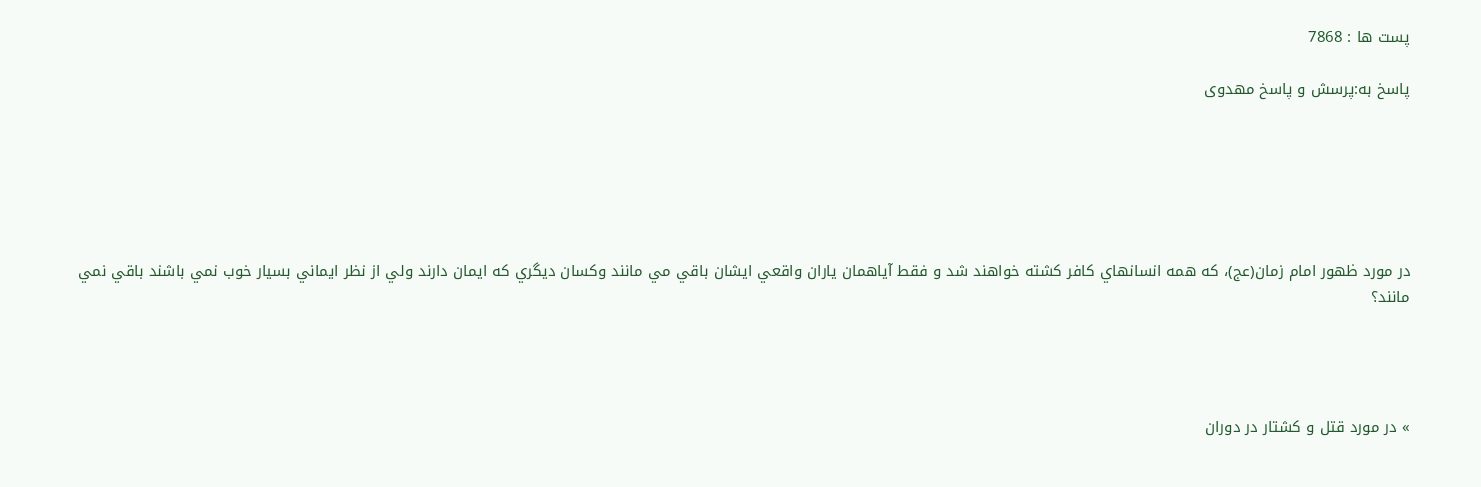پست ها : 7868

پاسخ به:پرسش و پاسخ مهدوی






در مورد ظهور امام زمان(عج)، که همه انسانهاي کافر کشته خواهند شد و فقط آياهمان ياران واقعي ايشان باقي مي مانند وکسان ديگري که ايمان دارند ولي از نظر ايماني بسيار خوب نمي باشند باقي نمي مانند؟




» در مورد قتل و کشتار در دوران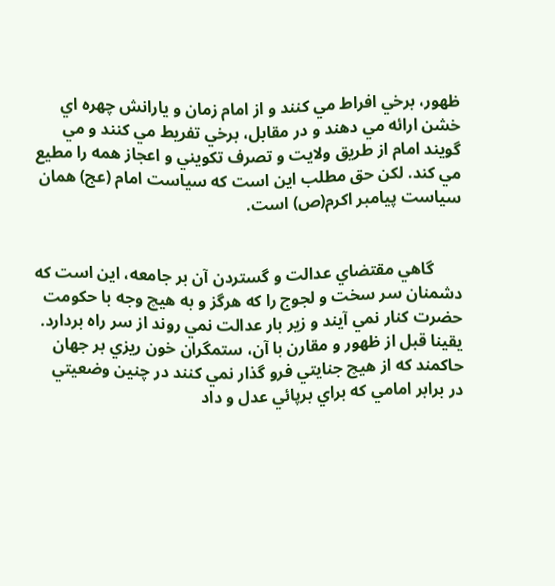ظهور، برخي افراط مي کنند و از امام زمان و يارانش چهره اي خشن ارائه مي دهند و در مقابل، برخي تفريط مي کنند و مي گويند امام از طريق ولايت و تصرف تکويني و اعجاز همه را مطيع مي کند. لکن حق مطلب اين است که سياست امام (عج) همان سياست پيامبر اکرم(ص) است.


       گاهي مقتضاي عدالت و گستردن آن بر جامعه، اين است که دشمنان سر سخت و لجوج را که هرگز و به هيچ وجه با حکومت حضرت کنار نمي آيند و زير بار عدالت نمي روند از سر راه بردارد. يقينا قبل از ظهور و مقارن با آن، ستمگران خون ريزي بر جهان حاکمند که از هيچ جنايتي فرو گذار نمي کنند در چنين وضعيتي در برابر امامي که براي برپائي عدل و داد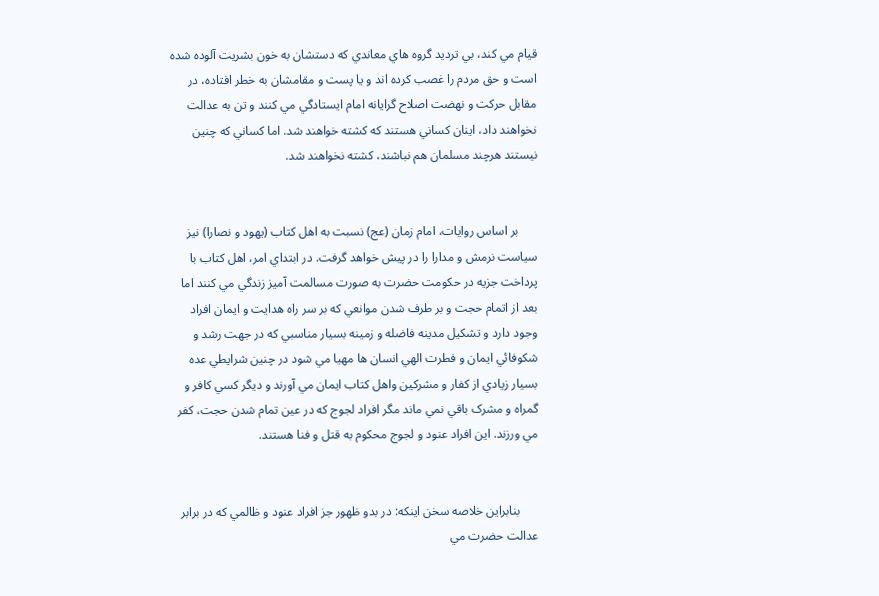قيام مي کند، بي ترديد گروه هاي معاندي که دستشان به خون بشريت آلوده شده است و حق مردم را غصب کرده اند و يا پست و مقامشان به خطر افتاده، در مقابل حرکت و نهضت اصلاح گرايانه امام ايستادگي مي کنند و تن به عدالت نخواهند داد، اينان کساني هستند که کشته خواهند شد. اما کساني که چنين نيستند هرچند مسلمان هم نباشند، کشته نخواهند شد.


      بر اساس روايات، امام زمان (عج) نسبت به اهل کتاب (يهود و نصارا) نيز سياست نرمش و مدارا را در پيش خواهد گرفت. در ابتداي امر، اهل کتاب با پرداخت جزيه در حکومت حضرت به صورت مسالمت آميز زندگي مي کنند اما بعد از اتمام حجت و بر طرف شدن موانعي که بر سر راه هدايت و ايمان افراد وجود دارد و تشکيل مدينه فاضله و زمينه بسيار مناسبي که در جهت رشد و شکوفائي ايمان و فطرت الهي انسان ها مهيا مي شود در چنين شرايطي عده بسيار زيادي از کفار و مشرکين واهل کتاب ايمان مي آورند و ديگر کسي کافر و گمراه و مشرک باقي نمي ماند مگر افراد لجوج که در عين تمام شدن حجت، کفر مي ورزند. اين افراد عنود و لجوج محکوم به قتل و فنا هستند.


      بنابراين خلاصه سخن اينکه: در بدو ظهور جز افراد عنود و ظالمي که در برابر عدالت حضرت مي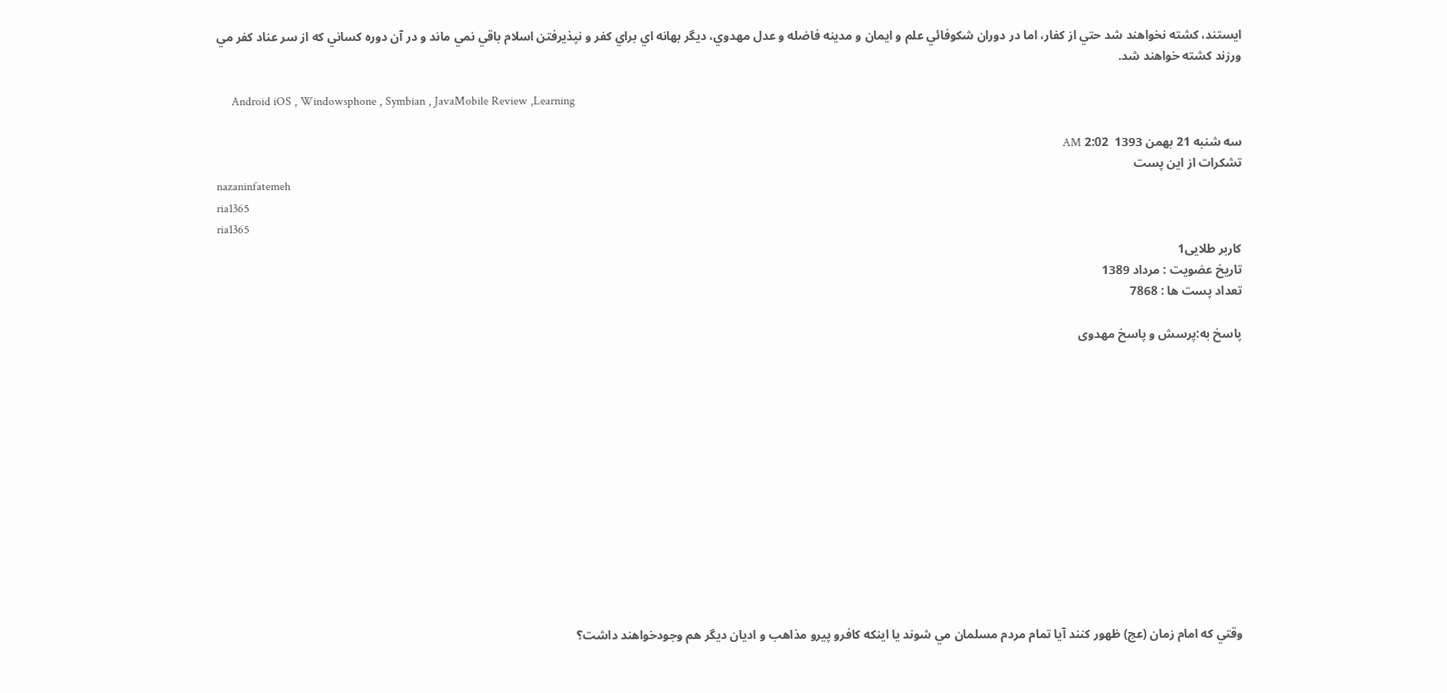ايستند، کشته نخواهند شد حتي از کفار، اما در دوران شکوفائي علم و ايمان و مدينه فاضله و عدل مهدوي، ديگر بهانه اي براي کفر و نپذيرفتن اسلام باقي نمي ماند و در آن دوره کساني که از سر عناد کفر مي ورزند کشته خواهند شد.

     Android iOS , Windowsphone , Symbian , JavaMobile Review ,Learning

سه شنبه 21 بهمن 1393  2:02 AM
تشکرات از این پست
nazaninfatemeh
ria1365
ria1365
کاربر طلایی1
تاریخ عضویت : مرداد 1389
تعداد پست ها : 7868

پاسخ به:پرسش و پاسخ مهدوی













وقتي که امام زمان (عج) ظهور کنند آيا تمام مردم مسلمان مي شوند يا اينکه کافرو پيرو مذاهب و اديان ديگر هم وجودخواهند داشت؟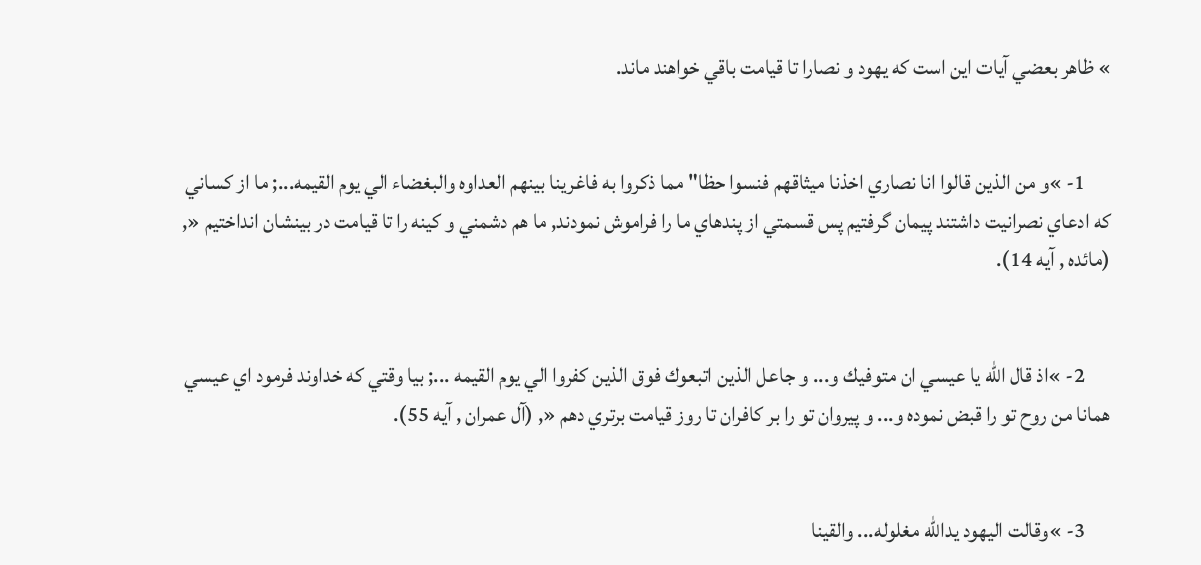» ظاهر بعضي آيات اين است كه يهود و نصارا تا قيامت باقي خواهند ماند.


      1- »و من الذين قالوا انا نصاري اخذنا ميثاقهم فنسوا حظا" مما ذكروا به فاغرينا بينهم العداوه والبغضاء الي يوم القيمه...; ما از كساني كه ادعاي نصرانيت داشتند پيمان گرفتيم پس قسمتي از پندهاي ما را فراموش نمودند, ما هم دشمني و كينه را تا قيامت در بينشان انداختيم «, (مائده , آيه 14).


      2- »اذ قال الله يا عيسي ان متوفيك و... و جاعل الذين اتبعوك فوق الذين كفروا الي يوم القيمه ...; بيا وقتي كه خداوند فرمود اي عيسي همانا من روح تو را قبض نموده و... و پيروان تو را بر كافران تا روز قيامت برتري دهم «, (آل عمران , آيه 55).


      3- »وقالت اليهود يدالله مغلوله... والقينا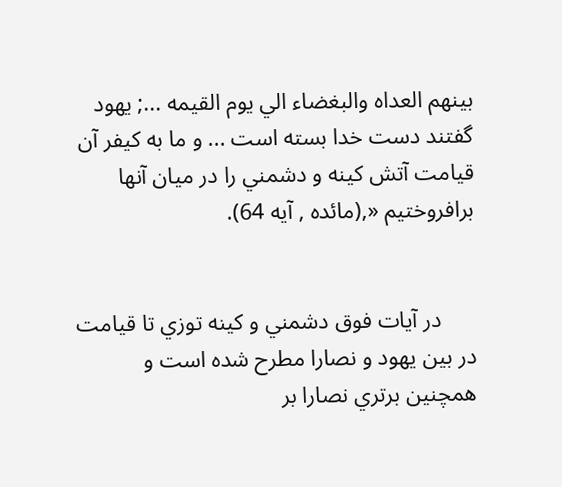بينهم العداه والبغضاء الي يوم القيمه ...; يهود گفتند دست خدا بسته است ... و ما به كيفر آن قيامت آتش كينه و دشمني را در ميان آنها برافروختيم «,(مائده , آيه 64).


      در آيات فوق دشمني و كينه توزي تا قيامت در بين يهود و نصارا مطرح شده است و همچنين برتري نصارا بر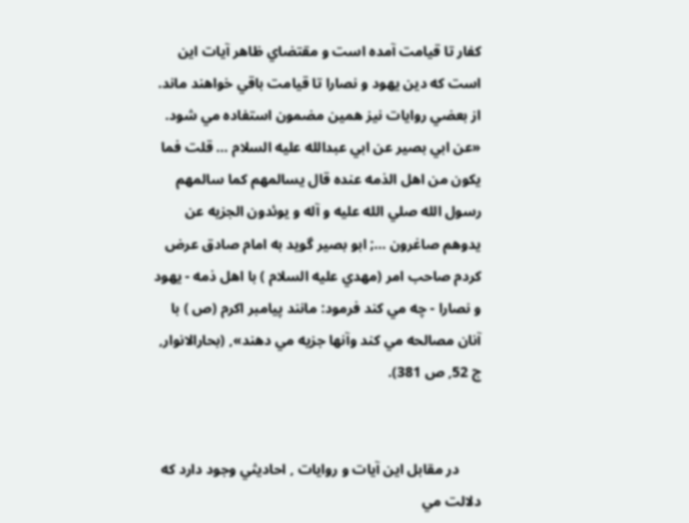كفار تا قيامت آمده است و مقتضاي ظاهر آيات اين است كه دين يهود و نصارا تا قيامت باقي خواهند ماند. از بعضي روايات نيز همين مضمون استفاده مي شود. «عن ابي بصير عن ابي عبدالله عليه السلام ... قلت فما يكون من اهل الذمه عنده قال يسالمهم كما سالمهم رسول الله صلي الله عليه و آله و يوئدون الجزيه عن يدوهم صاغرون ...; ابو بصير گويد به امام صادق عرض كردم صاحب امر (مهدي عليه السلام ) با اهل ذمه - يهود و نصارا - چه مي كند فرمود: مانند پيامبر اكرم (ص ) با آنان مصالحه مي كند وآنها جزيه مي دهند», (بحارالانوار, ج 52, ص 381).


      در مقابل اين آيات و روايات , احاديثي وجود دارد كه دلالت مي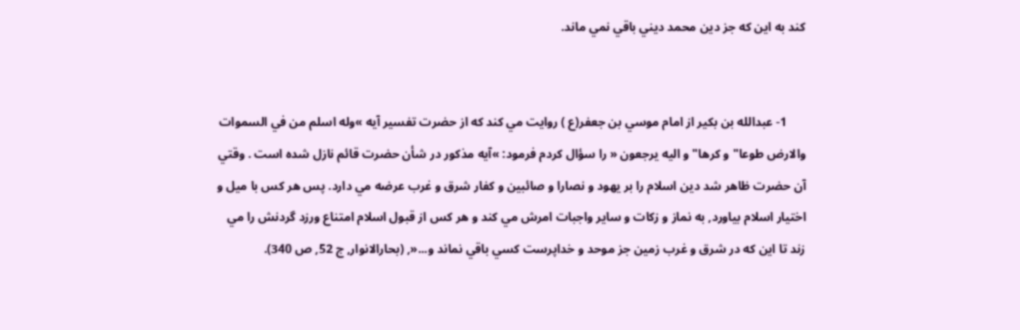كند به اين كه جز دين محمد ديني باقي نمي ماند.


      1- عبدالله بن بكير از امام موسي بن جعفر(ع ) روايت مي كند كه از حضرت تفسير آيه »وله اسلم من في السموات والارض طوعا" و كرها" و اليه يرجعون « را سؤال كردم فرمود: »آيه مذكور در شأن حضرت قائم نازل شده است . وقتي آن حضرت ظاهر شد دين اسلام را بر يهود و نصارا و صائبين و كفار شرق و غرب عرضه مي دارد. پس هر كس با ميل و اختيار اسلام بياورد, به نماز و زكات و ساير واجبات امرش مي كند و هر كس از قبول اسلام امتناع ورزد گردنش را مي زند تا اين كه در شرق و غرب زمين جز موحد و خداپرست كسي باقي نماند و...«, (بحارالانوار, ج 52, ص 340).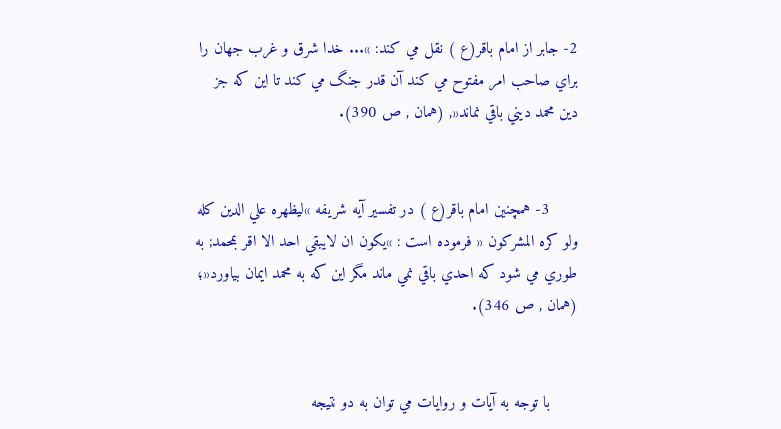2- جابر از امام باقر(ع ) نقل مي كند: »... خدا شرق و غرب جهان را براي صاحب امر مفتوح مي كند آن قدر جنگ مي كند تا اين كه جز دين محمد ديني باقي نماند«, (همان , ص 390).


      3- همچنين امام باقر(ع ) در تفسير آيه شريفه »ليظهره علي الدين كله ولو كره المشركون « فرموده است : »يكون ان لايبقي احد الا اقر بمحمد; به طوري مي شود كه احدي باقي نمي ماند مگر اين كه به محمد ايمان بياورد«؛ (همان , ص 346).


      با توجه به آيات و روايات مي توان به دو نتيجه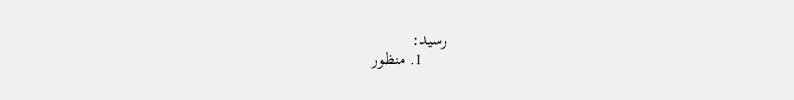رسيد:
      1. منظور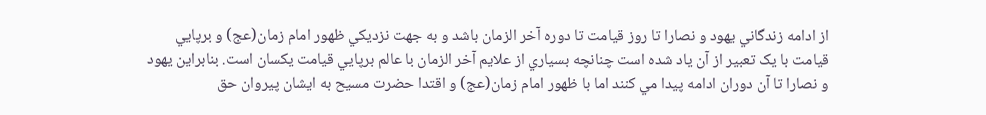از ادامه زندگاني يهود و نصارا تا روز قيامت تا دوره آخر الزمان باشد و به جهت نزديکي ظهور امام زمان(عج) و برپايي قيامت با يک تعبير از آن ياد شده است چنانچه بسياري از علايم آخر الزمان با عالم برپايي قيامت يکسان است. بنابراين يهود و نصارا تا آن دوران ادامه پيدا مي کنند اما با ظهور امام زمان(عج) و اقتدا حضرت مسيح به ايشان پيروان حق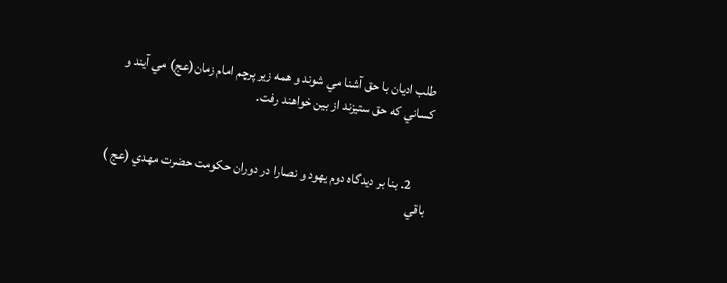طلب اديان با حق آشنا مي شوند و همه زير پرچم امام زمان(عج) مي آيند و کساني که حق ستيزند از بين خواهند رفت.


      2. بنا بر ديدگاه دوم يهود و نصارا در دوران حكومت حضرت مهدي (عج ) باقي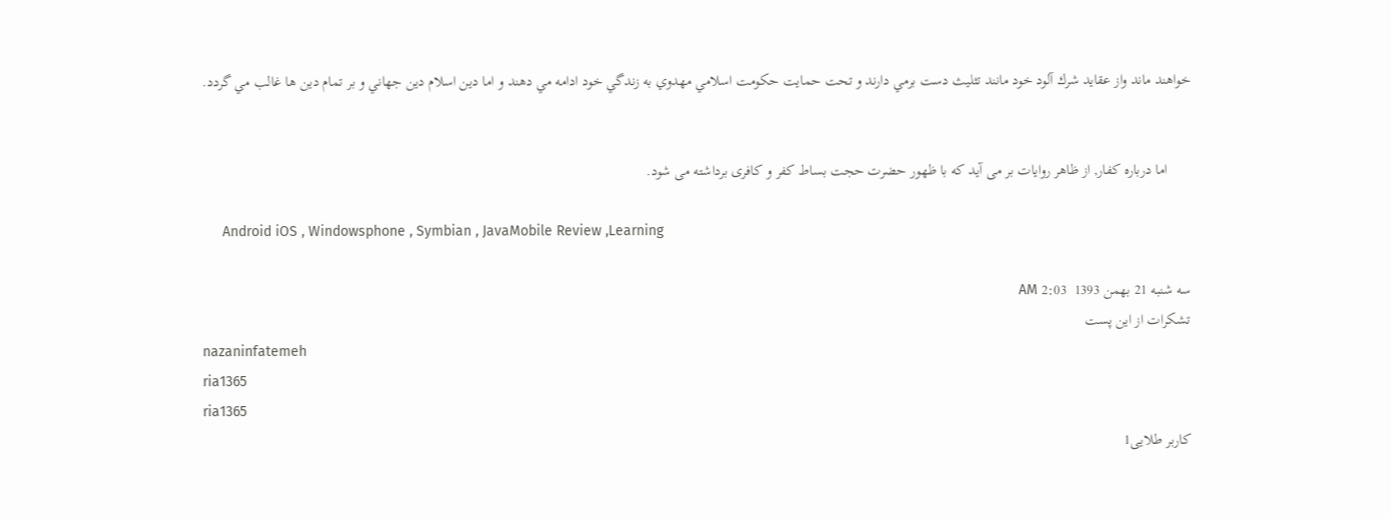خواهند ماند واز عقايد شرك آلود خود مانند تثليث دست برمي دارند و تحت حمايت حكومت اسلامي مهدوي به زندگي خود ادامه مي دهند و اما دين اسلام دين جهاني و بر تمام دين ها غالب مي گردد.


      اما درباره کفار, از ظاهر روايات بر می آيد که با ظهور حضرت حجت بساط کفر و کافری برداشته می شود.

     Android iOS , Windowsphone , Symbian , JavaMobile Review ,Learning

سه شنبه 21 بهمن 1393  2:03 AM
تشکرات از این پست
nazaninfatemeh
ria1365
ria1365
کاربر طلایی1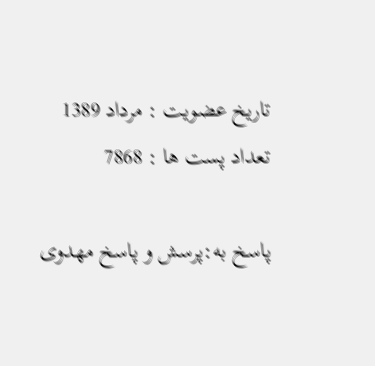تاریخ عضویت : مرداد 1389
تعداد پست ها : 7868

پاسخ به:پرسش و پاسخ مهدوی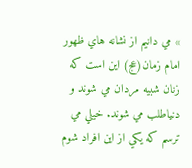» مي دانيم از نشانه هاي ظهور امام زمان(عج) اين است که زنان شبيه مردان مي شوند و دنياطلب مي شوند. خيلي مي ترسم که يکي از اين افراد شوم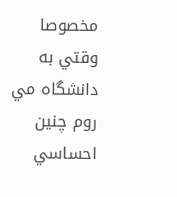مخصوصا وقتي به دانشگاه مي روم چنين احساسي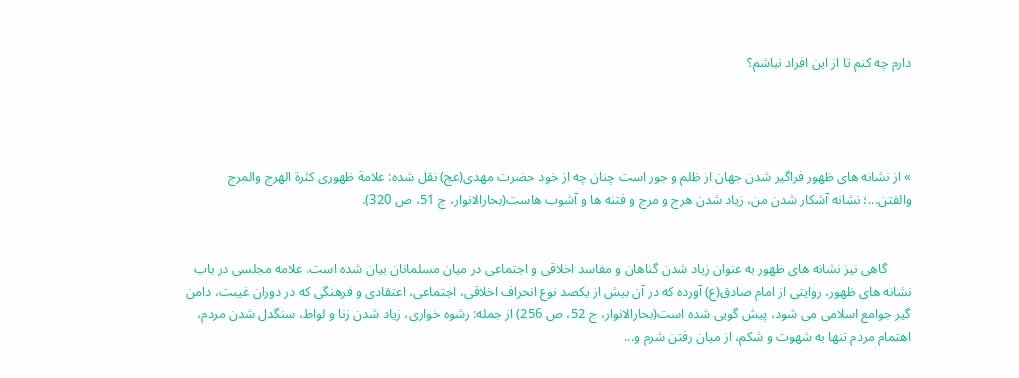دارم چه کنم تا از اين افراد نباشم؟




» از نشانه هاى ظهور فراگير شدن جهان از ظلم و جور است چنان چه از خود حضرت مهدى(عج) نقل شده: علامة ظهورى كثرة الهرج والمرج والفتن...؛ نشانه آشكار شدن من، زياد شدن هرج و مرج و فتنه ها و آشوب هاست(بحارالانوار، ج 51، ص 320).


       گاهى نيز نشانه هاى ظهور به عنوان زياد شدن گناهان و مفاسد اخلاقى و اجتماعى در ميان مسلمانان بيان شده است. علامه مجلسى در باب نشانه هاى ظهور، روايتى از امام صادق(ع) آورده كه در آن بيش از يكصد نوع انحراف اخلاقى، اجتماعى، اعتقادى و فرهنگى كه در دوران غيبت، دامن گير جوامع اسلامى مى شود، پيش گويى شده است(بحارالانوار، ج 52، ص 256) از جمله: رشوه خوارى، زياد شدن زنا و لواط، سنگدل شدن مردم، اهتمام مردم تنها به شهوت و شكم، از ميان رفتن شرم و...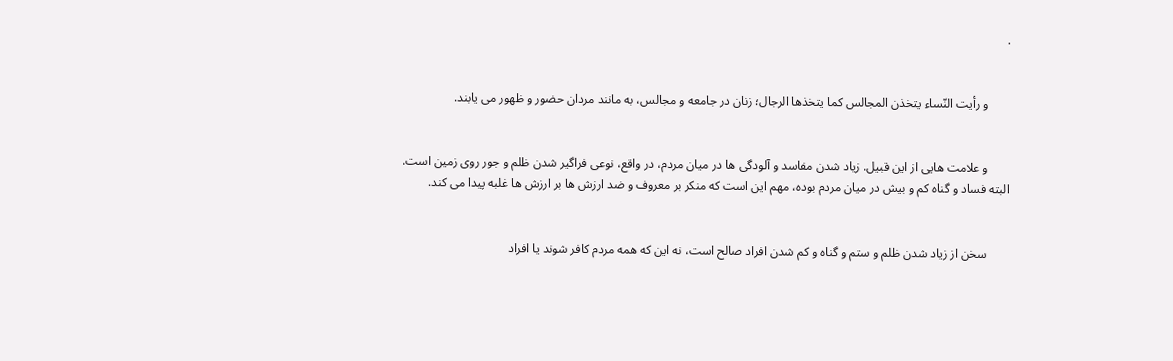.


       و رأيت النّساء يتخذن المجالس كما يتخذها الرجال؛ زنان در جامعه و مجالس، به مانند مردان حضور و ظهور مى يابند.


       و علامت هايى از اين قبيل. زياد شدن مفاسد و آلودگى ها در ميان مردم، در واقع، نوعى فراگير شدن ظلم و جور روى زمين است. البته فساد و گناه كم و بيش در ميان مردم بوده، مهم اين است كه منكر بر معروف و ضد ارزش ها بر ارزش ها غلبه پيدا مى كند.


       سخن از زياد شدن ظلم و ستم و گناه و كم شدن افراد صالح است، نه اين كه همه مردم كافر شوند يا افراد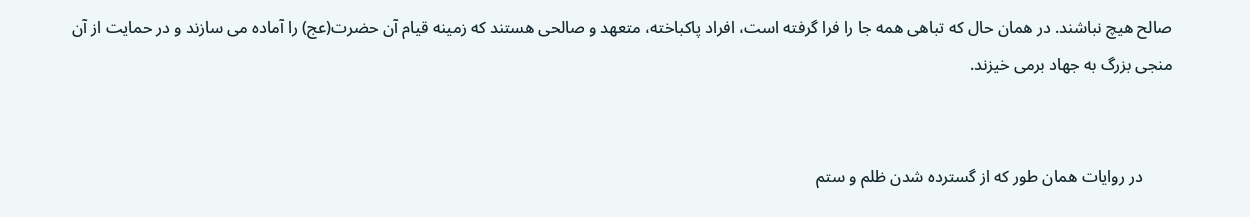صالح هيچ نباشند. در همان حال كه تباهى همه جا را فرا گرفته است، افراد پاكباخته، متعهد و صالحى هستند كه زمينه قيام آن حضرت(عج) را آماده مى سازند و در حمايت از آن منجى بزرگ به جهاد برمى خيزند.


       در روايات همان طور كه از گسترده شدن ظلم و ستم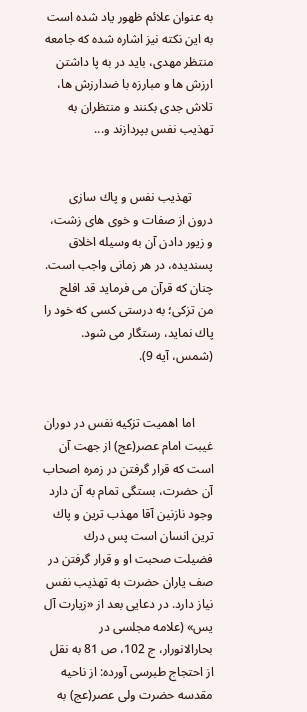به عنوان علائم ظهور ياد شده است به اين نكته نيز اشاره شده كه جامعه منتظر مهدى، بايد در به پا داشتن ارزش ها و مبارزه با ضدارزش ها، تلاش جدى بكنند و منتظران به تهذيب نفس بپردازند و...


       تهذيب نفس و پاك سازى درون از صفات و خوى هاى زشت، و زيور دادن آن به وسيله اخلاق پسنديده، در هر زمانى واجب است. چنان كه قرآن مى فرمايد قد افلح من تزكى؛ به درستى كسى كه خود را پاك نمايد، رستگار مى شود. (شمس، آيه 9).


      اما اهميت تزكيه نفس در دوران غيبت امام عصر(عج) از جهت آن است كه قرار گرفتن در زمره اصحاب آن حضرت، بستگى تمام به آن دارد وجود نازنين آقا مهذب ترين و پاك ترين انسان است پس درك فضيلت صحبت او و قرار گرفتن در صف ياران حضرت به تهذيب نفس نياز دارد. در دعايى بعد از «زيارت آل يس» (علامه مجلسى در بحارالانورار، ج 102، ص 81 به نقل از احتجاج طبرسى آورده: از ناحيه مقدسه حضرت ولى عصر(عج) به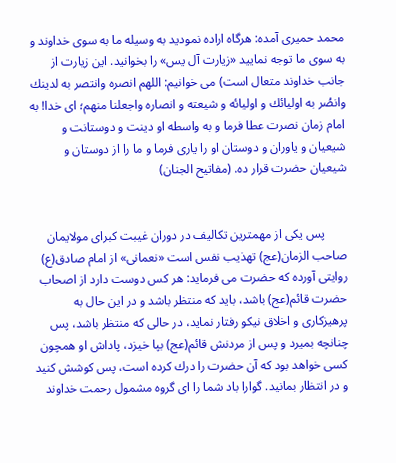محمد حميرى آمده: هرگاه اراده نموديد به وسيله ما به سوى خداوند و به سوى ما توجه نماييد «زيارت آل يس» را بخوانيد. اين زيارت از جانب خداوند متعال است) مى خوانيم: اللهم انصره وانتصر به لدينك وانصُر به اوليائك و اوليائه و شيعته و انصاره واجعلنا منهم؛ اى خدا! به امام زمان نصرت عطا فرما و به واسطه او دينت و دوستانت و شيعيان و ياوران و دوستان او را يارى فرما و ما را از دوستان و شيعيان حضرت قرار ده. (مفاتيح الجنان)


       پس يكى از مهمترين تكاليف در دوران غيبت كبراى مولايمان صاحب الزمان(عج) تهذيب نفس است «نعمانى» از امام صادق(ع) روايتى آورده كه حضرت مى فرمايد: هر كس دوست دارد از اصحاب حضرت قائم(عج) باشد، بايد كه منتظر باشد و در اين حال به پرهيزكارى و اخلاق نيكو رفتار نمايد، در حالى كه منتظر باشد، پس چنانچه بميرد و پس از مردنش قائم(عج) بپا خيزد، پاداش او همچون كسى خواهد بود كه آن حضرت را درك كرده است، پس كوشش كنيد و در انتظار بمانيد. گوارا باد شما را اى گروه مشمول رحمت خداوند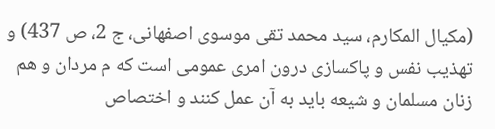(مكيال المكارم، سيد محمد تقى موسوى اصفهانى، ج 2، ص 437) و تهذيب نفس و پاكسازى درون امرى عمومى است كه م مردان و هم زنان مسلمان و شيعه بايد به آن عمل كنند و اختصاص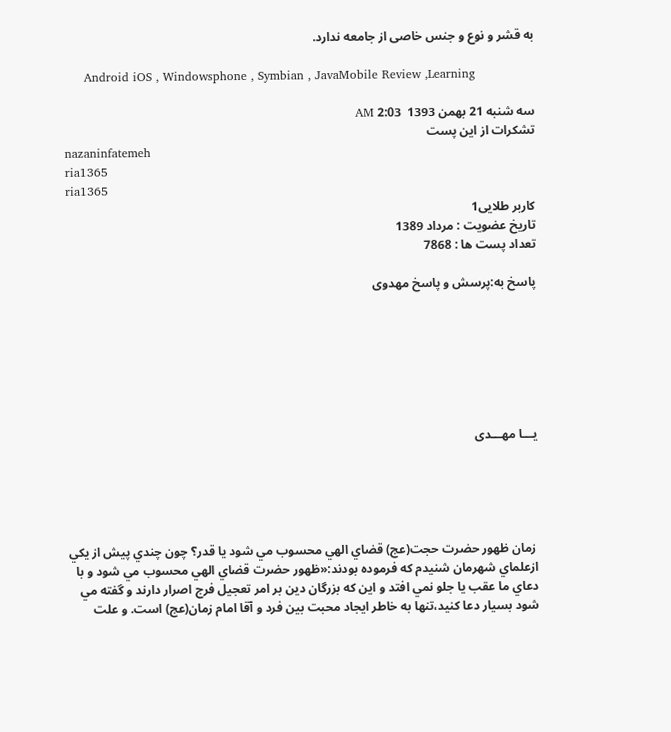به قشر و نوع و جنس خاصى از جامعه ندارد.

     Android iOS , Windowsphone , Symbian , JavaMobile Review ,Learning

سه شنبه 21 بهمن 1393  2:03 AM
تشکرات از این پست
nazaninfatemeh
ria1365
ria1365
کاربر طلایی1
تاریخ عضویت : مرداد 1389
تعداد پست ها : 7868

پاسخ به:پرسش و پاسخ مهدوی







یـــا مهـــدی





 زمان ظهور حضرت حجت(عج) قضاي الهي محسوب مي شود يا قدر؟ چون چندي پيش از يكي ازعلماي شهرمان شنيدم كه فرموده بودند:«ظهور حضرت قضاي الهي محسوب مي شود و با دعاي ما عقب يا جلو نمي افتد و اين كه بزرگان دين بر امر تعجيل فرج اصرار دارند و گفته مي شود بسيار دعا كنيد،تنها به خاطر ايجاد محبت بين فرد و آقا امام زمان(عج) است. و علت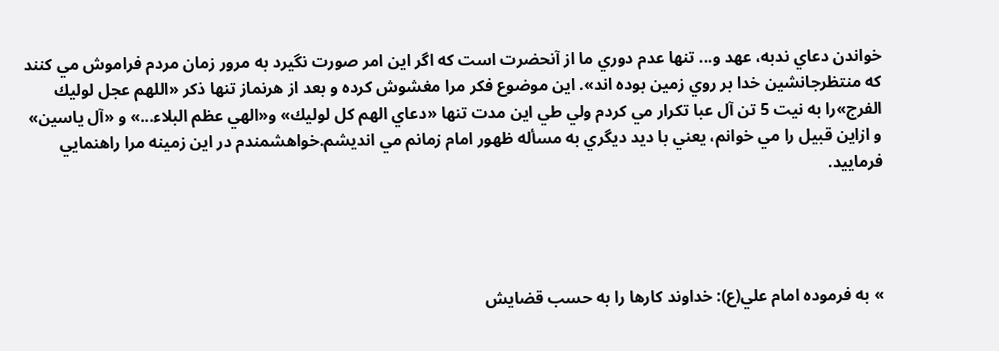خواندن دعاي ندبه، عهد و... تنها عدم دوري ما از آنحضرت است كه اگر اين امر صورت نگيرد به مرور زمان مردم فراموش مي كنند كه منتظرجانشين خدا بر روي زمين بوده اند». اين موضوع فكر مرا مغشوش كرده و بعد از هرنماز تنها ذكر «اللهم عجل لوليك الفرج»را به نيت 5 تن آل عبا تكرار مي كردم ولي طي اين مدت تنها «دعاي الهم كل لوليك» و«الهي عظم البلاء...» و «آل ياسين» و ازاين قبيل را مي خوانم، يعني با ديد ديگري به مسأله ظهور امام زمانم مي انديشم.خواهشمندم در اين زمينه مرا راهنمايي فرماييد.




» به فرموده امام علي(ع): خداوند كارها را به حسب قضايش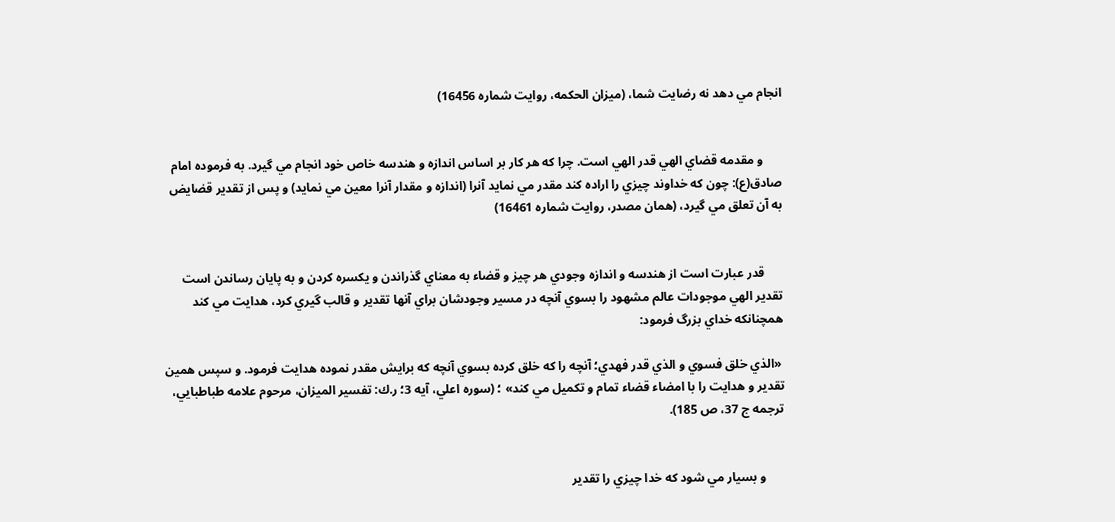انجام مي دهد نه رضايت شما، (ميزان الحكمه، روايت شماره 16456)


      و مقدمه قضاي الهي قدر الهي است. چرا كه هر كار بر اساس اندازه و هندسه خاص خود انجام مي گيرد. به فرموده امام صادق(ع): چون كه خداوند چيزي را اراده كند مقدر مي نمايد آنرا (اندازه و مقدار آنرا معين مي نمايد) و پس از تقدير قضايض به آن تعلق مي گيرد، (همان مصدر، روايت شماره 16461)


      قدر عبارت است از هندسه و اندازه وجودي هر چيز و قضاء به معناي گذراندن و يكسره كردن و به پايان رساندن است تقدير الهي موجودات عالم مشهود را بسوي آنچه در مسير وجودشان براي آنها تقدير و قالب گيري كرد، هدايت مي كند همچنانكه خداي بزرگ فرمود:

 «الذي خلق فسوي و الذي قدر فهدي؛ آنچه را كه خلق كرده بسوي آنچه كه برايش مقدر نموده هدايت فرمود. و سپس همين تقدير و هدايت را با امضاء قضاء تمام و تكميل مي كند» ؛ (سوره اعلي، آيه 3؛ ر.ك: تفسير الميزان، مرحوم علامه طباطبايي، ترجمه ج 37، ص 185).


      و بسيار مي شود كه خدا چيزي را تقدير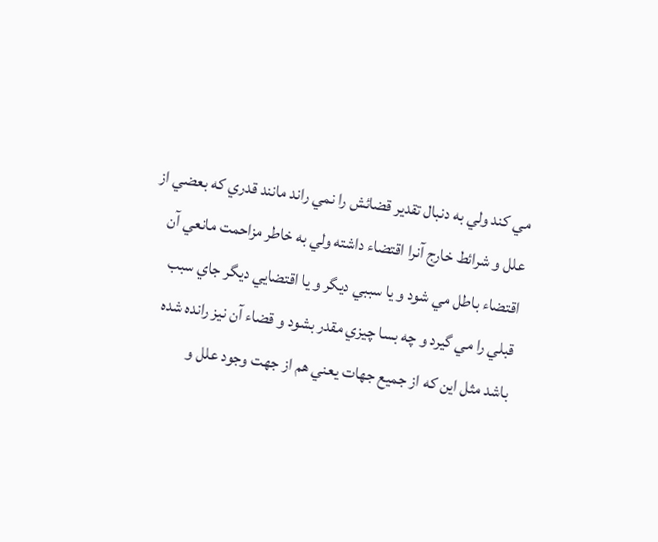مي كند ولي به دنبال تقدير قضائش را نمي راند مانند قدري كه بعضي از علل و شرائط خارج آنرا اقتضاء داشته ولي به خاطر مزاحمت مانعي آن اقتضاء باطل مي شود و يا سببي ديگر و يا اقتضايي ديگر جاي سبب قبلي را مي گيرد و چه بسا چيزي مقدر بشود و قضاء آن نيز رانده شده باشد مثل اين كه از جميع جهات يعني هم از جهت وجود علل و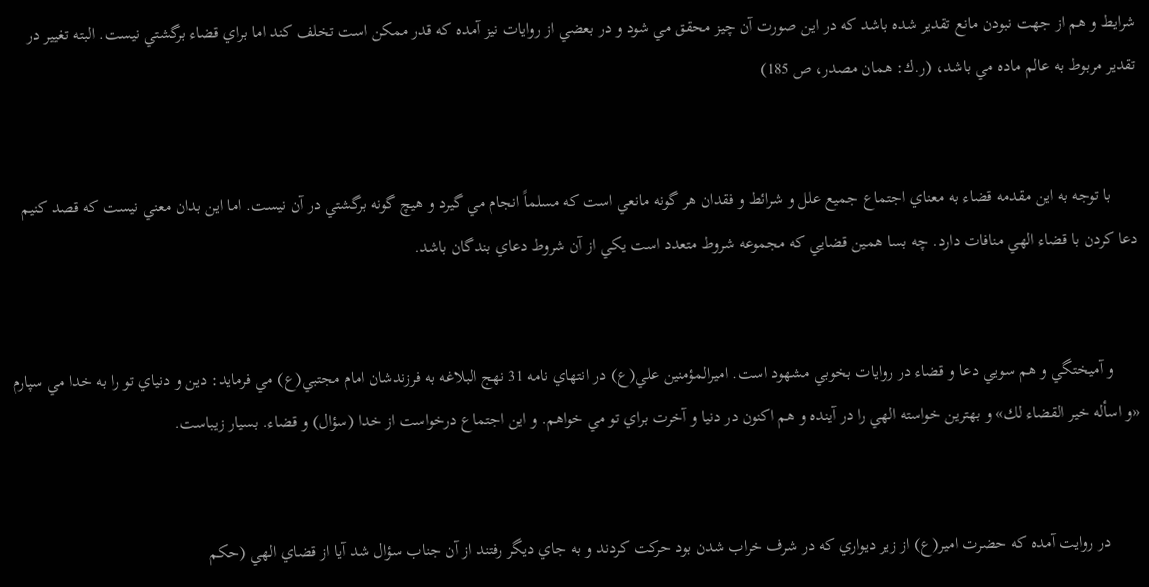شرايط و هم از جهت نبودن مانع تقدير شده باشد كه در اين صورت آن چيز محقق مي شود و در بعضي از روايات نيز آمده كه قدر ممكن است تخلف كند اما براي قضاء برگشتي نيست. البته تغيير در تقدير مربوط به عالم ماده مي باشد، (ر.ك: همان مصدر، ص 185)


      با توجه به اين مقدمه قضاء به معناي اجتماع جميع علل و شرائط و فقدان هر گونه مانعي است كه مسلماً انجام مي گيرد و هيچ گونه برگشتي در آن نيست. اما اين بدان معني نيست كه قصد كنيم دعا كردن با قضاء الهي منافات دارد. چه بسا همين قضايي كه مجموعه شروط متعدد است يكي از آن شروط دعاي بندگان باشد.


      و آميختگي و هم سويي دعا و قضاء در روايات بخوبي مشهود است. اميرالمؤمنين علي(ع) در انتهاي نامه 31 نهج البلاغه به فرزندشان امام مجتبي(ع) مي فرمايد: دين و دنياي تو را به خدا مي سپارم «و اسأله خير القضاء لك» و بهترين خواسته الهي را در آينده و هم اكنون در دنيا و آخرت براي تو مي خواهم. و اين اجتماع درخواست از خدا (سؤال) و قضاء. بسيار زيباست.


       در روايت آمده كه حضرت امير(ع) از زير ديواري كه در شرف خراب شدن بود حركت كردند و به جاي ديگر رفتند از آن جناب سؤال شد آيا از قضاي الهي (حكم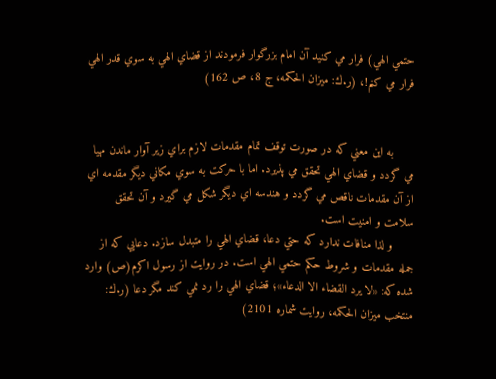حتمي الهي) فرار مي كنيد آن امام بزرگوار فرمودند از قضاي الهي به سوي قدر الهي فرار مي كنم!، (ر.ك: ميزان الحكمه، ج 8، ص 162)


      به اين معني كه در صورت توقف تمام مقدمات لازم براي زير آوار ماندن مهيا مي گردد و قضاي الهي تحقق مي پذيرد. اما با حركت به سوي مكاني ديگر مقدمه اي از آن مقدمات ناقص مي گردد و هندسه اي ديگر شكل مي گيرد و آن تحقق سلامت و امنيت است.
      و لذا منافات ندارد كه حتي دعا، قضاي الهي را متبدل سازد. دعايي كه از جمله مقدمات و شروط حكم حتمي الهي است. در روايت از رسول اكرم(ص) وارد شده كه: «لا يرد القضاء الا الدعاء»؛ قضاي الهي را رد نمي كند مگر دعا (ر.ك: منتخب ميزان الحكمه، روايت شماره 2101)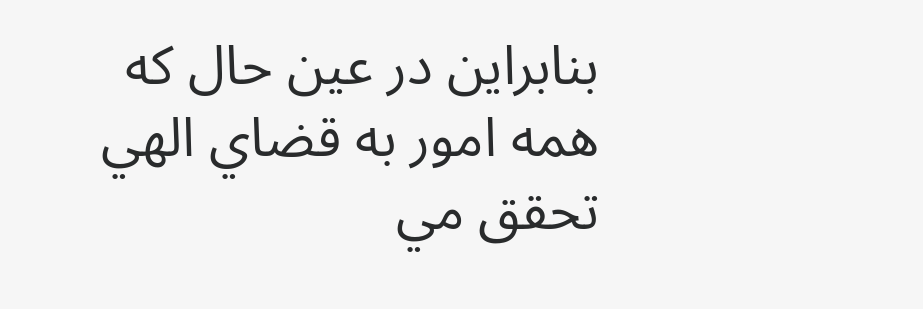بنابراين در عين حال كه همه امور به قضاي الهي تحقق مي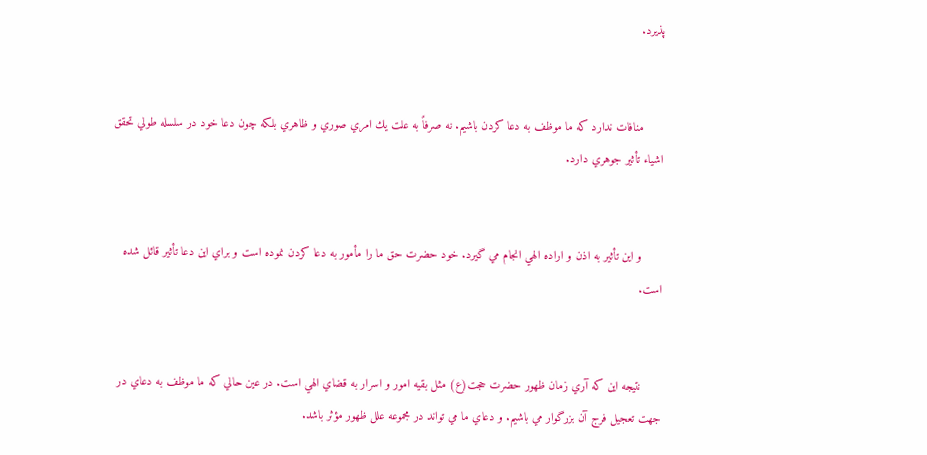پذيرد.


      منافات ندارد كه ما موظف به دعا كردن باشيم. نه صرفاً به علت يك امري صوري و ظاهري بلكه چون دعا خود در سلسله طولي تحقق اشياء تأثير جوهري دارد.


      و اين تأثير به اذن و اراده الهي انجام مي گيرد. خود حضرت حق ما را مأمور به دعا كردن نموده است و براي اين دعا تأثير قائل شده است.


      نتيجه اين كه آري زمان ظهور حضرت حجت(ع) مثل بقيه امور و اسرار به قضاي الهي است. در عين حالي كه ما موظف به دعاي در جهت تعجيل فرج آن بزرگوار مي باشيم. و دعاي ما مي تواند در مجموعه علل ظهور مؤثر باشد.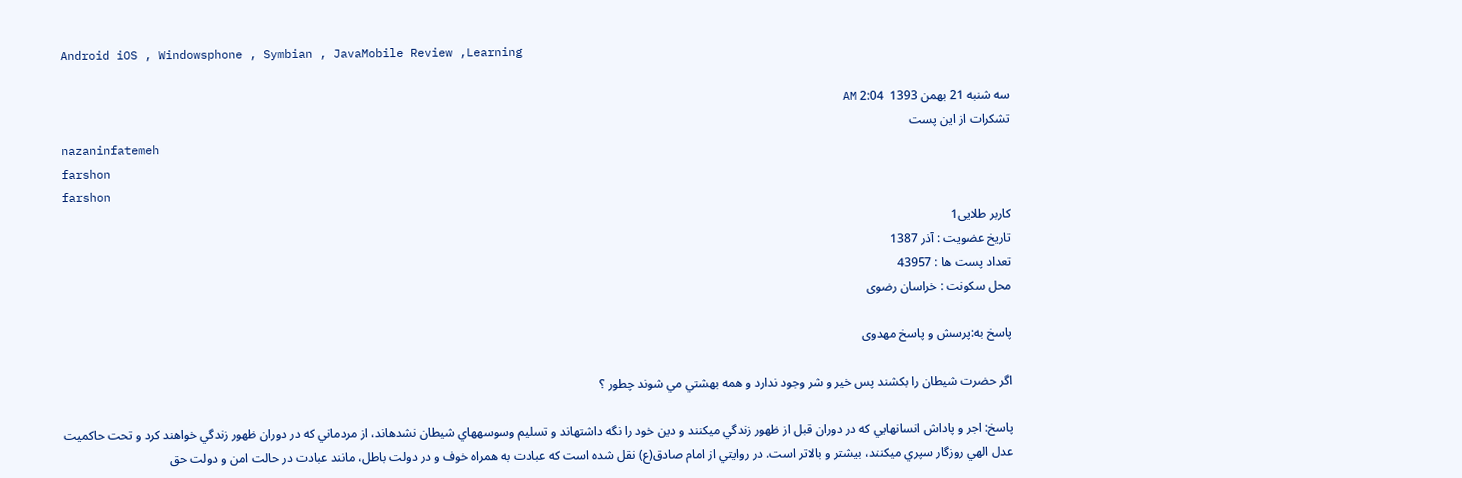Android iOS , Windowsphone , Symbian , JavaMobile Review ,Learning

سه شنبه 21 بهمن 1393  2:04 AM
تشکرات از این پست
nazaninfatemeh
farshon
farshon
کاربر طلایی1
تاریخ عضویت : آذر 1387
تعداد پست ها : 43957
محل سکونت : خراسان رضوی

پاسخ به:پرسش و پاسخ مهدوی

اگر حضرت شيطان را بکشند پس خير و شر وجود ندارد و همه بهشتي مي شوند چطور ؟

پاسخ: اجر و پاداش انسانهايي که در دوران قبل از ظهور زندگي ميکنند و دين خود را نگه داشتهاند و تسليم وسوسههاي شيطان نشدهاند، از مردماني که در دوران ظهور زندگي خواهند کرد و تحت حاکميت عدل الهي روزگار سپري ميکنند، بيشتر و بالاتر است. در روايتي از امام صادق(ع) نقل شده است که عبادت به همراه خوف و در دولت باطل، مانند عبادت در حالت امن و دولت حق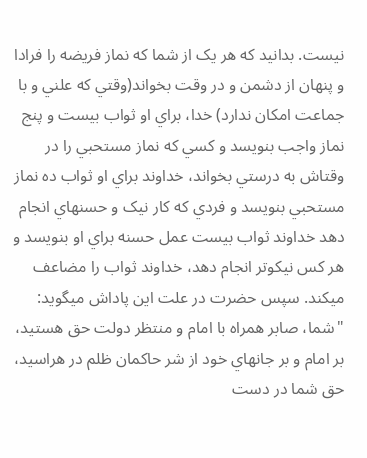نيست. بدانيد که هر يک از شما که نماز فريضه را فرادا و پنهان از دشمن و در وقت بخواند(وقتي که علني و با جماعت امکان ندارد) خدا، براي او ثواب بيست و پنج نماز واجب بنويسد و کسي که نماز مستحبي را در وقتاش به درستي بخواند، خداوند براي او ثواب ده نماز مستحبي بنويسد و فردي که کار نيک و حسنهاي انجام دهد خداوند ثواب بيست عمل حسنه براي او بنويسد و هر کس نيکوتر انجام دهد، خداوند ثواب را مضاعف ميکند. سپس حضرت در علت اين پاداش ميگويد: "شما، صابر همراه با امام و منتظر دولت حق هستيد، بر امام و بر جانهاي خود از شر حاکمان ظلم در هراسيد، حق شما در دست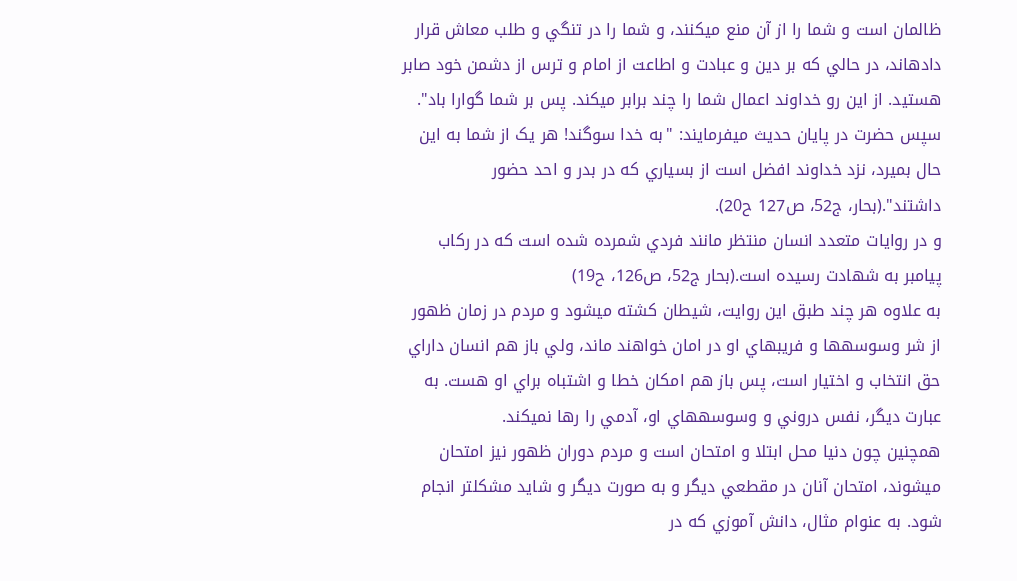ظالمان است و شما را از آن منع ميکنند، و شما را در تنگي و طلب معاش قرار دادهاند، در حالي که بر دين و عبادت و اطاعت از امام و ترس از دشمن خود صابر هستيد. از اين رو خداوند اعمال شما را چند برابر ميکند. پس بر شما گوارا باد". سپس حضرت در پايان حديث ميفرمايند: "به خدا سوگند! هر يک از شما به اين حال بميرد، نزد خداوند افضل است از بسياري که در بدر و احد حضور داشتند".(بحار، ج52، ص127 ح20).
و در روايات متعدد انسان منتظر مانند فردي شمرده شده است که در رکاب پيامبر به شهادت رسيده است.(بحار ج52، ص126، ح19)
به علاوه هر چند طبق اين روايت، شيطان کشته ميشود و مردم در زمان ظهور از شر وسوسهها و فريبهاي او در امان خواهند ماند، ولي باز هم انسان داراي حق انتخاب و اختيار است، پس باز هم امکان خطا و اشتباه براي او هست. به عبارت ديگر، نفس دروني و وسوسههاي او، آدمي را رها نميکند.
همچنين چون دنيا محل ابتلا و امتحان است و مردم دوران ظهور نيز امتحان ميشوند، امتحان آنان در مقطعي ديگر و به صورت ديگر و شايد مشکلتر انجام شود. به عنوام مثال، دانش آموزي که در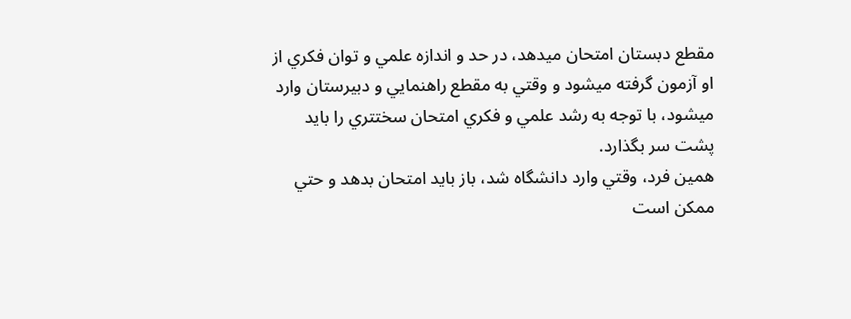مقطع دبستان امتحان ميدهد، در حد و اندازه علمي و توان فکري از او آزمون گرفته ميشود و وقتي به مقطع راهنمايي و دبيرستان وارد ميشود، با توجه به رشد علمي و فکري امتحان سختتري را بايد پشت سر بگذارد.
همين فرد، وقتي وارد دانشگاه شد، باز بايد امتحان بدهد و حتي ممکن است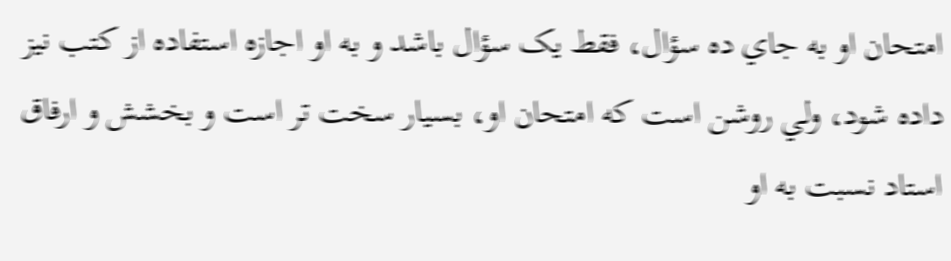امتحان او به جاي ده سؤال، فقط يک سؤال باشد و به او اجازه استفاده از کتب نيز داده شود، ولي روشن است که امتحان او، بسيار سخت تر است و بخشش و ارفاق استاد نسبت به او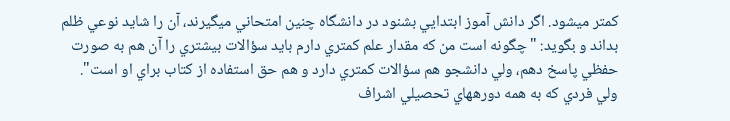کمتر ميشود. اگر دانش آموز ابتدايي بشنود در دانشگاه چنين امتحاني ميگيرند، آن را شايد نوعي ظلم بداند و بگويد: "چگونه است من که مقدار علم کمتري دارم بايد سؤالات بيشتري را آن هم به صورت حفظي پاسخ دهم، ولي دانشجو هم سؤالات کمتري دارد و هم حق استفاده از کتاب براي او است". ولي فردي که به همه دورههاي تحصيلي اشراف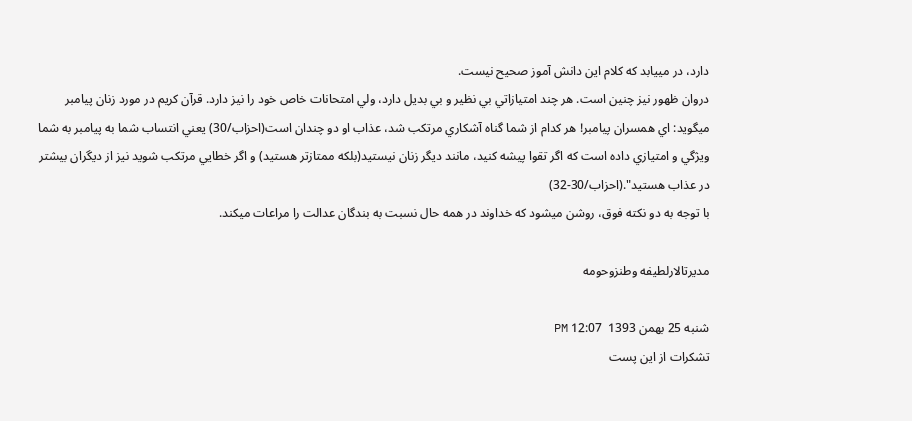دارد، در مييابد که کلام اين دانش آموز صحيح نيست.
دروان ظهور نيز چنين است. هر چند امتيازاتي بي نظير و بي بديل دارد، ولي امتحانات خاص خود را نيز دارد. قرآن کريم در مورد زنان پيامبر ميگويد: اي همسران پيامبر! هر کدام از شما گناه آشکاري مرتکب شد، عذاب او دو چندان است(احزاب/30) يعني انتساب شما به پيامبر به شما ويژگي و امتيازي داده است که اگر تقوا پيشه کنيد، مانند ديگر زنان نيستيد(بلکه ممتازتر هستيد) و اگر خطايي مرتکب شويد نيز از ديگران بيشتر در عذاب هستيد".(احزاب/30-32)
با توجه به دو نکته فوق، روشن ميشود که خداوند در همه حال نسبت به بندگان عدالت را مراعات ميکند.

مدیرتالارلطیفه وطنزوحومه

شنبه 25 بهمن 1393  12:07 PM
تشکرات از این پست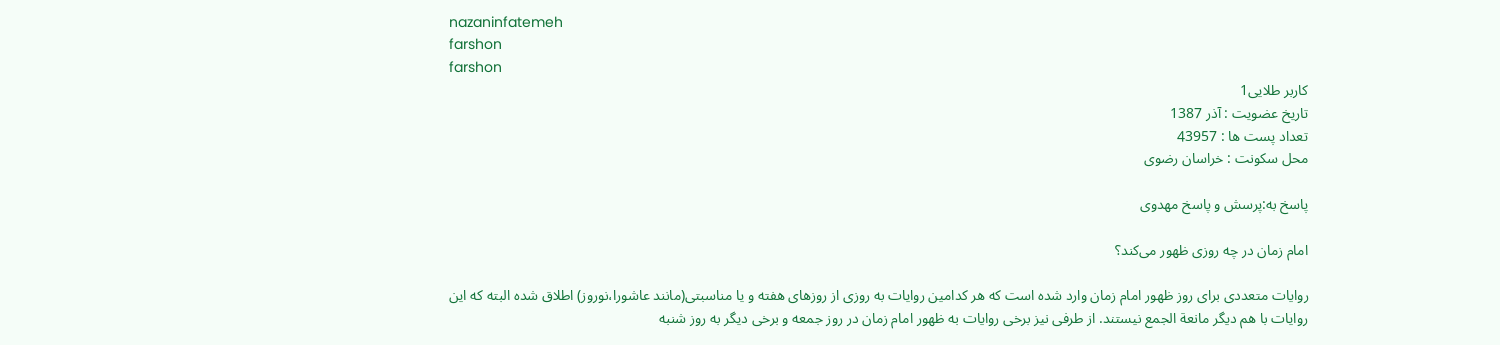nazaninfatemeh
farshon
farshon
کاربر طلایی1
تاریخ عضویت : آذر 1387
تعداد پست ها : 43957
محل سکونت : خراسان رضوی

پاسخ به:پرسش و پاسخ مهدوی

امام زمان در چه روزی ظهور می‌کند؟

روایات متعددی برای روز ظهور امام زمان وارد شده است که هر کدامین روایات به روزی از روزهای هفته و یا مناسبتی(مانند عاشورا،نوروز) اطلاق شده البته که این روایات با هم دیگر مانعة الجمع نیستند. از طرفی نیز برخی روایات به ظهور امام زمان در روز جمعه و برخی دیگر به روز شنبه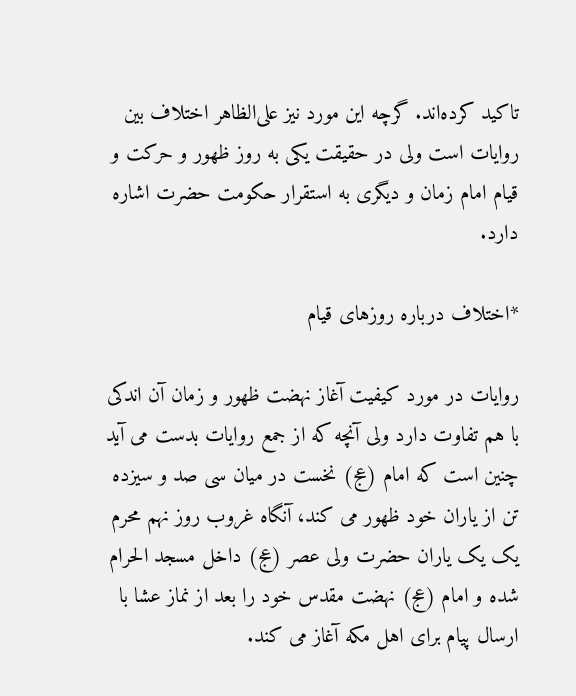تاکید کرده‌اند. گرچه این مورد نیز علی‌الظاهر اختلاف بین روایات است ولی در حقیقت یکی به روز ظهور و حرکت و قیام امام زمان و دیگری به استقرار حکومت حضرت اشاره دارد.

*اختلاف درباره روزهای قیام

روایات در مورد کیفیت آغاز نهضت ظهور و زمان آن اندکی با هم تفاوت دارد ولی آنچه که از جمع روایات بدست می آید چنین است که امام (عج) نخست در میان سی صد و سیزده تن از یاران خود ظهور می کند، آنگاه غروب روز نهم محرم یک یک یاران حضرت ولی عصر (عج) داخل مسجد الحرام شده و امام (عج) نهضت مقدس خود را بعد از نماز عشا با ارسال پیام برای اهل مکه آغاز می کند.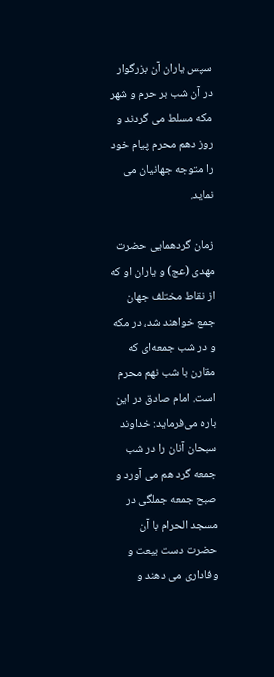سپس یاران آن بزرگوار در آن شب بر حرم و شهر مکه مسلط می گردند و روز دهم محرم پیام خود را متوجه جهانیان می نماید.

زمان گردهمایی حضرت مهدی (عج) و یاران او که از نقاط مختلف جهان جمع خواهند شد، در مکه و در شب جمعه‌ای که مقارن با شب نهم محرم است. امام صادق در این باره می‌فرماید: خداوند سبحان آنان را در شب جمعه گرد هم می آورد و صبح جمعه جملگی در مسجد الحرام با آن حضرت دست بیعت و وفاداری می دهند و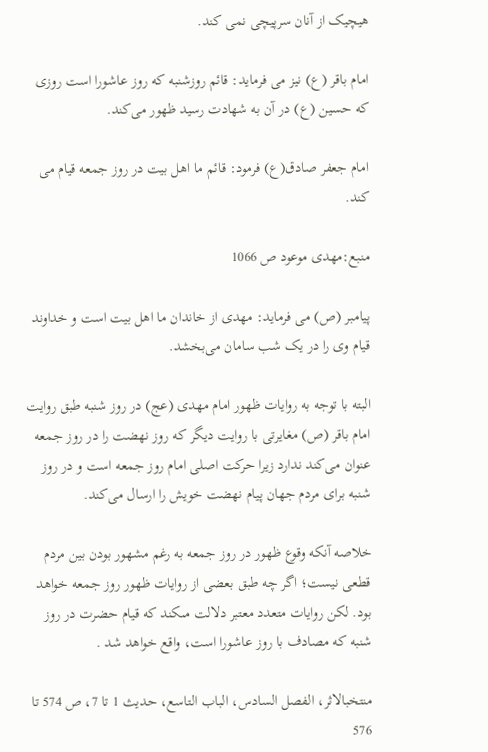هیچیک از آنان سرپیچی نمی کند.

امام باقر (ع) نیز می فرماید: قائم روزشنبه که روز عاشورا است روزی که حسین (ع) در آن به شهادت رسید ظهور می‌کند.

امام جعفر صادق(ع) فرمود: قائم ما اهل بیت در روز جمعه قیام می کند.

منبع:مهدی موعود ص 1066

پیامبر (ص) می فرماید: مهدی از خاندان ما اهل بیت است و خداوند قیام وی را در یک شب سامان می‌بخشد.

البته با توجه به روایات ظهور امام مهدی (عج) در روز شنبه طبق روایت امام باقر (ص) مغایرتی با روایت دیگر که روز نهضت را در روز جمعه عنوان می‌کند ندارد زیرا حرکت اصلی امام روز جمعه است و در روز شنبه برای مردم جهان پیام نهضت خویش را ارسال می‌کند.

خلاصه آنکه وقوع ظهور در روز جمعه به رغم مشهور بودن بین مردم قطعی نیست؛ اگر چه طبق بعضی از روایات ظهور روز جمعه خواهد بود. لکن روایات متعدد معتبر دلالت مىکند که قیام حضرت در روز شنبه که مصادف با روز عاشورا است، واقع خواهد شد .

منتخبالاثر، الفصل السادس، الباب التاسع، حدیث 1 تا 7، ص 574 تا 576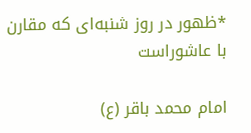*ظهور در روز شنبه‌ای که مقارن با عاشوراست

امام محمد باقر (ع)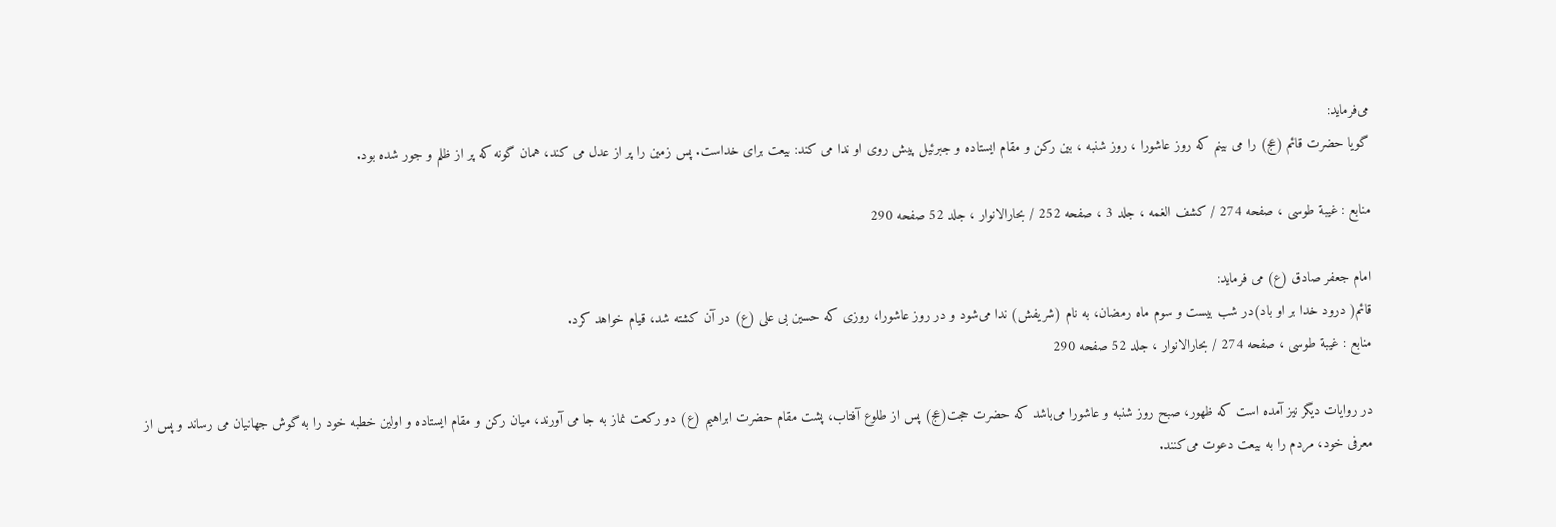می‌فرماید:
گویا حضرت قائم (عج) را می بینم که روز عاشورا ، روز شنبه ، بین رکن و مقام ایستاده و جبرئیل پیش روی او ندا می کند: بیعت برای خداست. پس زمین را پر از عدل می کند، همان گونه که پر از ظلم و جور شده بود.

منابع : غیبة طوسی ، صفحه 274 / کشف الغمه ، جلد 3 ، صفحه 252 / بحارالانوار ، جلد 52 صفحه 290

امام جعفر صادق (ع) می فرماید:
قائم( درود خدا بر او باد)در شب بیست و سوم ماه رمضان، به نام (شریفش) ندا می‌شود و در روز عاشورا، روزی که حسین بی علی (ع) در آن کشته شد، قیام خواهد کرد.
منابع : غیبة طوسی ، صفحه 274 / بحارالانوار ، جلد 52 صفحه 290

در روایات دیگر نیز آمده است که ظهور، صبح روز شنبه و عاشورا می‌باشد که حضرت حجت(عج) پس از طلوع آفتاب، پشت مقام حضرت ابراهیم (ع) دو رکعت نماز به جا می آورند، میان رکن و مقام ایستاده و اولین خطبه خود را به گوش جهانیان می رساند و پس از معرفی خود، مردم را به بیعت دعوت می‌کنند.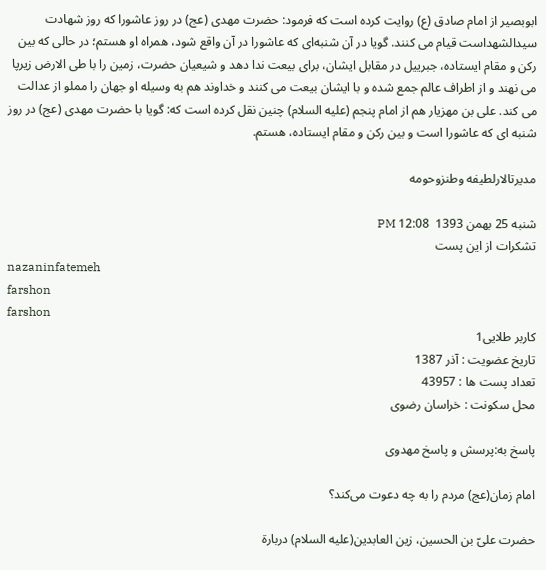ابوبصیر از امام صادق (ع) روایت کرده است که فرمود: حضرت مهدی (عج) در روز عاشورا که روز شهادت سیدالشهداست قیام می کنند. گویا در آن شنبه‌ای که عاشورا در آن واقع شود، همراه او هستم؛ در حالی که بین رکن و مقام ایستاده، جبرییل در مقابل ایشان، برای بیعت ندا دهد و شیعیان حضرت، زمین را با طی الارض زیرپا می نهند و از اطراف عالم جمع شده و با ایشان بیعت می کنند و خداوند هم به وسیله او جهان را مملو از عدالت می کند. علی بن مهزیار هم از امام پنجم (علیه السلام) چنین نقل کرده است که: گویا با حضرت مهدی (عج) در روز شنبه ای که عاشورا است و بین رکن و مقام ایستاده، هستم.

مدیرتالارلطیفه وطنزوحومه

شنبه 25 بهمن 1393  12:08 PM
تشکرات از این پست
nazaninfatemeh
farshon
farshon
کاربر طلایی1
تاریخ عضویت : آذر 1387
تعداد پست ها : 43957
محل سکونت : خراسان رضوی

پاسخ به:پرسش و پاسخ مهدوی

امام زمان(عج) مردم را به چه دعوت می‌کند؟

حضرت علیّ بن الحسین، زین العابدین(علیه السلام) دربارة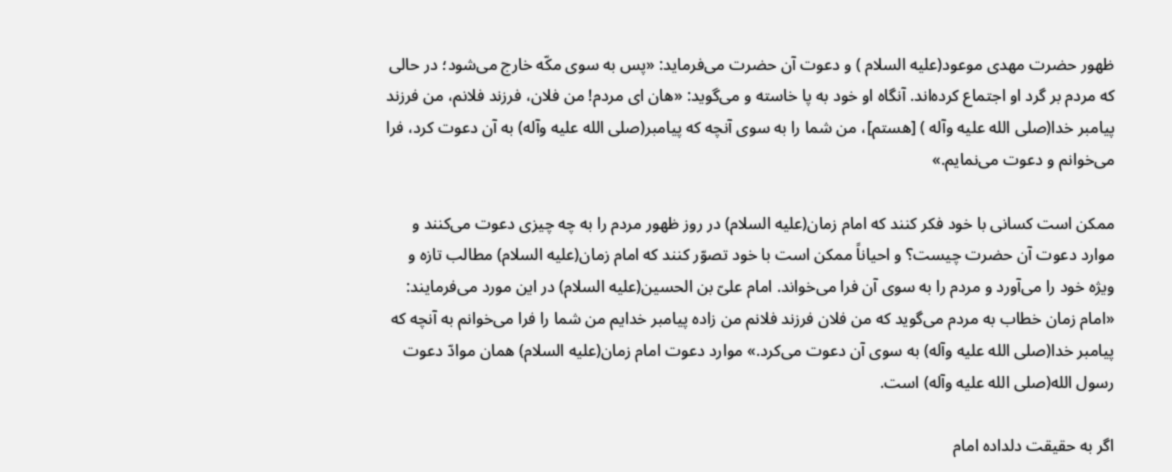ظهور حضرت مهدی موعود(علیه السلام ) و دعوت آن حضرت می‌فرماید: «پس به سوی مکّه خارج می‌شود؛ در حالی که مردم بر گرد او اجتماع کرده‌اند. آنگاه او خود به پا خاسته و می‌گوید: «هان ای مردم! من فلان، فرزند فلانم، من فرزند پیامبر خدا(صلی الله علیه وآله ) [هستم]، من شما را به سوی آنچه که پیامبر(صلی الله علیه وآله) به آن دعوت کرد، فرا می‌خوانم و دعوت می‌نمایم.»

ممکن است کسانی با خود فکر کنند که امام زمان(علیه السلام) در روز ظهور مردم را به چه چیزی دعوت می‌کنند و موارد دعوت آن حضرت چیست؟ و احیاناً ممکن است با خود تصوّر کنند که امام زمان(علیه السلام) مطالب تازه و ویژه خود را می‌آورد و مردم را به سوی آن فرا می‌خواند. امام علیّ بن الحسین(علیه السلام) در این مورد می‌فرمایند: «امام زمان خطاب به مردم می‌گوید که من فلان فرزند فلانم من زاده پیامبر خدایم من شما را فرا می‌خوانم به آنچه که پیامبر خدا(صلی الله علیه وآله) به سوی آن دعوت می‌کرد.» موارد دعوت امام زمان(علیه السلام) همان موادّ دعوت رسول الله(صلی الله علیه وآله) است.

اگر به حقیقت دلداده امام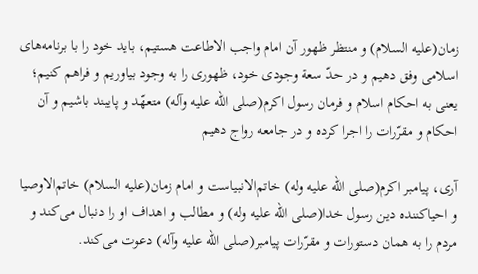زمان(علیه السلام) و منتظر ظهور آن امام واجب الاطاعت هستیم، باید خود را با برنامه‌های اسلامی وفق دهیم و در حدّ سعة وجودی خود، ظهوری را به وجود بیاوریم و فراهم کنیم؛ یعنی به احکام اسلام و فرمان رسول اکرم(صلی الله علیه وآله) متعهّد و پایبند باشیم و آن احکام و مقرّرات را اجرا کرده و در جامعه رواج دهیم

آری، پیامبر اکرم(صلی الله علیه وله) خاتم‌الانبیاست و امام زمان(علیه السلام) خاتم‌الاوصیا و احیاکننده دین رسول خدا(صلی الله علیه وله) و مطالب و اهداف او را دنبال می‌کند و مردم را به همان دستورات و مقرّرات پیامبر(صلی الله علیه وآله) دعوت می‌کند.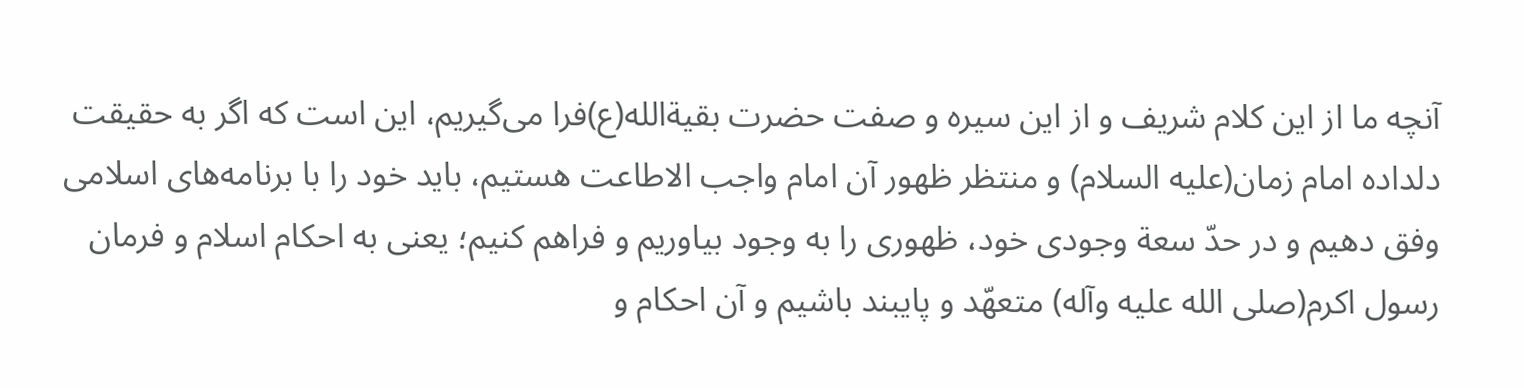آنچه ما از این کلام شریف و از این سیره و صفت حضرت بقیة‌الله(ع)فرا می‌گیریم، این است که اگر به حقیقت دلداده امام زمان(علیه السلام) و منتظر ظهور آن امام واجب الاطاعت هستیم، باید خود را با برنامه‌های اسلامی وفق دهیم و در حدّ سعة وجودی خود، ظهوری را به وجود بیاوریم و فراهم کنیم؛ یعنی به احکام اسلام و فرمان رسول اکرم(صلی الله علیه وآله) متعهّد و پایبند باشیم و آن احکام و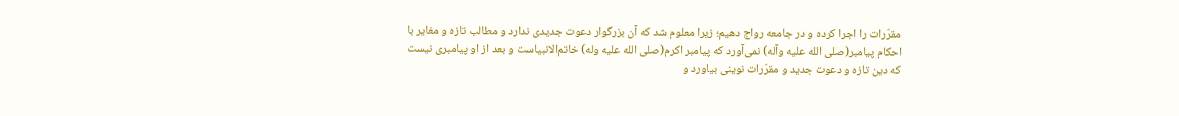مقرّرات را اجرا کرده و در جامعه رواج دهیم؛ زیرا معلوم شد که آن بزرگوار دعوت جدیدی ندارد و مطالب تازه و مغایر با احکام پیامبر(صلی الله علیه وآله) نمی‌آورد که پیامبر اکرم(صلی الله علیه وله) خاتم‌الانبیاست و بعد از او پیامبری نیست که دین تازه و دعوت جدید و مقرّرات نوینی بیاورد و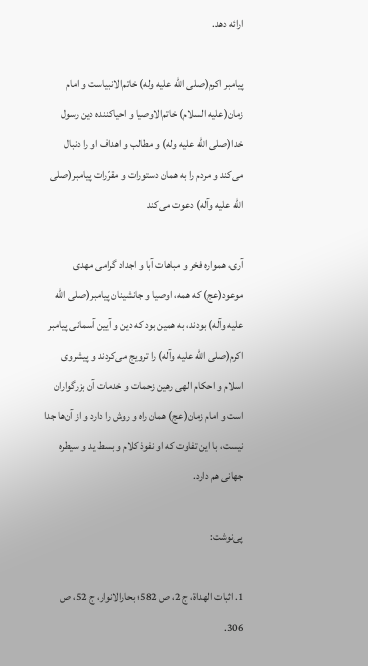ارائه دهد.

پیامبر اکرم(صلی الله علیه وله) خاتم‌الانبیاست و امام زمان(علیه السلام) خاتم‌الاوصیا و احیاکننده دین رسول خدا(صلی الله علیه وله) و مطالب و اهداف او را دنبال می‌کند و مردم را به همان دستورات و مقرّرات پیامبر(صلی الله علیه وآله) دعوت می‌کند

آری، همواره فخر و مباهات آبا و اجداد گرامی مهدی موعود(عج) که همه، اوصیا و جانشینان پیامبر(صلی الله علیه وآله) بودند، به همین بود که دین و آیین آسمانی پیامبر اکرم(صلی الله علیه وآله) را ترویج می‌کردند و پیشروی اسلام و احکام الهی رهین زحمات و خدمات آن بزرگواران است و امام زمان(عج) همان راه و روش را دارد و از آن‌ها جدا نیست، با این تفاوت که او نفوذ کلام و بسط ید و سیطره جهانی هم دارد.

پی‌نوشت:

1. اثبات الهداة، ج 2، ص 582؛ بحارالانوار، ج 52، ص 306.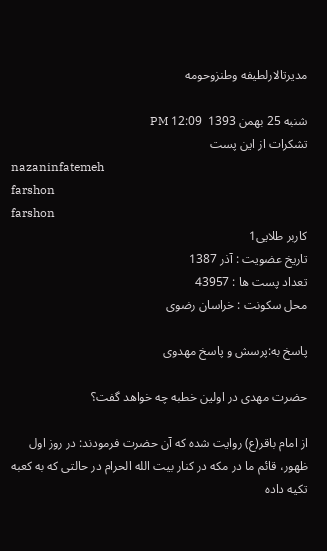مدیرتالارلطیفه وطنزوحومه

شنبه 25 بهمن 1393  12:09 PM
تشکرات از این پست
nazaninfatemeh
farshon
farshon
کاربر طلایی1
تاریخ عضویت : آذر 1387
تعداد پست ها : 43957
محل سکونت : خراسان رضوی

پاسخ به:پرسش و پاسخ مهدوی

حضرت مهدی در اولین خطبه چه خواهد گفت؟

از امام باقر(ع) روایت شده که آن حضرت فرمودند: در روز اول ظهور، قائم ما در مکه در کنار بیت الله الحرام در حالتی که به کعبه تکیه داده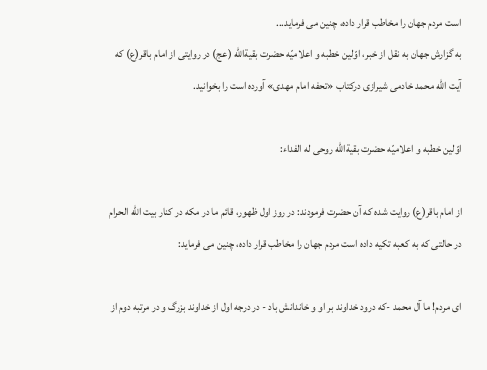است مردم جهان را مخاطب قرار داده، چنین می فرماید...
به گزارش جهان به نقل از خبر، اوّلین خطبه و اعلامیّه حضرت بقیةالله (عج) در روایتی از امام باقر(ع) که آیت الله محمد خادمی شیرازی درکتاب «تحفه امام مهدی» آورده است را بخوانید.

اوّلین خطبه و اعلامیّه حضرت بقیةالله روحی له الفداء:

از امام باقر(ع) روایت شده که آن حضرت فرمودند: در روز اول ظهور، قائم ما در مکه در کنار بیت الله الحرام در حالتی که به کعبه تکیه داده است مردم جهان را مخاطب قرار داده، چنین می فرماید:

ای مردم! ما آل محمد -که درود خداوند بر او و خاندانش باد - در درجه اول از خداوند بزرگ و در مرتبه دوم از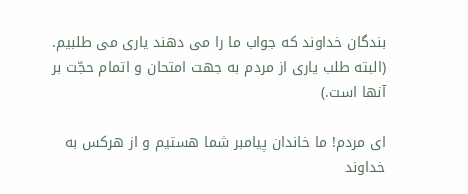بندگان خداوند که جواب ما را می دهند یاری می طلبیم. (البته طلب یاری از مردم به جهت امتحان و اتمام حجّت بر آنها است.)

ای مردم! ما خاندان پیامبر شما هستیم و از هرکس به خداوند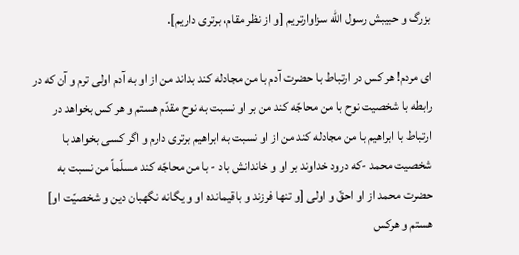بزرگ و حبیبش رسول الله سزاوارتریم [و از نظر مقام، برتری داریم].

ای مردم! هر کس در ارتباط با حضرت آدم با من مجادله کند بداند من از او به آدم اولی ترم و آن که در رابطه با شخصیت نوح با من محاجّه کند من بر او نسبت به نوح مقدّم هستم و هر کس بخواهد در ارتباط با ابراهیم با من مجادله کند من از او نسبت به ابراهیم برتری دارم و اگر کسی بخواهد با شخصیت محمد -که درود خداوند بر او و خاندانش باد - با من محاجّه کند مسلّماً من نسبت به حضرت محمد از او احقّ و اولی [و تنها فرزند و باقیمانده او و یگانه نگهبان دین و شخصیّت او] هستم و هرکس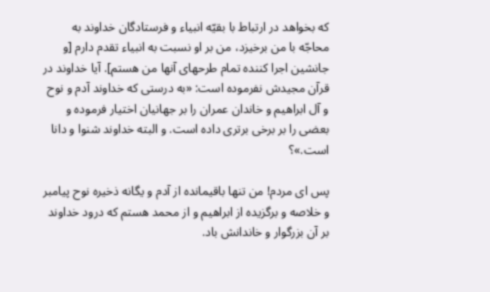که بخواهد در ارتباط با بقیّه انبیاء و فرستادگان خداوند به محاجّه با من برخیزد، من بر او نسبت به انبیاء تقدم دارم [و جانشین اجرا کننده تمام طرحهای آنها من هستم]. آیا خداوند در قرآن مجیدش نفرموده است: «به درستی که خداوند آدم و نوح و آل ابراهیم و خاندان عمران را بر جهانیان اختیار فرموده و بعضی را بر برخی برتری داده است. و البته خداوند شنوا و دانا است.»؟

پس ای مردم! من تنها باقیمانده از آدم و یگانه ذخیره نوح پیامبر و خلاصه و برگزیده از ابراهیم و از محمد هستم که درود خداوند بر آن بزرگوار و خاندانش باد.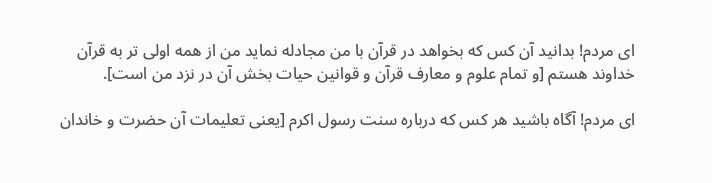ای مردم! بدانید آن کس که بخواهد در قرآن با من مجادله نماید من از همه اولی تر به قرآن خداوند هستم ‍[و تمام علوم و معارف قرآن و قوانین حیات بخش آن در نزد من است].

ای مردم! آگاه باشید هر کس که درباره سنت رسول اکرم [یعنی تعلیمات آن حضرت و خاندان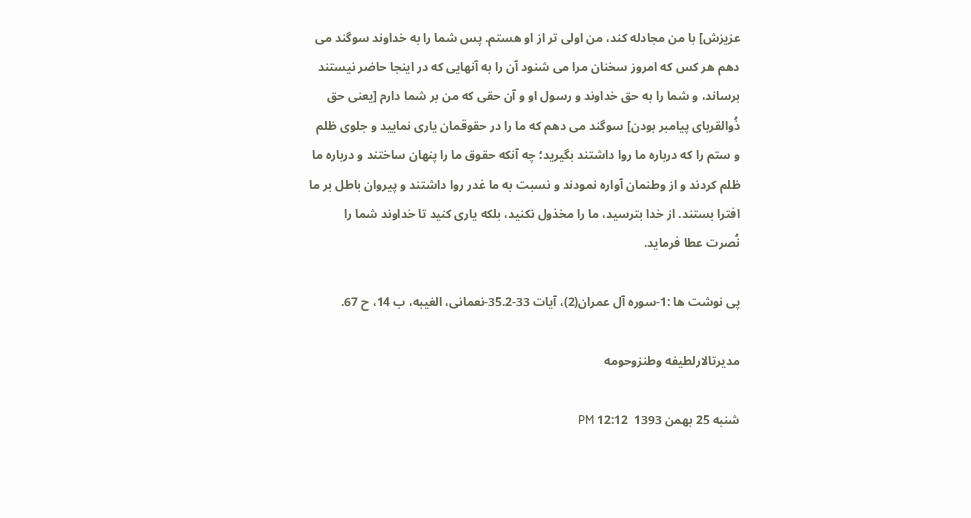عزیزش] با من مجادله کند، من اولی تر از او هستم. پس شما را به خداوند سوگند می دهم هر کس که امروز سخنان مرا می شنود آن را به آنهایی که در اینجا حاضر نیستند برساند، و شما را به حق خداوند و رسول او و آن حقی که من بر شما دارم [یعنی حق ذُوالقربای پیامبر بودن] سوگند می دهم که ما را در حقوقمان یاری نمایید و جلوی ظلم و ستم را که درباره ما روا داشتند بگیرید؛ چه آنکه حقوق ما را پنهان ساختند و درباره ما ظلم کردند و از وطنمان آواره نمودند و نسبت به ما غدر روا داشتند و پیروان باطل بر ما افترا بستند. از خدا بترسید، ما را مخذول نکنید، بلکه یاری کنید تا خداوند شما را نُصرت عطا فرماید.

پی نوشت ها :1-سوره آل عمران(2)، آیات 33-35.2-نعمانی، الغیبه، ب 14، ح 67.

مدیرتالارلطیفه وطنزوحومه

شنبه 25 بهمن 1393  12:12 PM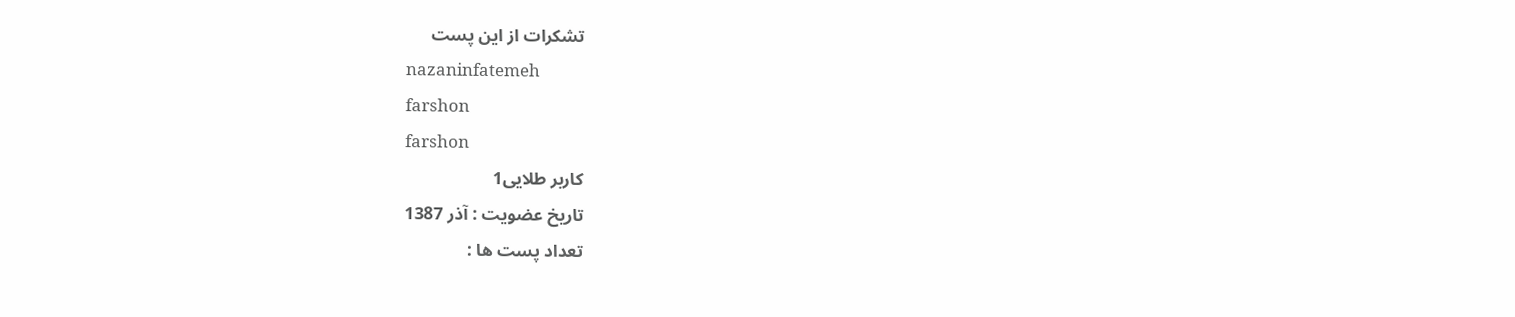تشکرات از این پست
nazaninfatemeh
farshon
farshon
کاربر طلایی1
تاریخ عضویت : آذر 1387
تعداد پست ها :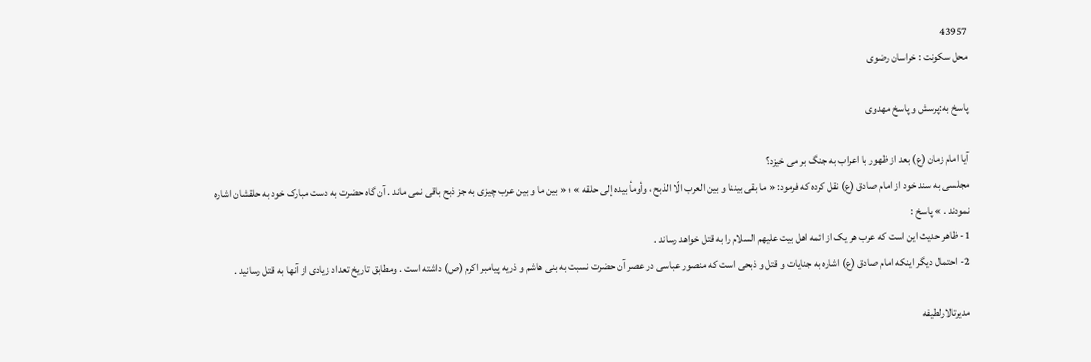43957
محل سکونت : خراسان رضوی

پاسخ به:پرسش و پاسخ مهدوی

آیا امام زمان (ع) بعد از ظهور با اعراب به جنگ بر می خیزد؟
مجلسی به سند خود از امام صادق (ع) نقل کرده که فرمود: « ما بقی بیننا و بین العرب الّا الذبح ، وأومأ بیده إلی حلقه » ؛ « بین ما و بین عرب چیزی به جز ذبح باقی نمی ماند . آن گاه حضرت به دست مبارک خود به حلقشان اشاره نمودند . » پاسخ :
1- ظاهر حدیث این است که عرب هر یک از ائمه اهل بیت علیهم السلام را به قتل خواهد رساند .
2- احتمال دیگر اینکه امام صادق (ع) اشاره به جنایات و قتل و ذبحی است که منصور عباسی در عصر آن حضرت نسبت به بنی هاشم و ذریه پیامبر اکرم (ص) داشته است . ومطابق تاریخ تعداد زیادی از آنها به قتل رسانید .

مدیرتالارلطیفه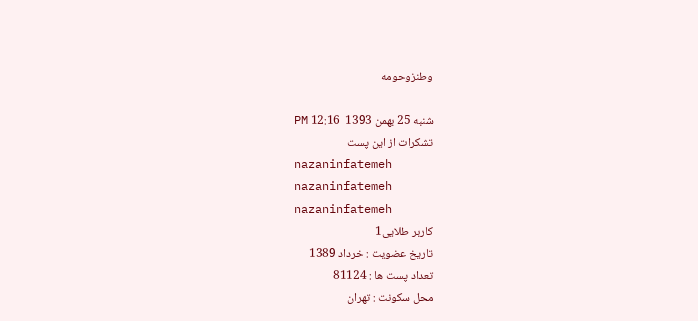وطنزوحومه

شنبه 25 بهمن 1393  12:16 PM
تشکرات از این پست
nazaninfatemeh
nazaninfatemeh
nazaninfatemeh
کاربر طلایی1
تاریخ عضویت : خرداد 1389
تعداد پست ها : 81124
محل سکونت : تهران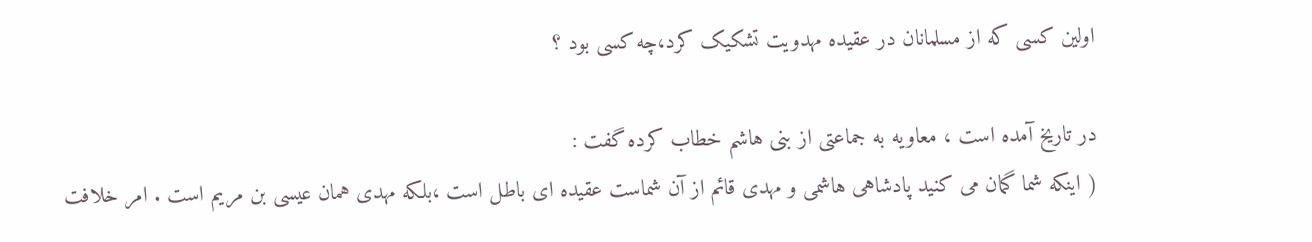اولین کسی که از مسلمانان در عقیده مهدویت تشکیک کرد،چه کسی بود ؟

در تاریخ آمده است ، معاویه به جماعتی از بنی هاشم خطاب کرده گفت :
( اینکه شما گمان می کنید پادشاهی هاشمی و مهدی قائم از آن شماست عقیده ای باطل است ،‌بلکه مهدی همان عیسی بن مریم است . امر خلافت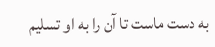به دست ماست تا آن را به او تسلیم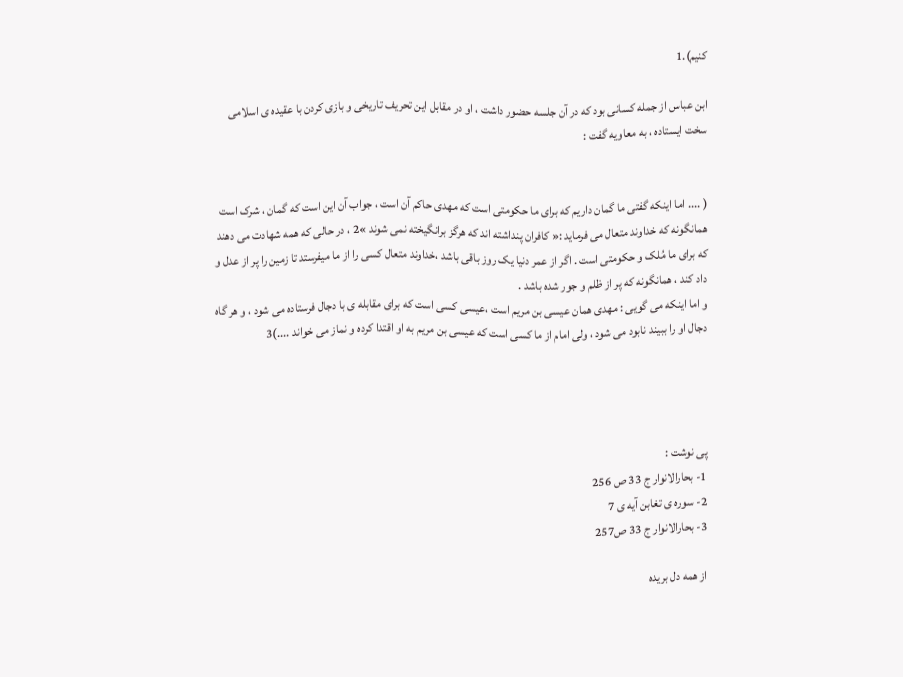کنیم).1

ابن عباس از جمله کسانی بود که در آن جلسه حضور داشت ، او در مقابل این تحریف تاریخی و بازی کردن با عقیده ی اسلامی سخت ایستاده ، به معاویه گفت :


( .... اما اینکه گفتی ما گمان داریم که برای ما حکومتی است که مهدی حاکم آن است ، جواب آن این است که گمان ، شرک است همانگونه که خداوند متعال می فرماید :« کافران پنداشته اند که هرگز برانگیخته نمی شوند »2 ، در حالی که همه شهادت می دهند که برای ما مُلک و حکومتی است . اگر از عمر دنیا یک روز باقی باشد ،‌خداوند متعال کسی را از ما میفرستد تا زمین را پر از عدل و داد کند ، همانگونه که پر از ظلم و جور شده باشد .
و اما اینکه می گویی : مهدی همان عیسی بن مریم است ،‌عیسی کسی است که برای مقابله ی با دجال فرستاده می شود ، و هر گاه دجال او را ببیند نابود می شود ، ولی امام از ما کسی است که عیسی بن مریم به او اقتدا کرده و نماز می خواند ....)3




پی نوشت :
1- بحارالانوار ج 33 ص 256
2- سوره ی تغابن آیه ی 7
3- بحارالانوار ج 33 ص257

از همه دل بریده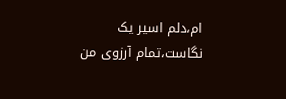ام،دلم اسیر یک نگاست،تمام آرزوی من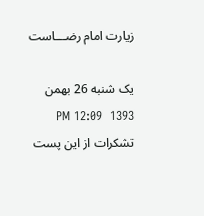زیارت امام رضـــاست

یک شنبه 26 بهمن 1393  12:09 PM
تشکرات از این پست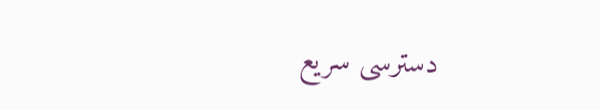دسترسی سریع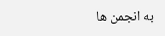به انجمن ها